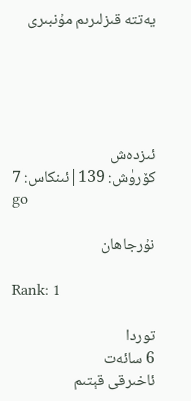يەتتە قىزلىرىم مۇنبىرى





ئىزدەش
كۆرۈش: 139|ئىنكاس: 7
go

نۇرجاھان

Rank: 1

توردا
6 سائەت
ئاخىرقى قېتىم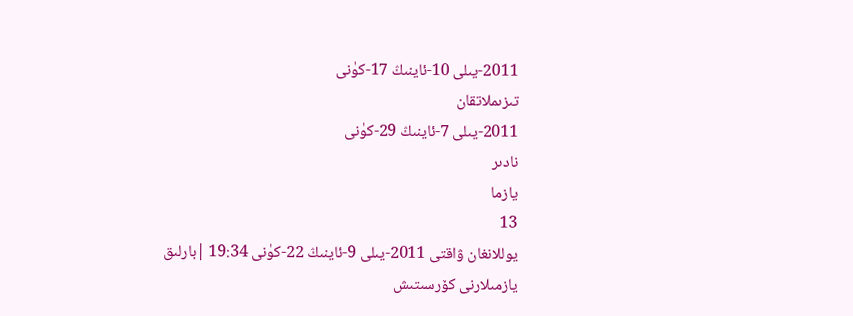2011-يىلى 10-ئاينىڭ 17-كۈنى
تىزىملاتقان
2011-يىلى 7-ئاينىڭ 29-كۈنى
نادىر
يازما
13
يوللانغان ۋاقتى 2011-يىلى 9-ئاينىڭ 22-كۈنى 19:34 |بارلىق يازمىلارنى كۆرسىتىش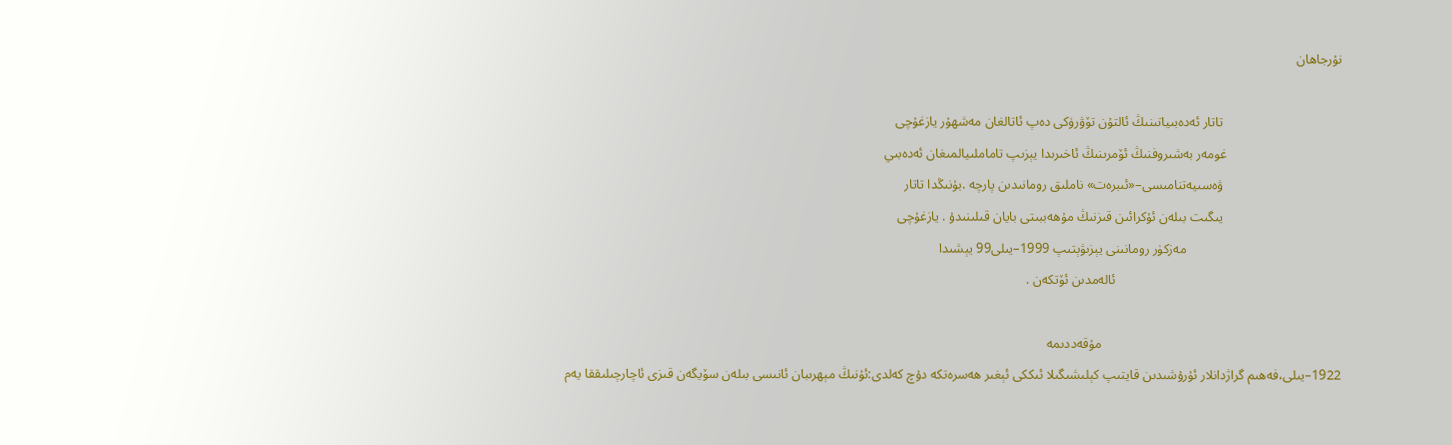نۇرجاھان

                                   تاتار ئەدەبىياتىنىڭ ئالتۇن تۆۋرۈكى دەپ ئاتالغان مەشھۇر يازغۇچى
                                  غومەر بەشىروفنىڭ ئۆمرىنىڭ ئاخىرىدا يېزىپ تاماملىيالمىغان ئەدەبىي
                                   ۋەسىيەتنامىسى–«ئىبرەت» ناملىق رومانىدىن پارچە .بۇنىڭدا تاتار
                                   يىگىت بىلەن ئۇكرائىن قىزنىڭ مۇھەببىتى بايان قىلىنىدۇ . يازغۇچى
                                              مەزكۈر رومانىنى يېزىۋېتىپ 1999–يىلى99 يېشىدا
                                                                   ئالەمدىن ئۆتكەن .

                                                                       مۇقەددىمە
1922–يىلى،فەھىم گراژدانلار ئۇرۇشىدىن قايتىپ كېلىشىگىلا ئىككى ئېغىر ھەسرەتكە دۇچ كەلدى:ئۇنىڭ مېھرىبان ئانىسى بىلەن سۆيگەن قىزى ئاچارچىلىققا يەم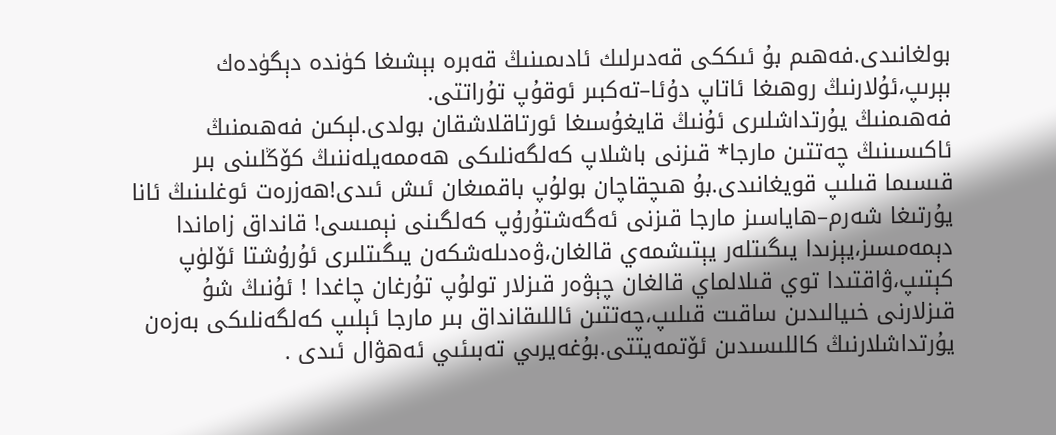بولغانىدى.فەھىم بۇ ئىككى قەدىرلىك ئادىمىنىڭ قەبرە بېشىغا كۈندە دېگۈدەك بېرىپ،ئۇلارنىڭ روھىغا ئاتاپ دۇئا–تەكبىر ئوقۇپ تۇراتتى.
فەھىمنىڭ يۇرتداشلىرى ئۇنىڭ قايغۇسىغا ئورتاقلاشقان بولدى.لېكىن فەھىمنىڭ ئاكىسىنىڭ چەتتىن مارجا* قىزنى باشلاپ كەلگەنلىكى ھەممەيلەننىڭ كۆڭلىنى بىر قىسىما قىلىپ قويغانىدى.بۇ ھىچقاچان بولۇپ باقمىغان ئىش ئىدى!ھەزرەت ئوغلىنىڭ ئانا يۇرتىغا شەرم–ھاياسىز مارجا قىزنى ئەگەشتۇرۇپ كەلگىنى نېمىسى! قانداق زاماندا دېمەمسىز،يېزىدا يىگىتلەر يېتىشمەي قالغان،ۋەدىلەشكەن يىگىتلىرى ئۇرۇشتا ئۆلۈپ كېتىپ،ۋاقتىدا توي قىلالماي قالغان چېۋەر قىزلار تولۇپ تۇرغان چاغدا ! ئۇنىڭ شۇ قىزلارنى خىيالىدىن ساقىت قىلىپ،چەتتىن ئاللىقانداق بىر مارجا ئېلىپ كەلگەنلىكى بەزەن يۇرتداشلارنىڭ كاللىسىدىن ئۆتمەيتتى.بۇغەيرىي تەبىئىي ئەھۋال ئىدى .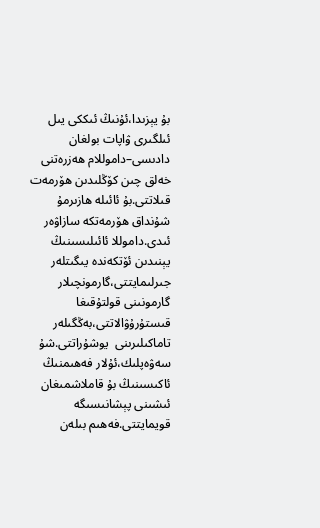بۇ يېزىدا،ئۇنىڭ ئىككى يىل ئىلگىرى ۋاپات بولغان دادىسى–داموللام ھەزرەتنى خەلق چىن كۆڭلىدىن ھۆرمەت قىلاتتى.بۇ ئائىلە ھازىرمۇ شۇنداق ھۆرمەتكە سازاۋەر ئىدى.داموللا ئائىلىسىنىڭ يېنىدىن ئۆتكەندە يىگىتلەر جىرلىمايتتى،گارمونچىلار گارمونىنى قولتۇقىغا قىستۇرۇۋالاتتى،بەڭگىلەر  تاماكىلىرىنى  يوشۇراتتى.شۇ سەۋەپلىك،ئۇلار فەھىمنىڭ ئاكىسىنىڭ بۇ قاملاشمىغان ئىشىنى پېشانىسىگە قويمايتتى.فەھىم بىلەن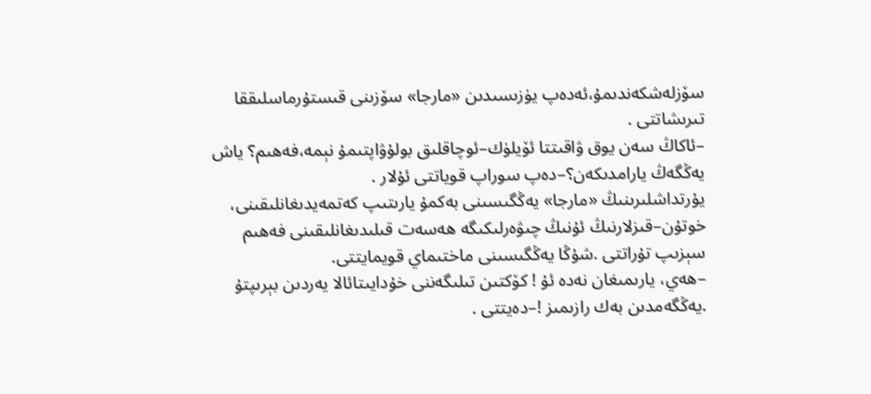سۆزلەشكەندىمۇ،ئەدەپ يۈزىسىدىن «مارجا» سۆزىنى قىستۇرماسلىققا تىرىشاتتى .
–ئاكاڭ سەن يوق ۋاقىتتا ئۆيلۈك–ئوچاقلىق بولۇۋاپتىمۇ نېمە،فەھىم؟ ياش يەڭگەڭ يارامدىكەن؟–دەپ سوراپ قوياتتى ئۇلار .
يۇرتداشلىرىنىڭ «مارجا» يەڭگىسىنى بەكمۇ يارىتىپ كەتمەيدىغانلىقىنى، خوتۇن–قىزلارنىڭ ئۇنىڭ چىۋەرلىكىگە ھەسەت قىلىدىغانلىقىنى فەھىم سېزىپ تۇراتتى .شۇڭا يەڭگىسىنى ماختىماي قويمايتتى.
–ھەي، يارىمىغان نەدە ئۇ ! كۆكتىن تىلىگەننى خۇدايىتائالا يەردىن بېرىپتۇ .يەڭگەمدىن بەك رازىمىز !–دەيتتى .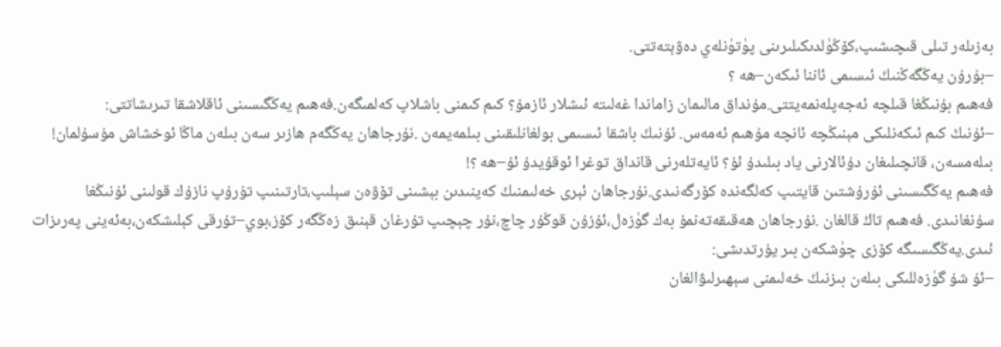بەزىلەر تىلى قىچىشىپ،كۆڭۈلدىكىلىرىنى پۈتۈنلەي دەۋېتەتتى.
–بۇرۇن يەڭگەڭنىڭ ئىسىمى ئاننا ئىكەن–ھە ؟
فەھىم بۇنىڭغا قىلچە ئەجەپلەنمەيتتى.مۇنداق مالىمان زاماندا غەلىتە ئىشلار ئازمۇ؟ كىم كىمنى باشلاپ كەلمىگەن.فەھىم يەڭگىسىنى ئاقلاشقا تىرىشاتتى:
–ئۇنىڭ كىم ئىكەنلىكى مېنىڭچە ئانچە مۇھىم ئەمەس. ئۇنىڭ باشقا ئىسىمى بولغانلىقىنى بىلمەيمەن .نۇرجاھان يەڭگەم ھازىر سەن بىلەن ماڭا ئوخشاش مۇسۇلمان! بىلەمسەن، قانچىلىغان دۇئالارنى ياد بىلىدۇ ئۇ؟ ئايەتلەرنى قانداق توغرا ئوقۇيدۇ ئۇ–ھە ؟!
فەھىم يەڭگىسىنى ئۇرۇشتىن قايتىپ كەلگەندە كۆرگەنىدى.نۇرجاھان ئېرى خەلىمنىڭ كەينىدىن بېشىنى تۆۋەن سېلىپ،تارتىنىپ تۇرۇپ نازۇك قولىنى ئۇنىڭغا سۇنغانىدى. فەھىم تاڭ قالغان .نۇرجاھان ھەقىقەتەنمۇ بەك گۈزەل،ئۇزۇن قوڭۇر چاچ،نۇر چېچىپ تۇرغان قېنىق زەڭگەر كۆز،بوي–تۇرقى كېلىشكەن،بەئەينى پەرىزات ئىدى.يەڭگىسىگە كۆزى چۈشكەن بىر يۇرتدىشى:
–ئۇ شۇ گۈزەللىكى بىلەن بىزنىڭ خەلىمنى سېھىرلىۋالغان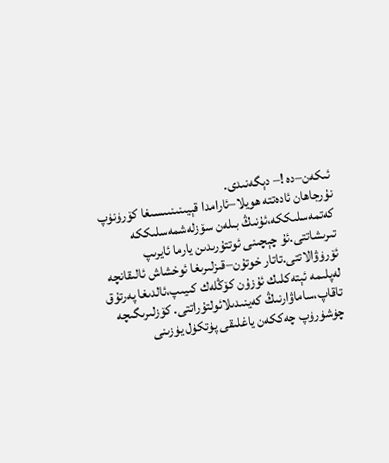ئىكەن–دە !– دېگەنىدى.
نۇرجاھان ئادەتتە ھويلا–ئارامدا قېيىنىنىىسىغا كۆرۈنۈپ كەتمەسلىككە،ئۇنىڭ بىلەن سۆزلەشمەسلىككە تىرىشاتتى.ئۇ چېچىنى ئوتتۇرىدىن يارما ئايرىپ ئۆرۈۋالاتتى.تاتار خوتۇن–قىزلىرىغا ئوخشاش ئالىقانچە لەپلىمە ئېتەكلىك ئۇزۇن كۆڭلەك كىيىپ،ئالدىغا پەرتۇق تاقاپ،ساماۋارنىڭ كەينىدىلائولتۇراتتى. كۆزلىرىگىچە چۈشۈرۈپ چەككەن ياغلىقى پۈتكۈل يۈزىنى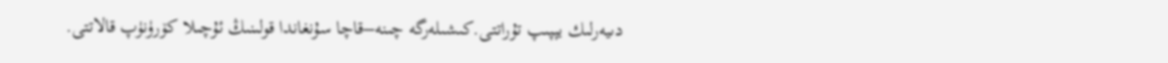دىيەرلىك يېپىپ تۇراتتى.كىشىلەرگە چىنە–قاچا سۇنغاندا قولىنىڭ ئۇچىلا كۆرۈنۈپ قالاتتى.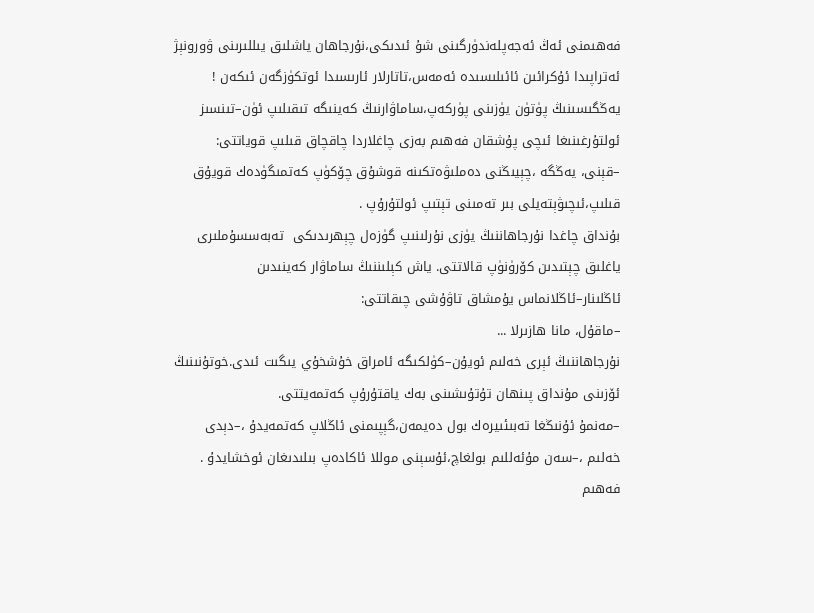فەھىمنى ئەڭ ئەجەپلەندۈرگىنى شۇ ئىدىكى،نۇرجاھان ياشلىق يىللىرىنى ۋورونېژ ئەتراپىدا ئۇكرائىن ئائىلىسىدە ئەمەس،تاتارلار ئارىسىدا ئوتكۈزگەن ئىكەن !
يەڭگىسىنىڭ پۈتۈن يۈزىنى پۈركەپ،ساماۋارنىڭ كەينىگە تىقىلىپ ئۈن–تىنسىز ئولتۇرغىنىغا ئىچى پۇشقان فەھىم بەزى چاغلاردا چاقچاق قىلىپ قوياتتى:
–قېنى، يەڭگە ،چېيىڭنى دەملىۋەتكىنە قوشۇق چۆكۈپ كەتمىگۈدەك قويۇق قىلىپ،ئىچىۋېتەيلى بىر تەمىنى تېتىپ ئولتۇرۇپ .
بۇنداق چاغدا نۇرجاھاننىڭ يۈزى نۇرلىنىپ گۈزەل چېھرىدىكى  تەبەسسۇملىرى ياغلىق چېتىدىن كۆرۈنۈپ قالاتتى. ياش كېلىننىڭ ساماۋار كەينىدىن ئاڭلىنار–ئاڭلانماس يۇمشاق تاۋۇشى چىقاتتى:
–ماقۇل، مانا ھازىرلا ...
نۇرجاھاننىڭ ئېرى خەلىم ئويۇن–كۈلكىگە ئامراق خۇشخۇي يىگىت ئىدى.خوتۇنىنىڭ ئۆزىنى مۇنداق پىنھان تۇتۇىشىنى بەك ياقتۇرۇپ كەتمەيتتى.
–مەنمۇ ئۇنىڭغا تەبىئىيرەك بول دەيمەن،گېپىمنى ئاڭلاپ كەتمەيدۇ ،–دېدى خەلىم ،–سەن مۇئەللىم بولغاچ،ئۇسېنى موللا ئاكادەپ بىلىدىغان ئوخشايدۇ .
فەھىم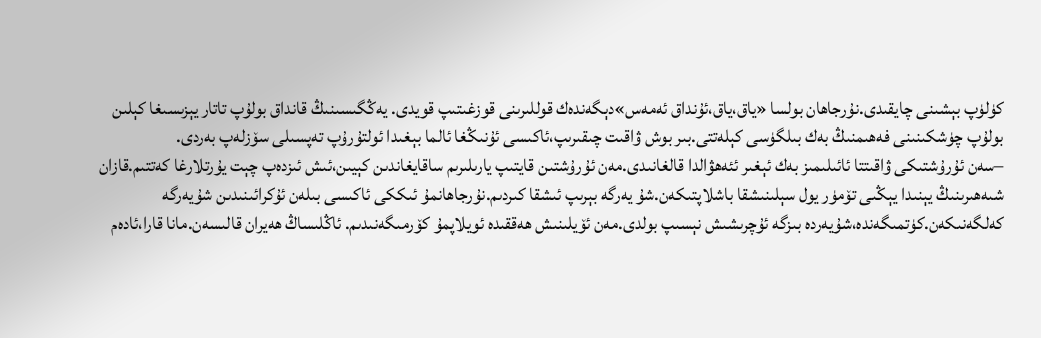كۈلۈپ بېشىنى چايقىدى.نۇرجاھان بولسا «ياق،ياق،ئۇنداق ئەمەس»دېگەندەك قوللىرىنى قوزغىتىپ قويدى. يەڭگىسىنىڭ قانداق بولۇپ تاتار يېزىسىغا كېلىن بولۇپ چۈشكىنىنى فەھىمنىڭ بەك بىلگۈسى كېلەتتى.بىر بوش ۋاقىت چىقىرىپ،ئاكىسى ئۇنىڭغا ئالما بېغىدا ئولتۇرۇپ تەپسىلى سۆزلەپ بەردى.
–سەن ئۇرۇشتىكى ۋاقىتتا ئائىلىمىز بەك ئېغىر ئئەھۋالدا قالغانىدى.مەن ئۇرۇشتىن قايتىپ يارىلىرىم ساقايغاندىن كېيىن،ئىش ئىزدەپ چېت يۇرتلارغا كەتتىم.قازان شىەھىرىنىڭ يېنىدا يېڭىى تۆمۈر يول سېلىنىشقا باشلاپتىكەن.شۇ يەرگە بېرىپ ئىشقا كىردىم.نۇرجاھانمۇ ئىككى ئاكىسى بىلەن ئۇكرائىنىدىن شۇيەرگە كەلگەنىكەن.كۈتمىگەندە،شۇيەردە بىزگە ئۇچرىشىش نېسىپ بولدى.مەن ئۆيلىنىش ھەققىدە ئويلاپمۇ كۆرمىگەنىدىم. ئاڭلىساڭ ھەيران قالىسەن.مانا قارا،ئادەم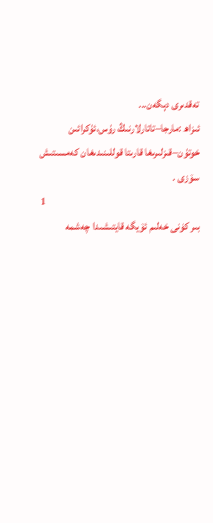تەقدىرى دېگەن...
ئىزاھ :مارجا–تاتارلارنىڭ رۇس،ئۇكرائىن خوتۇن–قىزلىرىغا قارىتا قوللىنىدىغان كەمسىتىش سۆزى .
                                                                        1
بىر كۈنى خەلىم ئۆيگە قايتىشىدا چەشمە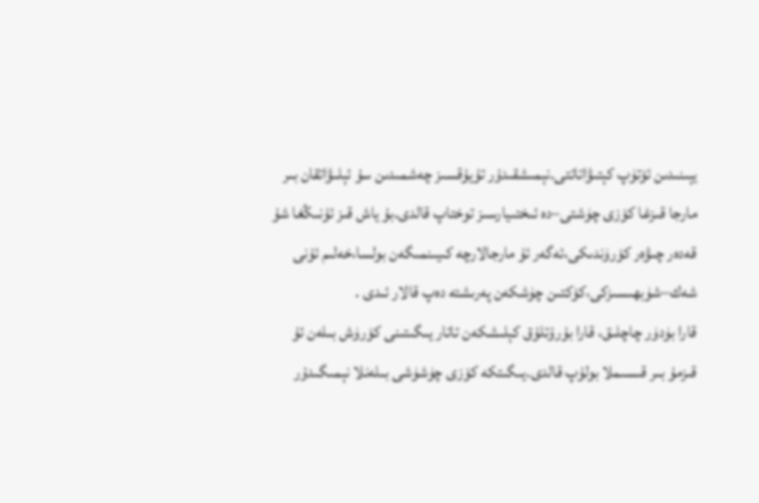يېىنىدىن ئۆتۈپ كېتىۋاتاتتى.نېمىشقىدۇر تۇيۇقسىز چەشمىدىن سۇ ئېلىۋاتقان بىر مارجا قىزغا كۆزى چۈشتى–دە ئىختىيارسىز توختاپ قالدى.بۇ ياش قىز ئۇنىڭغا شۇ قەدەر چىۋەر كۆرۈندىكى،ئەگەر ئۇ مارجالارچە كىيىنمىگەن بولسا،خەلىم ئۇنى شەك–شۈبھىسىزكى،كۆكتىن چۈشكەن پەرىشتە دەپ قالار ئىدى .
قارا بۈدۈر چاچلىق، قارا بۇرۇتلۇق كېلىشكەن تاتار يىگىتىنى كۆرۈش بىلەن ئۇ قىزمۇ بىر قىسىملا بولۇپ قالدى.يىگىتكە كۆزى چۈشۈشى بىلەنلا نېمىگىدۇر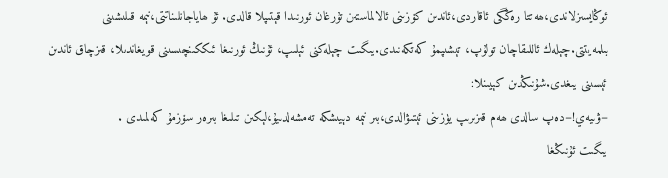ئوڭايسىزلاندى،ھەتتا رەڭگى ئاقاردى،ئاندىن كۆزىنى ئالالماستىن تۇرغان ئورنىدا قېتىپلا قالدى. ئۇ ھاياجانلىناتتى،نېمە قىلىشىنى بىلمەيتتى.چېلەك ئاللىقاچان تولۇپ، تېشىپمۇ كەتكەنىدى.يىگىت چېلەكنى ئېلىپ، ئۇنىڭ ئورنىغا ئىككىنچىسىنى قويغاندىلا، قىزچاق ئاندىن ئېسىنى يىغدى.شۇنىڭدىن كېيىنلا:
–ۋىيەي!–دەپ سالدى ھەم قىزىرىپ يۈزىنى ئېتىۋالدى،بىر نېمە دېيىشكە تەمشەلدىيۇ،لېكىن تىلىغا بىرەر سۆزمۇ كەلمىدى .
يىگىت ئۇنىڭغا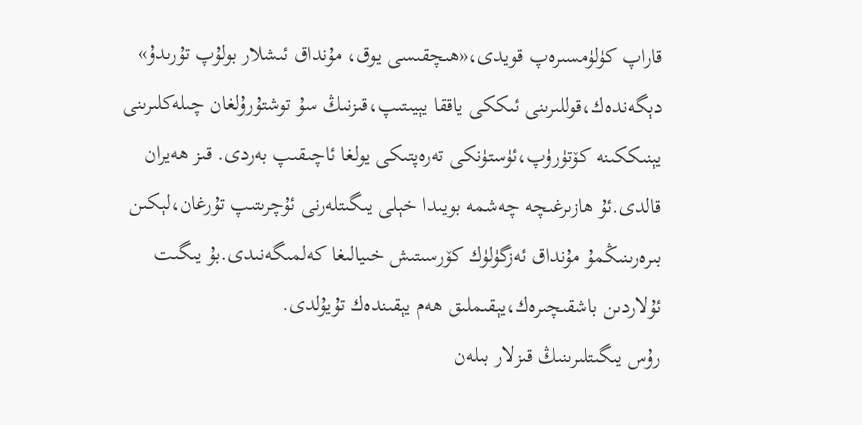قاراپ كۈلۈمسىرەپ قويدى،«ھىچقىسى يوق، مۇنداق ئىشلار بولۇپ تۇرىدۇ» دېگەندەك،قوللىرىنى ئىككى ياققا يېيىتىپ،قىزنىڭ سۇ توشتۇرۇلغان چىلەكلىرىنى يېنىككىنە كۆتۈرۈپ،ئۈستۈنكى تەرەپتىكى يولغا ئاچىقىپ بەردى. قىز ھەيران قالدى.ئۇ ھازىرغىچە چەشمە بويىدا خېلى يىگىتلەرنى ئۇچرىتىپ تۇرغان،لېكىن بىرەرىنىڭمۇ مۇنداق ئەزگۈلۈك كۆرسىتىش خىيالىغا كەلمىگەنىدى.بۇ يىگىت ئۇلاردىن باشقىچىرەك،يېقىملىق ھەم يېقىندەك تۇيۇلدى.
رۇس يىگىتلىرىنىڭ قىزلار بىلەن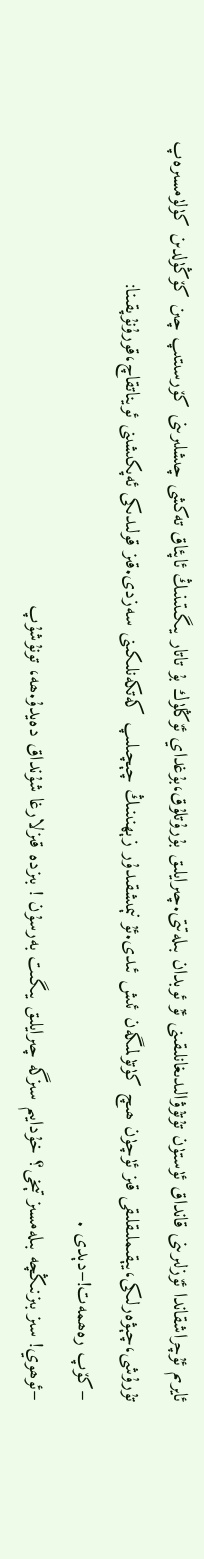ئايرىم ئۇچراشقاندا ئۆزلىرىنى قانداق ئۈستۈن تۇتۇۋالىدىغانلىقىنى ئۇ ئوبدان بىلەتتى.چىرايلىق بۇرۇتلۇق،بۇغداي ئۆڭلۈك بۇ تاتار يىگىتىنىڭ ئاپئاق تەكشى چىشلىرىنى كۆرسىتىپ چىن كۆڭۈلدىن كۈلۈمسىرەپ تۇرۇشى،چېۋەرلىكى،يېقىملىقلىقى قىز ئۈچۈن ھىچ كۈتۈلمىگەن ئىش ئىدى.ئۇ نېمىشقىدۇر زېھنىنىڭ چېچىلىپ كەتكەنلىكىنى سەزدى.قىز قولىدىكى ئەپكىشىنى ئويناتقاچ،قورۇنۇپقىنا:
–كۆپ رەھمەت!–دېدى .
–ئوھوي! سىز بىزنىڭچە بىلەمسىز تېخى؟ خۇدايىم سىزگە چىرايلىق يىگىت بەرسۇن ! بىزدە قىزلارغا شۇنداق دەيدۇ.ھە، تونۇشۇپ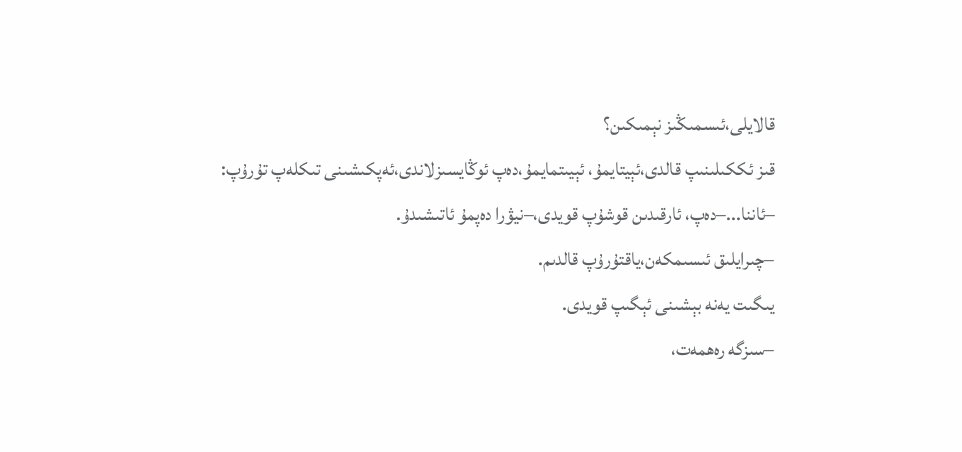قالايلى،ئىسمىڭىز نېمىكىن؟
قىز ئككىلىنىپ قالدى،ئېيتايمۇ، ئېيىتمايمۇ،دەپ ئوڭايسىزلاندى،ئەپكىشىنى تىكلەپ تۇرۇپ:
–ئاننا...–دەپ، ئارقىدىن قوشۇپ قويدى،–نيۋرا دەپمۇ ئاتىشىدۇ.
–چىرايلىق ئىسىمكەن،ياقتۇرۇپ قالدىم.
يىگىت يەنە بېشىنى ئېگىپ قويدى.
–سىزگە رەھمەت،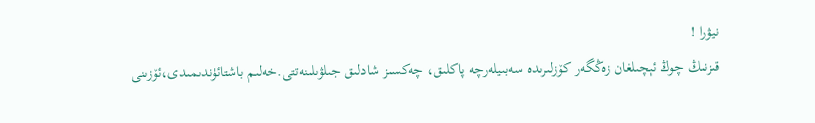نيۋرا !
قىزنىڭ چوڭ ئېچىلغان زەڭگەر كۆزلىرىدە سەبىيلەرچە پاكلىق، چەكسىز شادلىق جىلۋىلىنەتتى.خەلىم باشتائۈندىمىدى،ئۆزىنى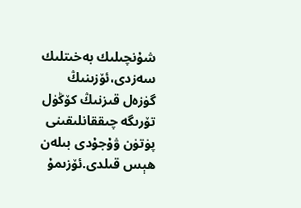شۇنچىلىك بەخىتلىك سەزدى،ئۆزىنىڭ گۈزەل قىزنىڭ كۆڭۈل تۆرىگە چىققانلىقىنى پۈتۈن ۋۇجۇدى بىلەن ھېس قىلدى.ئۆزىمۇ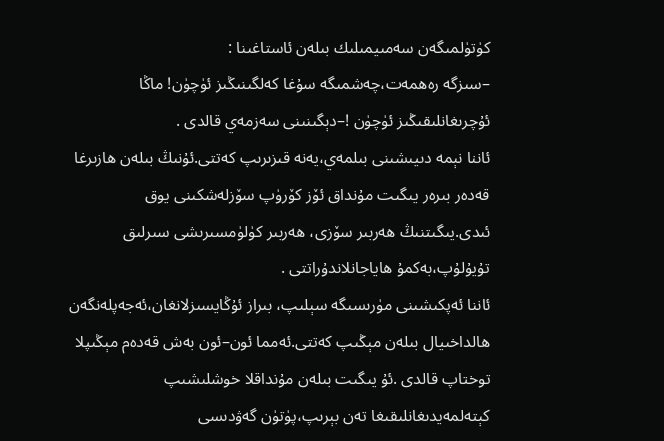كۈتۈلمىگەن سەمىيمىلىك بىلەن ئاستاغىنا :
–سىزگە رەھمەت،چەشمىگە سۇغا كەلگىنىڭىز ئۈچۈن! ماڭا ئۇچرىغانلىقىڭىز ئۈچۈن !–دېگىنىنى سەزمەي قالدى .
ئاننا نېمە دىيىشىنى بىلمەي،يەنە قىزىرىپ كەتتى.ئۇنىڭ بىلەن ھازىرغا قەدەر بىرەر يىگىت مۇنداق ئۆز كۆرۈپ سۆزلەشكىنى يوق ئىدى.يىگىتنىڭ ھەربىر سۆزى، ھەربىر كۈلۈمسىرىشى سىرلىق تۇيۇلۇپ،بەكمۇ ھاياجانلاندۇراتتى .
ئاننا ئەپكىشىنى مۈرىسىگە سېلىپ، بىراز ئۇڭايسىزلانغان،ئەجەپلەنگەن ھالداخىيال بىلەن مېڭىپ كەتتى.ئەمما ئون–ئون بەش قەدەم مېڭىپلا توختاپ قالدى .ئۇ يىگىت بىلەن مۇنداقلا خوشلىشىپ كېتەلمەيدىغانلىقىغا تەن بېرىپ،پۈتۈن گەۋدىسى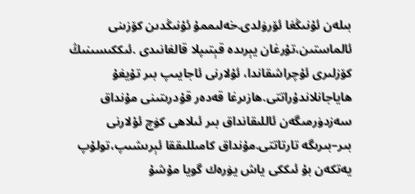بىلەن ئۇنىڭغا ئۆرۈلدى.خەلىممۇ ئۇنىڭدىن كۆزىنى ئالماستىن،تۇرغان يېرىدە قېتىپلا قالغانىدى .ئىككىسىنىڭ كۆزلىرى ئۇچراشقاندا، ئۇلارنى ئاجايىپ بىر تۇيغۇ ھاياجانلاندۇراتتى.ھازىرغا قەدەر قۇدرىتىنى مۇنداق سەزدۈرمىگەن ئاللىقانداق بىر ئىلاھى كۈچ ئۇلارنى بىر–بىرىگە تارتاتتى.مۇنداق كامىللىققا ئېرىشىپ،تولۇپ يەتكەن بۇ ئىككى ياش يۈرەك گويا مۇشۇ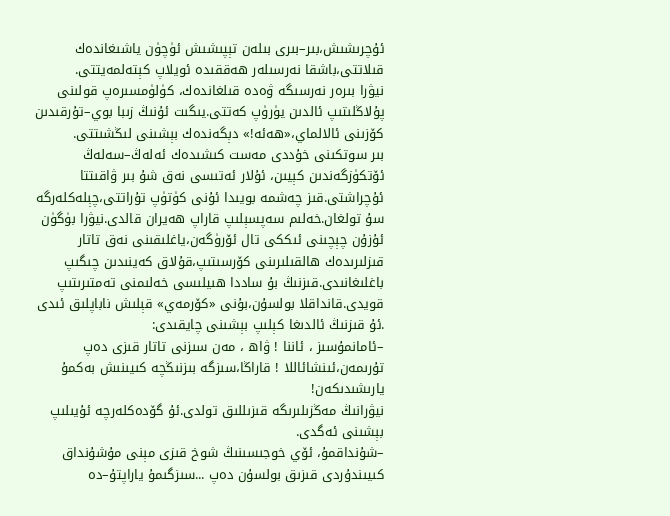ئۇچرىشىش،بىر–بىرى بىلەن تېپىشىش ئۈچۈن ياشىغاندەك قىلاتتى،باشقا نەرسىلەر ھەققىدە ئويلاپ كېتەلمەيتتى.
نيۋرا بىرەر نەرسىگە ۋەدە قىلغاندەك، كۈلۈمسىرەپ قولىنى پۇلاڭلىتىپ ئالدىن يۈرۈپ كەتتى.يىگىت ئۇنىڭ زىبا بوي–تۇرقىدىن كۆزىنى ئالالماي،«ھەئە!» دېگەندەك بېشىنى لىڭشىتتى.
بىر سوتكىنى خۇددى مەست كىشىدەك ئەلەڭ–سەلەڭ ئۆتكۈزگەندىن كېيىن، ئۇلار ئەتىسى نەق شۇ بىر ۋاقىتتا ئۇچراشتى.قىز چەشمە بويىدا ئۇنى كۈتۈپ تۇراتتى،چېلەكلەرگە سۇ تولغان.خەلىم سەپسېلىپ قاراپ ھەيران قالدى.نيۋرا بۈگۈن ئۇزۇن چېچىنى ئىككى تال ئۆرۈگەن،ياغلىقىنى نەق تاتار قىزلىرىدەك ھالقىلىرىنى كۆرسىتىپ،قۇلاق كەينىدىن چىگىپ باغلىغانىدى.قىزنىڭ بۇ ساددا ھىيلىسى خەلىمنى تەمتىرىتىپ قويدى.قانداقلا بولسۇن،بۇنى «كۆرمەي» قېلىش ناباپلىق ئىدى .ئۇ قىزنىڭ ئالدىغا كېلىپ بېشىنى چايقىدى:
–ئامانمۇسىز ، ئاننا ! ۋاھ ، مەن سىزنى تاتار قىزى دەپ تۇرىمەن،ئىنشائاللا ! قاراڭا،سىزگە بىزنىڭچە كىيىنىش بەكمۇ يارىشىدىكەن!
نيۋرانىڭ مەڭزىلىرىگە قىزىللىق تولدى.ئۇ گۆدەكلەرچە ئۇيىلىپ بېشىنى ئەگدى.
–شۇنداقمۇ، ئۆي خوجىسىنىڭ شوخ قىزى مېنى مۇشۇنداق كىيىندۇردى قىزىق بولسۇن دەپ ...سىزگىمۇ ياراپتۇ–دە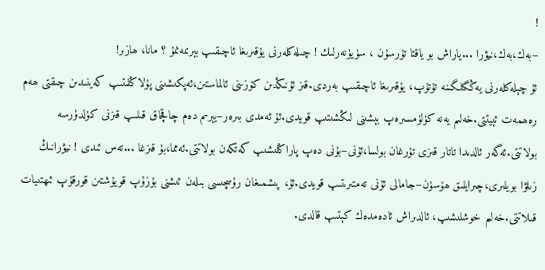!
–بەك،بەك،نيۋرا ...ياراش بو ياقتا تۇرسۇن ، سۈيۈنەرلىك ! چىلەكلەرنى يۇقىرىغا ئاچىقىپ بېرىمەنمۇ ؟ مانا، ھازىر!
ئۇ چېلەكلەرنى يەڭگىلگىنە تۇتۇپ، يۇقىرىغا ئاچىقىپ بەردى.قىز ئۇنىڭدىن كۆزىنى ئالماستىن،ئەپكىشىنى پۇلاڭلىتىپ كەينىدىن چىقتى ھەم رەھمەت ئېيتتى.خەلىم يەنە كۈلۈمسىرەپ بېشىنى لىڭشىتىپ قويدى.ئۇ ئەمدى بىرەر–يېرىم دەم چاقچاق قىلىپ قىزنى كۈلدۈرسە بولاتتى.ئەگەر ئالدىدا تاتار قىزى تۇرغان بولسا،ئۇنى–بۇنى دەپ پاراڭلىشىپ كەتكەن بولاتتى.ئەمما،بۇ قىزغا ...تەس ئىدى ! نيۋرانىڭ زىلۋا بويلىرى،چىرايلىق ھۆسۈن–جامالى ئۇنى تەمتىرىتىپ قويدى.ئۇ، پىشمىغان رۇسچىسى بىلەن ئىشنى بۇزۇپ قويۇشتىن قورقۇپ ئىھتىيات قىلاتتى.خەلىم خوشلىشىپ، ئالدىراش ئادەمدەك كېتىپ قالدى.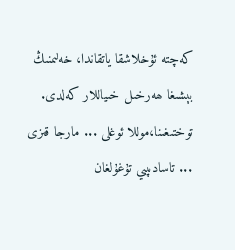كەچتە ئۇخلاشقا ياتقاندا، خەلىمنىڭ بېشىغا ھەرخىل خىياللار كەلدى. توختىغىنا،موللا ئوغلى ... مارجا قىزى ... تاسادىپىي تۇغۇلغان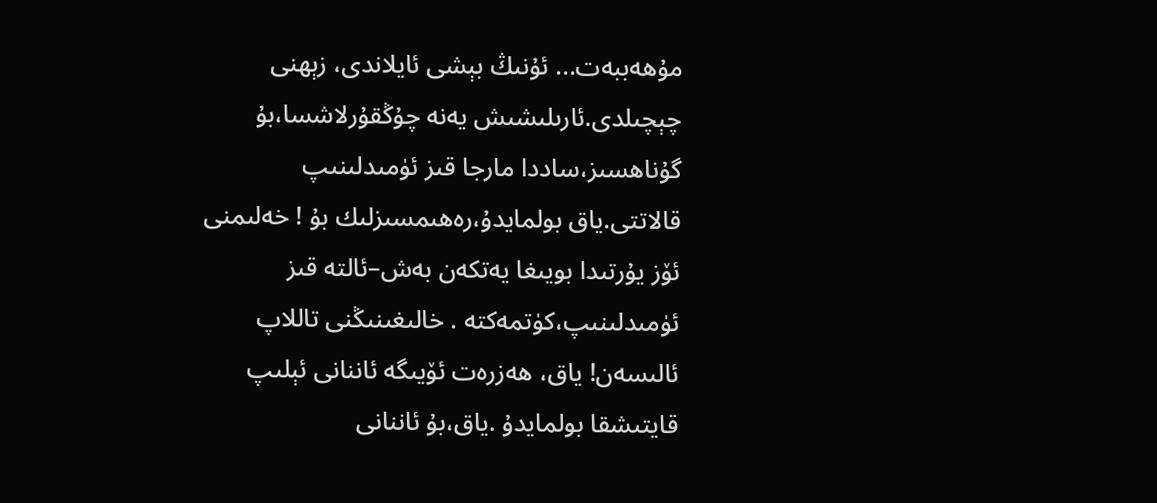مۇھەببەت... ئۇنىڭ بېشى ئايلاندى، زېھنى چېچىلدى.ئارىلىشىش يەنە چۇڭقۇرلاشسا،بۇ گۇناھسىز،ساددا مارجا قىز ئۈمىدلىنىپ قالاتتى.ياق بولمايدۇ،رەھىمسىزلىك بۇ ! خەلىمنى ئۆز يۇرتىدا بويىغا يەتكەن بەش–ئالتە قىز ئۈمىدلىنىپ،كۈتمەكتە . خالىغىنىڭنى تاللاپ ئالىسەن! ياق، ھەزرەت ئۆيىگە ئاننانى ئېلىپ قايتىشقا بولمايدۇ .ياق،بۇ ئاننانى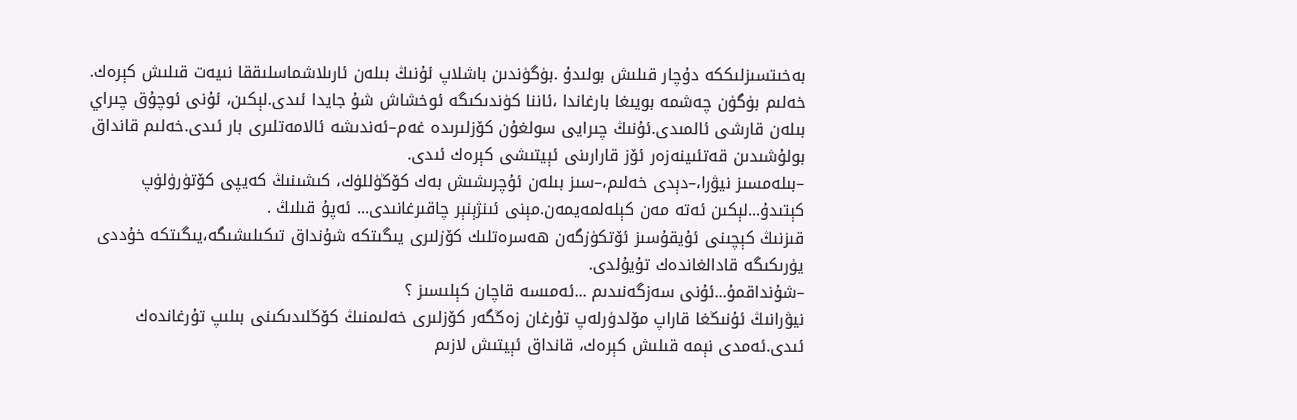بەخىتسىزلىككە دۇچار قىلىش بولىدۇ .بۈگۈندىن باشلاپ ئۇنىڭ بىلەن ئارىلاشماسلىققا نىيەت قىلىش كېرەك.
خەلىم بۈگۈن چەشمە بويىغا بارغاندا ،ئاننا كۈندىكىگە ئوخشاش شۇ جايدا ئىدى.لېكىن، ئۇنى ئوچۇق چىراي بىلەن قارشى ئالمىدى.ئۇنىڭ چىرايى سولغۇن كۆزلىرىدە غەم–ئەندىشە ئالامەتلىرى بار ئىدى.خەلىم قانداق بولۇشىدىن قەتئىينەزەر ئۆز قارارىنى ئېيتىشى كېرەك ئىدى.
–بىلەمسىز نيۋرا،–دېدى خەلىم،–سىز بىلەن ئۇچرىشىش بەك كۆڭۈللۈك، كىشىنىڭ كەيپى كۆتۈرۈلۈپ كېتىدۇ...لېكىن ئەتە مەن كېلەلمەيمەن.مېنى ئىنژېنېر چاقىرغانىدى... ئەپۇ قىلىڭ .
قىزنىڭ كېچىنى ئۇيقۇسىز ئۆتكۈزگەن ھەسرەتلىك كۆزلىرى يىگىتكە شۇنداق تىكىلىشىگە،يىگىتكە خۇددى يۈرىكىگە قادالغاندەك تۇيۇلدى.
–شۇنداقمۇ...ئۇنى سەزگەنىدىم ...ئەمىسە قاچان كېلىسىز ؟
نيۋرانىڭ ئۇنىڭغا قاراپ مۆلدۈرلەپ تۇرغان زەڭگەر كۆزلىرى خەلىمنىڭ كۆڭلىدىكىنى بىلىپ تۇرغاندەك ئىدى.ئەمدى نېمە قىلىش كېرەك، قانداق ئېيتىش لازىم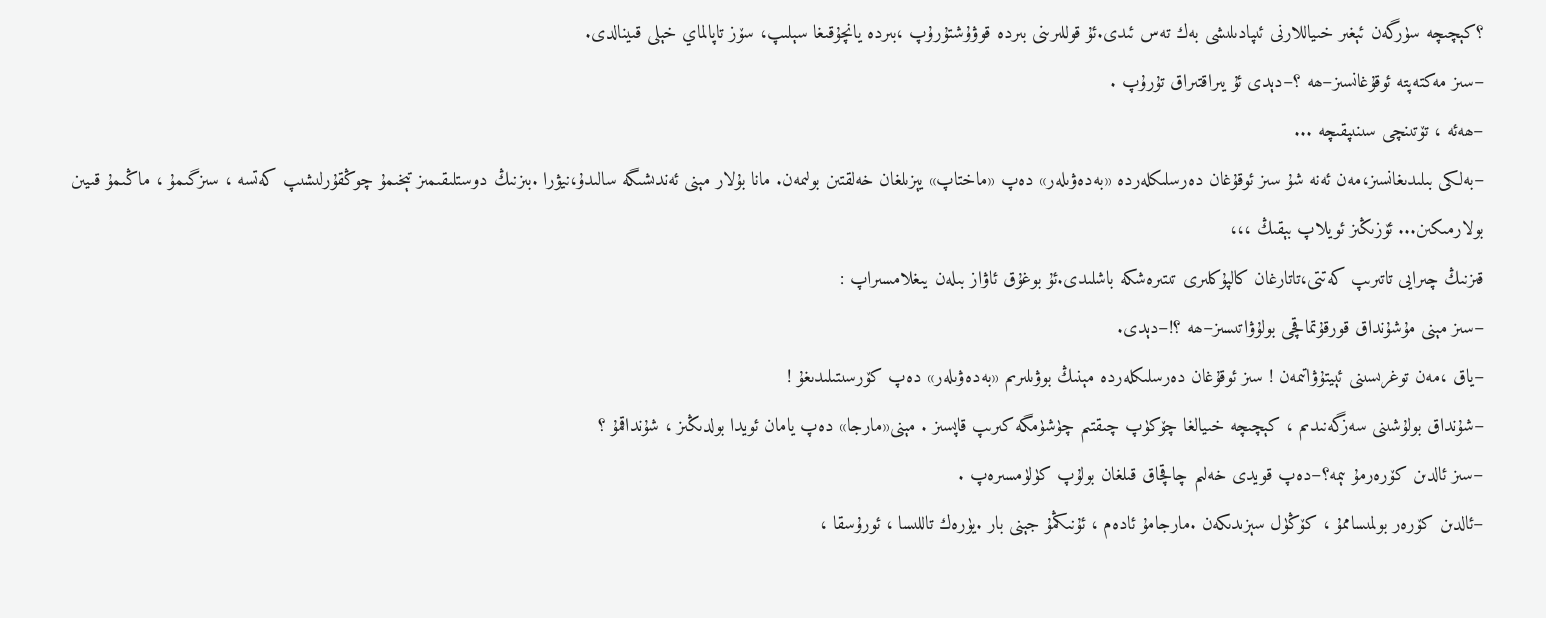؟كېچىچە سۈرگەن ئېغىر خىياللارنى ئىپادىلىشى بەك تەس ئىدى.ئۇ قوللىرىنى بىردە قوۋۇشتۇرۇپ ،بىردە يانچۇقىغا سېلىپ، سۆز تاپالماي خېلى قىينالدى.
–سىز مەكتەپتە ئوقۇغانسىز–ھە ؟–دېدى ئۇ يىراقتىراق تۇرۇپ .
–ھەئە ، تۆتىنچى سىنىپقىچە ...
–بەلكى بىلىدىغانسىز،مەن ئەنە شۇ سىز ئوقۇغان دەرسلىكلەردە «بەدەۋىلەر» دەپ «ماختاپ» يېزىلغان خەلقتىن بولىمەن. مانا بۇلار مېنى ئەندىشىگە سالىدۇ،نيۋرا .بىزنىڭ دوستلىقىمىز تېخىمۇ چوڭقۇرلىشىپ كەتسە ، سىزگىمۇ ، ماڭىمۇ قىيىن بولارمىكىن... ئۆزىڭىز ئويلاپ بېقىڭ ،،،
قىزنىڭ چىرايى تاتىرىپ كەتتى،تاتارغان كالپۇكلىرى تىتىرەشكە باشلىدى.ئۇ بوغۇق ئاۋاز بىلەن يىغلامسىراپ :
–سىز مېنى مۇشۇنداق قورقۇتماقچى بولۇۋاتىسىز–ھە ؟!–دېدى.
–ياق ،مەن توغرىسىنى ئېيتۇۋاتىمەن ! سىز ئوقۇغان دەرسلىكلەردە مېنىڭ بوۋىلىرىم «بەدەۋىلەر» دەپ كۆرسىتىلىدىغۇ !
–شۇنداق بولۇشىنى سەزگەنىدىم ، كېچىچە خىيالغا چۆكۈپ چىقتىم چۈشۈمگە كىرىپ قاپسىز . مېنى«مارجا» دەپ يامان ئويدا بولدىڭىز ، شۇنداقمۇ ؟
–سىز ئالدىن كۆرەرمۇ ىېمە؟–دەپ قويدى خەلىم چاقچاق قىلغان بولۇپ كۈلۈمسىرەپ .
–ئالدىن كۆرەر بولمىساممۇ ، كۆڭۈل سېزىدىكەن .مارجامۇ ئادەم ، ئۇنىڭمۇ جېنى بار .يۈرەك تاللىسا ، ئورۇسقا ،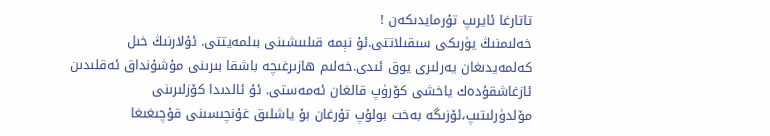تاتارغا ئايرىپ تۇرمايدىكەن !
خەلىمنىڭ يۈرىكى سىقىلاتتى.ئۇ نېمە قىلىىشىنى بىلمەيتتى. ئۇلارنىڭ خىل كەلمەيدىغان يەرلىرى يوق ئىدى.خەلىم ھازىرغىچە باشقا بىرىنى مۇشۇنداق ئەقلىدىن ئازغاشقۇدەك ياخشى كۆرۈپ قالغان ئەمەستى. ئۇ ئالدىدا كۆزلىرىنى مۆلدۈرلىتىپ،ئۆزىگە بەخت بولۇپ تۇرغان بۇ ياشلىق غۇنچىسىنى قۇچىغىغا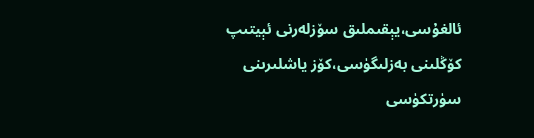ئالغۇسى،يېقىملىق سۆزلەرنى ئېيتىپ كۆڭلىنى بەزلىگۈسى،كۆز ياشلىرىنى سۈرتكۈسى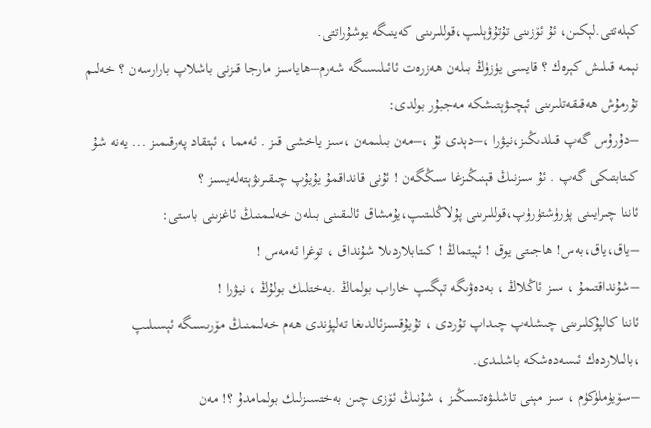كېلەتتى.لېكىن، ئۇ ئۆزىنى تۇتۇۋېلىپ،قوللىرىنى كەينىگە يوشۇراتتى.
نېمە قىلىش كېرەك ؟ قايسى يۈزۈڭ بىلەن ھەزرەت ئائىلىسىگە شەرم–ھاياسىز مارجا قىزنى باشلاپ بارارسەن ؟ خەلىم تۇرمۇش ھەقىقەتلىرىنى ئېچىۋېتىشكە مەجبۇر بولدى:
–دۇرۇس گەپ قىلدىڭىز،نيۋرا ،–دېدى ئۇ ،–مەن بىلىمەن ،سىز ياخشى قىز . ئەمما ، ئېتقاد پەرقىمىز ... يەنە شۇ كىتابتىكى گەپ . ئۇ سىزنىڭ قېنىڭىزغا سىڭگەن ! ئۇنى قانداقمۇ يۇيۇپ چىقىرىۋېتەلەيسىز ؟
ئاننا چىرايىنى پۈرۈشتۈرۈپ،قوللىرىنى پۇلاڭلىتىپ،يۇمشاق ئالىقىنى بىلەن خەلىمنىڭ ئاغزىنى باستى:
–ياق،ياق،بەس! ھاجىتى يوق ! ئېيتماڭ ! كىتابلاردىلا شۇنداق ، توغرا ئەمەس !
–شۇنداقتىمۇ ، سىز ئاڭلاڭ ، بەدەۋىگە تېگىپ خاراب بولماڭ .بەختلىك بولۇڭ ، نيۋرا !
ئاننا كالپۇكلىرىنى چىشلەپ چىداپ تۇردى ، تۇيۇقسىزئالدىغا تەلپۈندى ھەم خەلىمنىڭ مۆرىسىگە ئېسىلىپ ،بالىلاردەك ئىسەدەشكە باشلىدى.
–سۆيۈملۈكۈم ، سىز مېنى تاشلىۋەتسىڭىز ، شۇنىڭ ئۆزى چىن بەختسىزلىك بولمامدۇ ؟! مەن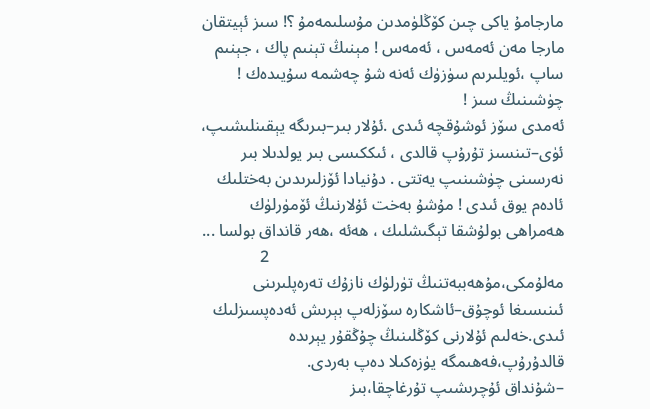مارجامۇ ياكى چىن كۆڭلۈمدىن مۇسلىمەمۇ ؟! سىز ئېيتقان مارجا مەن ئەمەس ، ئەمەس ! مېنىڭ تېنىم پاك ، جېنىم ساپ ،ئويلىرىم سۈزۈك ئەنە شۇ چەشمە سۇيىدەك ! چۈشىنىڭ سىز !
ئەمدى سۆز ئوشۇقچە ئىدى .ئۇلار بىر–بىرىگە يېقىنلىشىپ، ئۈى–تىنسىز تۇرۇپ قالدى ، ئىككىسى بىر يولدىلا بىر نەرسىنى چۈشىنىپ يەتتى . دۇنيادا ئۆزلىرىدىن بەختلىك ئادەم يوق ئىدى ! مۇشۇ بەخت ئۇلارنىڭ ئۆمۈرلۈك ھەمراھى بولۇشقا تېگىشلىك ، ھەئە ،ھەر قانداق بولسا ...
                                                                       2
مەلۇمكى،مۇھەببەتنىڭ تۈرلۈك نازۇك تەرەپلىرىنى ئىنىسىغا ئوچۇق–ئاشكارە سۆزلەپ بېرىش ئەدەپسىزلىك ئىدى.خەلىم ئۇلارنى كۆڭلىنىڭ چۇڭقۇر يېرىدە قالدۇرۇپ،فەھىمگە يۈزەكىلا دەپ بەردى.
–شۇنداق ئۇچرىشىپ تۇرغاچقا،بىز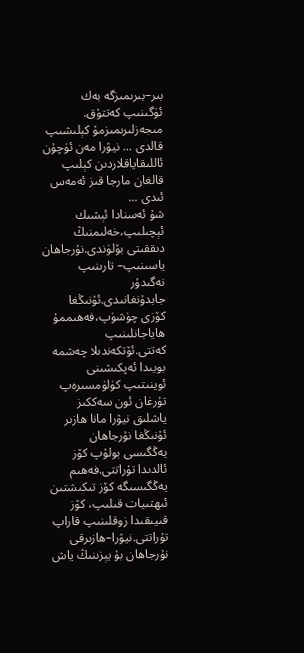بىر–بىرىمىزگە بەك ئۈگىنىپ كەتتۇق. مىجەزلىرىمىزمۇ كېلىشىپ قالدى ... نيۋرا مەن ئۈچۇن ئاللىقاياقلاردىن كېلىپ قالغان مارجا قىز ئەمەس ئىدى ...
شۇ ئەسنادا ئېشىك ئېچىلىپ،خەلىمنىڭ دىققىتى بۆلۈندى.نۇرجاھان ياسىنىپ– تارىنىپ نەگىدۇر جابدۇنغانىدى.ئۇنىڭغا كۆزى چۈشۈپ،فەھىممۇ ھاياجانلىنىپ كەتتى.ئۆتكەندىلا چەشمە بويىدا ئەپكىشىنى ئوينىتىپ كۈلۈمسىرەپ تۇرغان ئون سەككىز ياشلىق نيۋرا مانا ھازىر ئۇنىڭغا نۇرجاھان يەڭگىسى بولۇپ كۆز ئالدىدا تۇراتتى.فەھىم يەڭگىسىگە كۆز تىكىشتىن ئىھتىيات قىلىپ، كۆز قىيىقىدا زوقلىنىپ قاراپ تۇراتتى.نيۋرا–ھازىرقى نۇرجاھان بۇ يېزىنىڭ ياش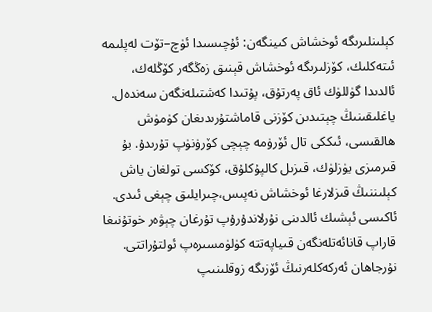كېلىنلىرىگە ئوخشاش كىينگەن: ئۇچىسىدا ئۈچ–تۆت لەپلىمە ئىتەكلىك، كۆزلىرىگە ئوخشاش قېنىق زەڭگەر كۆڭلەك، ئالدىدا گۈللۈك ئاق پەرتۇق، پۇتىدا كەشتىلەنگەن سەندەل. ياغلىقىنىڭ چېتىدىن كۆزنى قاماشتۇرىدىغان كۈمۈش ھالقىسى، ئىككى تال ئۆرۈمە چېچى كۆرۈنۈپ تۇرىدۇ. بۇ قىرمىزى يۈزلۈك، قىزىل كالپۇكلۇق، كۆكسى تولغان ياش كېلىننىڭ قىزلارغا ئوخشاش نەپىس،چىرايلىق چېغى ئىدى.
ئاكىسى ئېشىك ئالدىنى نۇرلاندۇرۇپ تۇرغان چېۋەر خوتۇنىغا قاراپ قانائەتلەنگەن قىياپەتتە كۈلۈمسىرەپ ئولتۇراتتى. نۇرجاھان ئەركەكلەرنىڭ ئۆزىگە زوقلىنىپ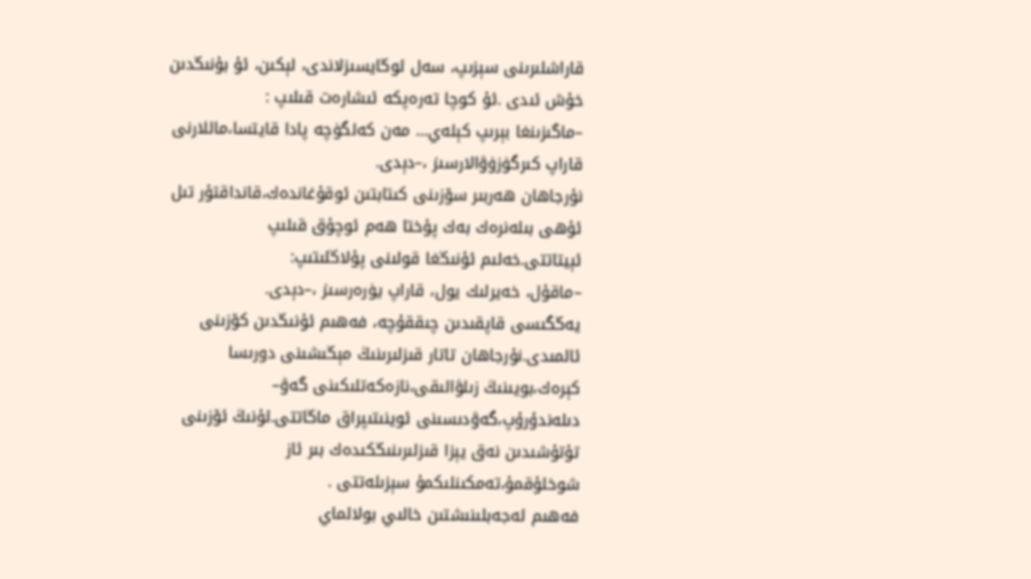قاراشلىرىنى سېزىپ، سەل ئوڭايسىزلاندى، لېكىن، ئۇ بۇنىڭدىن خۇش ئىدى .ئۇ كوچا تەرەپكە ئىشارەت قىلىپ :
–ماگىزىنغا بېرىپ كېلەي... مەن كەلگۈچە پادا قايتسا،ماللارنى قاراپ كىرگۈزۈۋالارسىز ،–دېدى.
نۇرجاھان ھەربىر سۆزىنى كىتابتىن ئوقۇغاندەك،قانداقتۇر تىل ئۇھى بىلەنرەك بەك پۇختا ھەم ئوچۇق قىلىپ ئېيتاتتى.خەلىم ئۇنىڭغا قولىنى پۇلاڭلىتىپ:
–ماقۇل، خەيرلىك يول، قاراپ يۈرەرسىز ،–دېدى.
يەڭگىسى قاپقىدىن چىققۇچە، فەھىم ئۇنىڭدىن كۆزىنى ئالمىدى.نۇرجاھان تاتار قىزلىرىنىڭ مېڭىشىنى دورىسا كېرەك،بويىنىڭ زىلۋالىقى،نازەكەتلىكىنى گەۋ– دىلەندۇرۇپ،گەۋدىسىنى ئوينىتىپراق ماڭاتتى.ئۇنىڭ ئۆزىنى تۇتۇشىدىن نەق يېزا قىزلىرىنىڭكىدەك بىر ئاز شوخلۇقمۇ،تەمكىنلىكمۇ سېزىلەتتى .
فەھىم ئەجەبلىنىشتىن خالىي بولالماي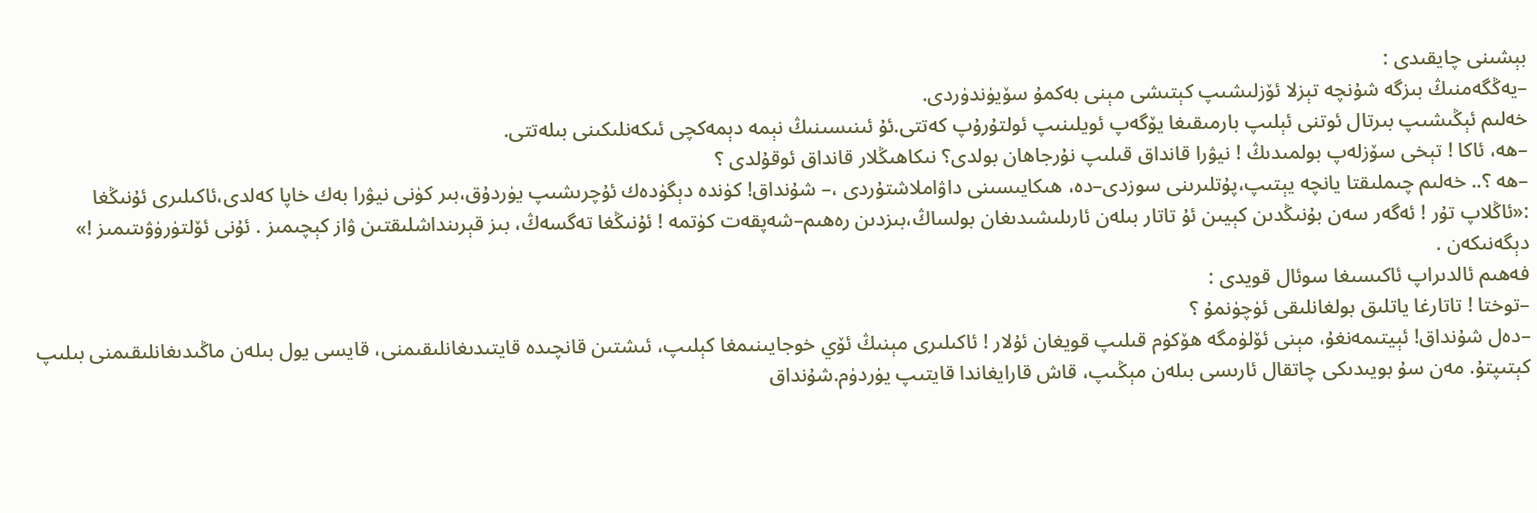بېشىنى چايقىدى :
–يەڭگەمنىڭ بىزگە شۇنچە تېزلا ئۆزلىشىپ كېتىشى مېنى بەكمۇ سۆيۈندۈردى.
خەلىم ئېڭىشىپ بىرتال ئوتنى ئېلىپ بارمىقىغا يۆگەپ ئويلىنىپ ئولتۇرۇپ كەتتى.ئۇ ئىنىسىنىڭ نېمە دېمەكچى ئىكەنلىكىنى بىلەتتى.
–ھە، ئاكا ! تېخى سۆزلەپ بولمىدىڭ ! نيۋرا قانداق قىلىپ نۇرجاھان بولدى؟ نىكاھىڭلار قانداق ئوقۇلدى ؟
–ھە ؟.. خەلىم چىملىقتا يانچە يېتىپ،پۇتلىرىنى سوزدى–دە، ھىكايىسىنى داۋاملاشتۇردى ،– شۇنداق! كۈندە دېگۈدەك ئۇچرىشىپ يۈردۇق،بىر كۈنى نيۋرا بەك خاپا كەلدى،ئاكىلىرى ئۇنىڭغا :«ئاڭلاپ تۇر ! ئەگەر سەن بۇنىڭدىن كېيىن ئۇ تاتار بىلەن ئارىلىشىدىغان بولساڭ،بىزدىن رەھىم–شەپقەت كۈتمە ! ئۇنىڭغا تەگسەڭ، بىز قېرىنداشلىقتىن ۋاز كېچىمىز . ئۇنى ئۆلتۈرۈۋىتىمىز !» دېگەنىكەن .
فەھىم ئالدىراپ ئاكىسىغا سوئال قويدى :
–توختا ! تاتارغا ياتلىق بولغانلىقى ئۈچۈنمۇ ؟
–دەل شۇنداق! ئېيتىمەنغۇ، مېنى ئۆلۈمگە ھۆكۈم قىلىپ قويغان ئۇلار ! ئاكىلىرى مېنىڭ ئۆي خوجايىنىمغا كېلىپ، ئىشتىن قانچىدە قايتىدىغانلىقىمنى، قايسى يول بىلەن ماڭىدىغانلىقىمنى بىلىپ كېتىپتۇ. مەن سۇ بويىدىكى چاتقال ئارىسى بىلەن مېڭىپ، قاش قارايغاندا قايتىپ يۈردۈم.شۇنداق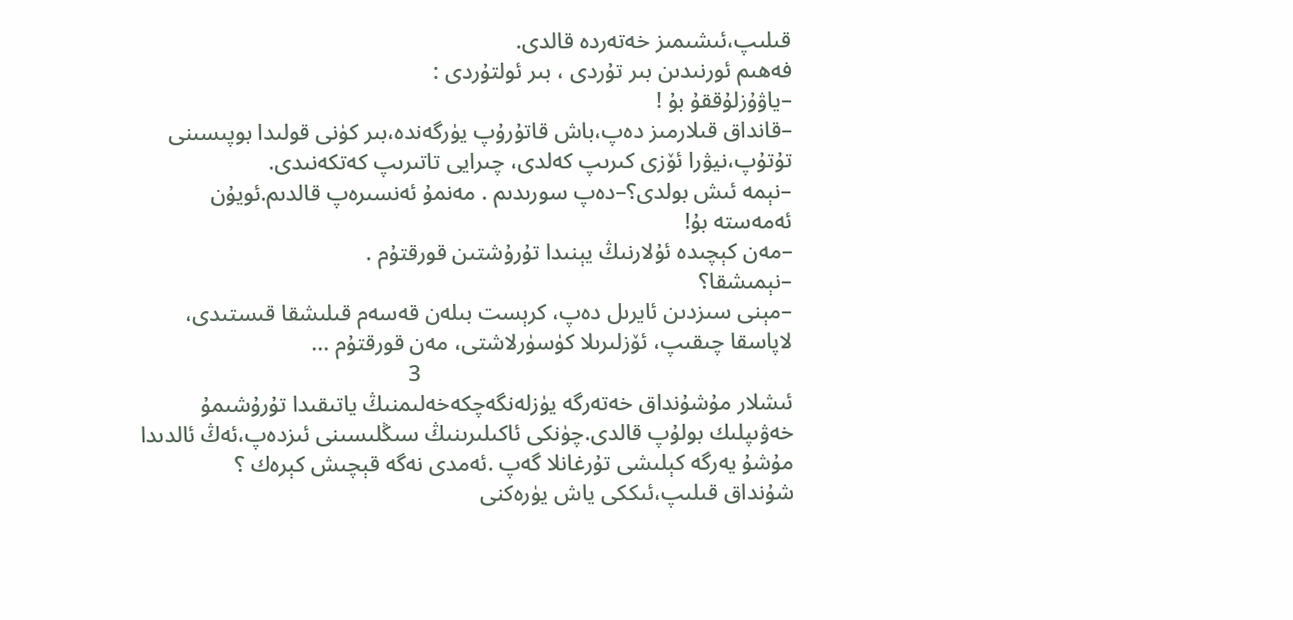قىلىپ،ئىشىمىز خەتەردە قالدى.
فەھىم ئورنىدىن بىر تۇردى ، بىر ئولتۇردى :
–ياۋۇزلۇققۇ بۇ !
–قانداق قىلارمىز دەپ،باش قاتۇرۇپ يۈرگەندە،بىر كۈنى قولىدا بوپىسىنى تۇتۇپ،نيۋرا ئۆزى كىرىپ كەلدى، چىرايى تاتىرىپ كەتكەنىدى.
–نېمە ئىش بولدى؟–دەپ سورىدىم . مەنمۇ ئەنسىرەپ قالدىم.ئويۇن ئەمەستە بۇ!
–مەن كېچىدە ئۇلارنىڭ يېنىدا تۇرۇشتىن قورقتۇم .
–نېمىشقا؟
–مېنى سىزدىن ئايرىل دەپ، كرېست بىلەن قەسەم قىلىشقا قىستىدى، لاپاسقا چىقىپ، ئۆزلىرىلا كۈسۈرلاشتى، مەن قورقتۇم ...
                                                                 3
ئىشلار مۇشۇنداق خەتەرگە يۈزلەنگەچكەخەلىمنىڭ ياتىقىدا تۇرۇشىمۇ خەۋىپلىك بولۇپ قالدى.چۈنكى ئاكىلىرىنىڭ سىڭلىسىنى ئىزدەپ،ئەڭ ئالدىدا مۇشۇ يەرگە كېلىشى تۇرغانلا گەپ .ئەمدى نەگە قېچىش كېرەك ؟
شۇنداق قىلىپ،ئىككى ياش يۈرەكنى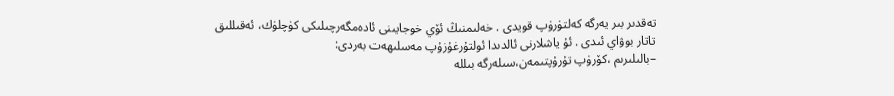تەقدىر بىر يەرگە كەلتۈرۈپ قويدى . خەلىمنىڭ ئۆي خوجايىنى ئادەمگەرچىلىكى كۈچلۈك، ئەقىللىق تاتار بوۋاي ئىدى . ئۇ ياشلارنى ئالدىدا ئولتۇرغۇزۇپ مەسلىھەت بەردى:
–بالىلىرىم ،كۆرۈپ تۇرۇپتىمەن،سىلەرگە بىللە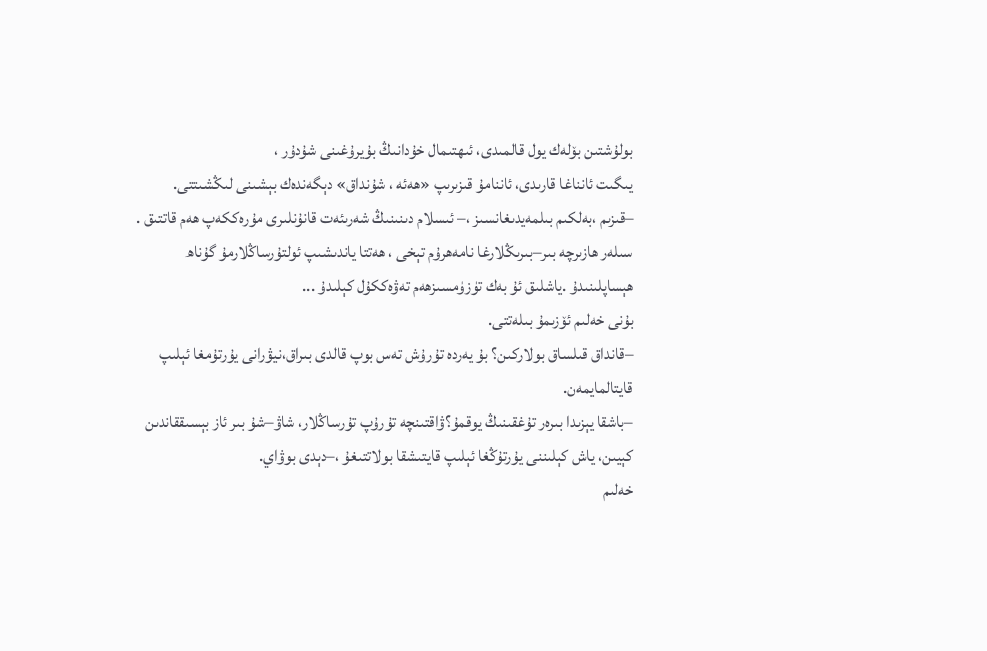بولۇشتىن بۆلەك يول قالمىدى، ئىھتىمال خۇدانىڭ بۇيرۇغىنى شۇدۇر ،
يىگىت ئانناغا قارىدى، ئاننامۇ قىزىرىپ «ھەئە ، شۇنداق» دېگەندەك بېشىنى لىڭشىتتى.
–قىزىم ،بەلكىم بىلمەيدىغانسىز ،– ئىسلام دىنىنىڭ شەرىئەت قانۇنلىرى مۇرەككەپ ھەم قاتتىق . سىلەر ھازىرچە بىر–بىرىڭلارغا نامەھرۇم تېخى ، ھەتتا ياندىشىپ ئولتۇرساڭلارمۇ گۇناھ ھېساپلىنىدۇ .ياشلىق ئۇ بەك تۈزۈمسىزھەم تەۋەككۇل كېلىدۇ ...
بۇنى خەلىم ئۆزىمۇ بىلەتتى.
–قانداق قىلساق بولاركىن؟ بۇ يەردە تۇرۇش تەس بوپ قالدى بىراق،نيۋرانى يۇرتۇمغا ئېلىپ قايتالمايمەن.
–باشقا يېزىدا بىرەر تۇغقىنىڭ يوقمۇ؟ۋاقتىنچە تۇرۇپ تۇرساڭلار، شاۋ–شۇ بىر ئاز بېسىققاندىن كېيىن، ياش كېلىننى يۇرتۇڭغا ئېلىپ قايتىشقا بولاتتىغۇ ،–دېدى بوۋاي.
خەلىم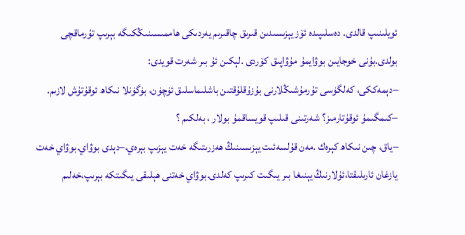ئويلىنىپ قالدى. دەسلىپىدە ئۆز يېزىسىدىن قىرىق چاقىرىم يەردىكى ھاممىسىنىڭكىگە بېرىپ تۇرماقچى بولدى.بۇنى خوجايىن بوۋايمۇ مۇۋاپىق كۆردى .لېكىن ئۇ بىر شەرت قويدى:
–دېمەككى، كەلگۈسى تۇرمۇشىڭلارنى بۇزۇقلۇقتىن باشلىماسلىق ئۈچۈن، بۈگۈنلا نىكاھ ئوقۇتۇش لازىم.
–كىمگىمۇ ئوقۇتارمىز؟ شەرتىنى قىلىپ قويساقمۇ بولار ، بەلكىم ؟
–ياق، چىن نىكاھ كېرەك .مەن قۇلسەئىت يېزىسىنىڭ ھەزرىتىگە خەت يېزىپ بېرەي،–دېدى بوۋاي.بوۋاي خەت يازغان ئارىلىقتا،ئۇلارنىڭ يېنىغا بىر يىگىت كىرىپ كەلدى.بوۋاي خەتنى ھېلىقى يىگىتكە بېرىپ،خەلىم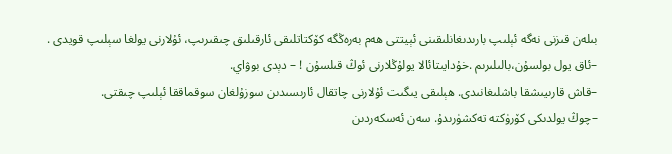بىلەن قىزنى نەگە ئېلىپ بارىدىغانلىقىنى ئېيتتى ھەم بەرەڭگە كۆكتاتلىقى ئارقىلىق چىقىرىپ، ئۇلارنى يولغا سېلىپ قويدى .
–ئاق يول بولسۇن،بالىلىرىم .خۇدايىتائالا يولۇڭلارنى ئوڭ قىلسۇن ! – دېدى بوۋاي.
–قاش قارىيىشقا باشلىغانىدى. ھېلىقى يىگىت ئۇلارنى چاتقال ئارىسىدىن سوزۇلغان سوقماققا ئېلىپ چىقتى.
–چوڭ يولدىكى كۆرۈكتە تەكشۈرىدۇ. سەن ئەسكەردىن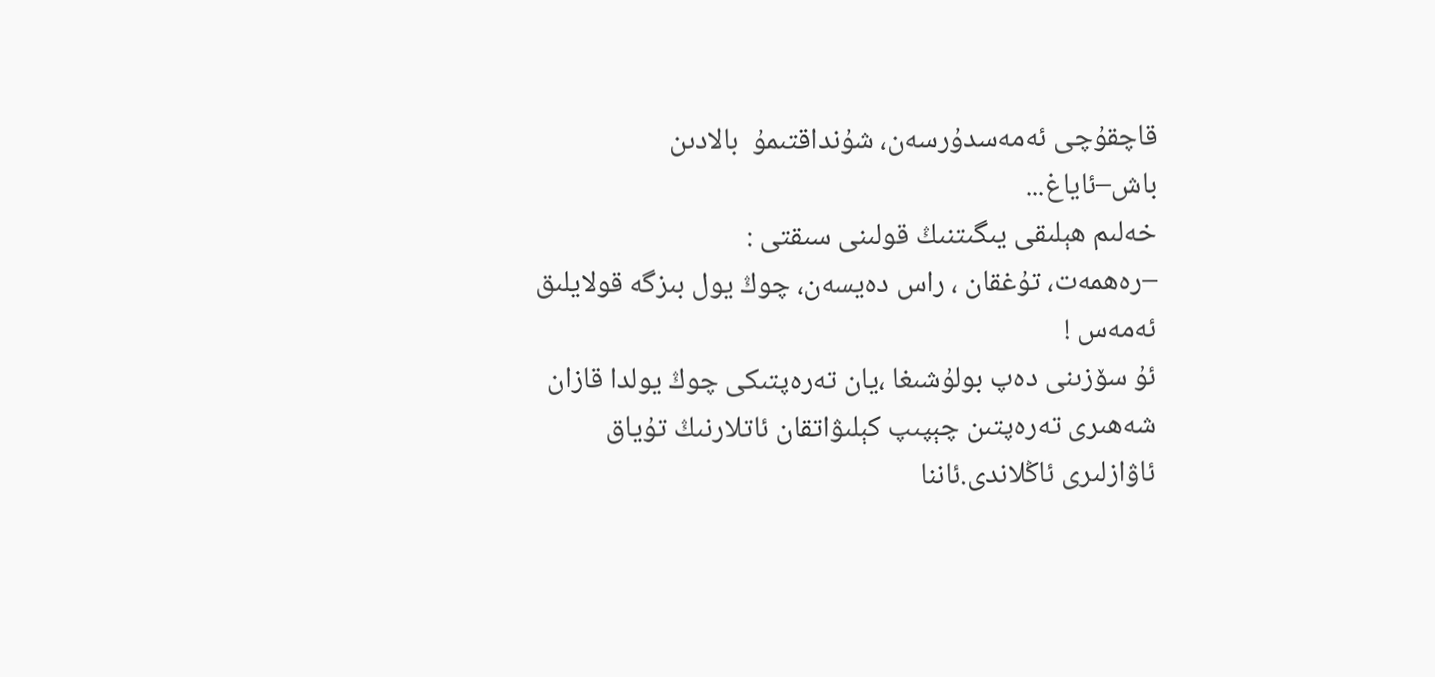قاچقۇچى ئەمەسدۇرسەن، شۇنداقتىمۇ  بالادىن باش–ئاياغ...
خەلىم ھېلىقى يىگىتنىڭ قولىنى سىقتى :
–رەھمەت، تۇغقان ، راس دەيسەن، چوڭ يول بىزگە قولايلىق ئەمەس !
ئۇ سۆزىنى دەپ بولۇشىغا ،يان تەرەپتىكى چوڭ يولدا قازان شەھىرى تەرەپتىن چېپىپ كېلىۋاتقان ئاتلارنىڭ تۇياق ئاۋازلىرى ئاڭلاندى.ئاننا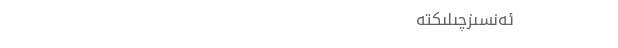ئەنسىزچىلىكتە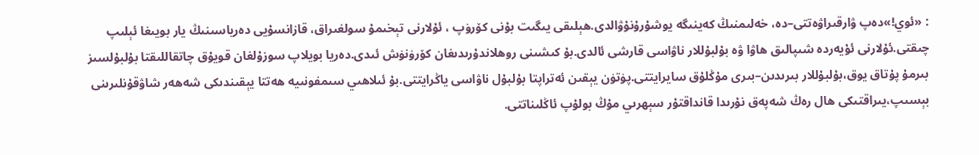: «ئوي!»دەپ ۋارقىراۋەتتى–دە، خەلىمنىڭ كەينىگە يوشۇرۇنۇۋالدى.ھېلىقى يىگىت بۇنى كۆرۈپ ، ئۇلارنى تېخىمۇ سولغىراق، قازانسۇيى دەرياسىنىڭ يار بويىغا ئېلىپ چىقتى.ئۇلارنى ئۇيەردە شىپالىق ھاۋا ۋە بۇلبۇللار ناۋاسى قارشى ئالدى.بۇ كىشىنى روھلاندۇرىدىغان كۆرۈنۈش ئىدى.دەريا بويلاپ سوزۇلغان قويۇق چاتقاللىقتا بۇلبۇلسىز بىرمۇ پۇتاق يوق،بۇلبۇللار بىرىدىن–بىرى مۇڭلۇق سايرايتتى.پۈتۈن يېقىن ئەتراپتا بۇلبۇل ناۋاسى ياڭرايتتى.بۇ ئىلاھىي سىمفونىيە ھەتتا يېقىندىكى شەھەر شاۋقۇنلىرىنى بېسىپ،يىراقتىكى ھال رەڭ شەپەق نۇرىدا قانداقتۇر سېھرىي مۇڭ بولۇپ ئاڭلىناتتى.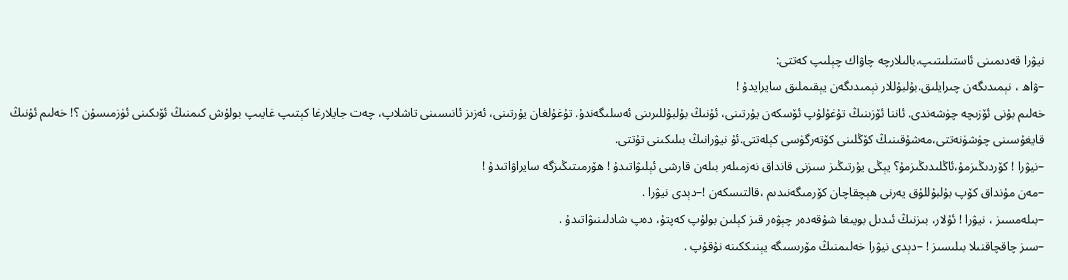نيۋرا قەدىمىنى ئاستىلىتىپ،بالىلارچە چاۋاك چېلىپ كەتتى:
–ۋاھ ، نېمىدىگەن چىرايلىق.بۇلبۇللار نېمىدىگەن يېقىملىق سايرايدۇ !
خەلىم بۇنى ئۆزىچە چۈشەندى. ئاننا ئۆزىنىڭ تۇغۇلۇپ ئۆسكەن يۇرتىنى، ئۇنىڭ بۇلبۇللىرىنى ئەسلىگەندۇ. تۇغۇلغان يۇرتىنى، ئەزىز ئانىسىنى تاشلاپ، چەت جايلارغا كېتىپ غايىپ بولۇش كىمنىڭ ئۆىكىنى ئۈزمىسۇن ؟! خەلىم ئۇنىڭ قايغۇسىنى چۈشۈنەتتى،مەشۇقىنىڭ كۆڭلىنى كۆتەرگۈسى كېلەتتى.ئۇ نيۋرانىڭ بىلىكىنى تۇتتى.
–نيۋرا ! كۆردىڭىزمۇ،ئاڭلىدىڭىزمۇ؟ يېڭى يۇرتىڭىز سىزنى قانداق نەزمىلەر بىلەن قارشى ئېلىۋاتىدۇ ! ھۆرمىتىڭىزگە سايراۋاتىدۇ !
–مەن مۇنداق كۆپ بۇلبۇللۇق يەرنى ھېچقاچان كۆرمىگەنىدىم ،قالتىسكەن !–دېدى نيۋرا .
–بىلەمسىز ، نيۋرا ! ئۇلار، بىزنىڭ ئىدىل بويىغا شۇقەدەر چېۋەر قىز كېلىن بولۇپ كەپتۇ، دەپ شادلىنىۋاتىدۇ .
–سىز چاقچاقنىلا بىلىسىز ! –دېدى نيۋرا خەلىمنىڭ مۆرىسىگە يېنىككىنە نۇقۇپ .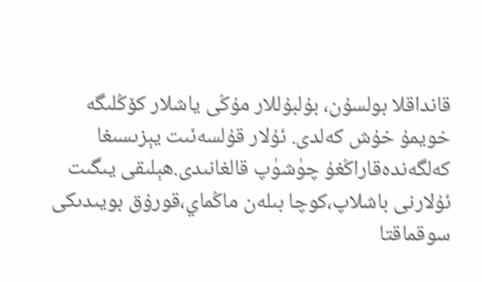قانداقلا بولسۇن، بۇلبۇللار مۇڭى ياشلار كۆڭلىگە خويمۇ خۇش كەلدى. ئۇلار قۇلسەئىت يېزىسىغا كەلگەندەقاراڭغۇ چۈشۈپ قالغانىدى.ھېلىقى يىگىت ئۇلارنى باشلاپ،كوچا بىلەن ماڭماي،قورۇق بويىدىكى سوقماقتا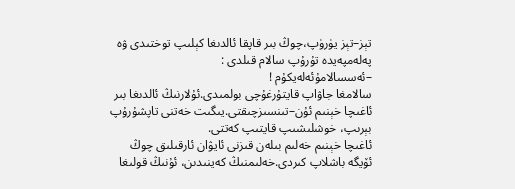تېز–تېز يۈرۈپ،چوڭ بىر قاپقا ئالدىغا كېلىپ توختىدى ۋە پەلەمپەيدە تۇرۇپ سالام قىلدى :
–ئەسسالامۇئەلەيكۇم !
سالامغا جاۋاپ قايتۇرغۇچى بولمىدى.ئۇلارنىڭ ئالدىغا بىر ئاغىچا خېنىم ئۇن–تىنسىزچىقتى.يىگىت خەتنى تاپشۇرۇپ بېرىپ، خوشلىشىپ قايتىپ كەتتى.
ئاغىچا خېنىم خەلىم بىلەن قىزنى ئايۋان ئارقىلىق چوڭ ئۆيگە باشلاپ كىردى.خەلىمنىڭ كەينىدىن، ئۇنىڭ قولىغا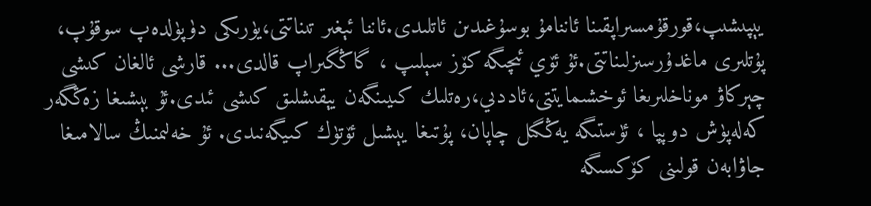يېپىشىپ،قورقۇمسىراپقىنا ئاننامۇ بوسۇغىدىن ئاتلىدى.ئاننا ئېغىر تىناتتى،يۈرىكى دۈپۈلدەپ سوقۇپ، پۇتلىرى ماغدۇرسىزلىناتتى.ئۇ ئۆي ئىچىگە كۆز سېلىپ ، گاڭگىراپ قالدى... قارشى ئالغان كىشى چېركاۋ موناخلىرىغا ئوخشىمايتتى،ئاددىي،رەتلىك كىيىنگەن يېقىشلىق كىشى ئىدى.ئۇ بېشىغا زەڭگەر كەلەپۈش دوپپا ، ئۈستىگە يەڭگىل چاپان، پۇتىغا يېشىل ئۆتۈك كىيگەنىدى. ئۇ خەلىمنىڭ سالامىغا جاۋابەن قولىنى كۆكسىگە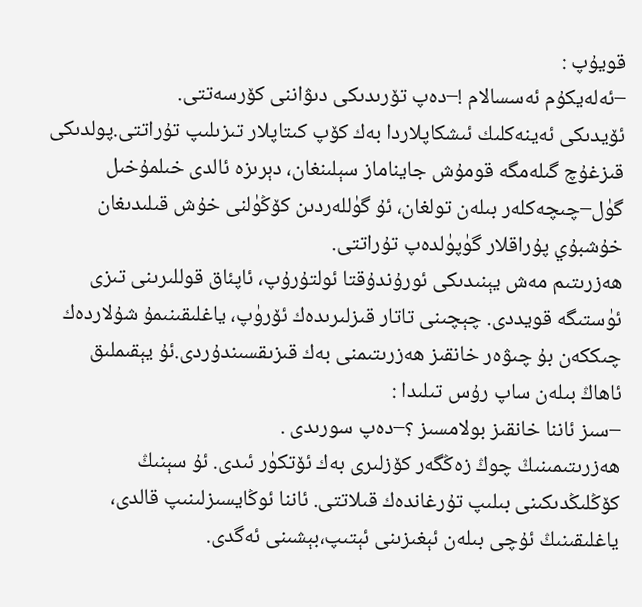قويۇپ :
–ئەلەيكۇم ئەسسالام !–دەپ تۆرىدىكى دىۋاننى كۆرسەتتى.
ئۆيدىكى ئەينەكلىك ئىشكاپلاردا بەك كۆپ كىتاپلار تىزىلىپ تۇراتتى.پولدىكى قىزغۇچ گىلەمگە قومۇش جايناماز سېلىنغان، دېرىزە ئالدى خىلمۇخىل گۈل–چىچەكلەر بىلەن تولغان، ئۇ گۈللەردىن كۆڭۈلنى خۇش قىلىدىغان خۇشبۇي پۇراقلار گۈپۈلدەپ تۇراتتى.
ھەزرىتىم مەش يېنىدىكى ئورۇندۇقتا ئولتۇرۇپ، ئاپئاق قوللىرىنى تىزى ئۈستىگە قويددى. چېچىنى تاتار قىزلىرىدەك ئۆرۈپ، ياغلىقىنىمۇ شۇلاردەك چىككەن بۇ چىۋەر خانقىز ھەزرىتىمنى بەك قىزىقسىندۇردى.ئۇ يېقىملىق ئاھاڭ بىلەن ساپ رۇس تىلىدا :
–سىز ئاننا خانقىز بولامسىز ؟–دەپ سورىدى .
ھەزرىتىمىنىڭ چوڭ زەڭگەر كۆزلىرى بەك ئۆتكۈر ئىدى. ئۇ سېنىڭ كۆڭلىڭدىكىنى بىلىپ تۇرغاندەك قىلاتتى. ئاننا ئوڭايسىزلىنىپ قالدى، ياغلىقىنىڭ ئۇچى بىلەن ئېغىزىنى ئېتىپ،بېشىنى ئەگدى.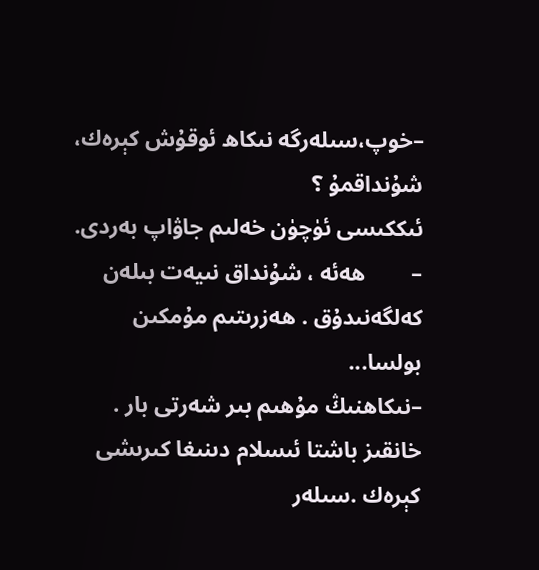–خوپ،سىلەرگە نىكاھ ئوقۇش كېرەك، شۇنداقمۇ ؟
ئىككىسى ئۈچۈن خەلىم جاۋاپ بەردى.
–        ھەئە ، شۇنداق نىيەت بىلەن كەلگەنىدۇق . ھەزرىتىم مۇمكىن بولسا...
–نىكاھنىڭ مۇھىم بىر شەرتى بار . خانقىز باشتا ئىسلام دىنىغا كىرىشى كېرەك .سىلەر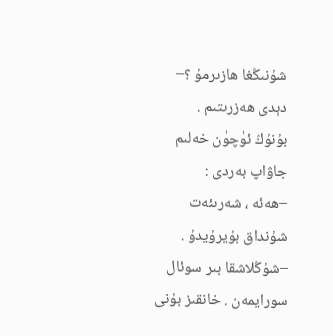شۇنىڭغا ھازىرمۇ ؟– دېدى ھەزرىتىم .
بۇنۇڭ ئۈچۈن خەلىم جاۋاپ بەردى :
–ھەئە ، شەرىئەت شۇنداق بۇيرۇيدۇ .
–شۇڭلاشقا بىر سوئال سورايمەن . خانقىز بۇنى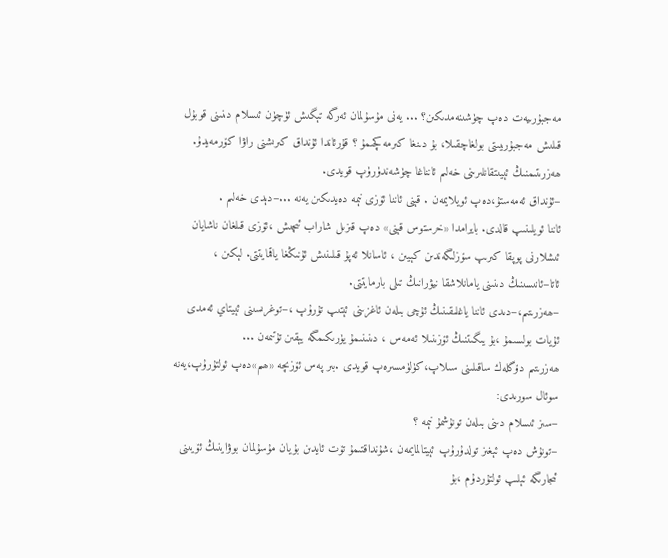مەجبۇرىيەت دەپ چۈشىنەمدىكىن؟ ... يەنى مۇسۇلمان ئەرگە تېگىش ئۈچۈن ئىسلام دىنىنى قوبۇل قىلىش مەجبۇرىيىتى بولغاچقىلا، بۇ دىنغا كىرمەكچىمۇ ؟ قۇرئاندا ئۇنداق كىرىشنى راۋا كۆرمەيدۇ.
ھەزرىتىمنىڭ ئېيىتقانلىرىنى خەلىم ئانناغا چۈشەندۈرۈپ قويدى.
–ئۇنداق ئەمەستۇ،دەپ ئويلايمەن . قېنى ئاننا ئۆزى نېمە دەيدىكىن يەنە ...–دېدى خەلىم .
ئاننا ئويلىنىپ قالدى. بايرامدا «خرستوس قېنى» دەپ قىزىل شاراب ئىچىش ،ئۆزى قىلغان ناشايان ئىشلارنى پوپقا كىرىپ سۆزلىگەندىن كېيىن ، ئاسانلا ئەپۇ قىلىنىش ئۇنىڭغا ياقمايتتى. لېكىن ، ئاتا–ئانىسىنىڭ دىنىنى يامانلاشقا نيۋرانىڭ تىلى بارمايتتى.
–ھەزرىتىم،–دىدى ئاننا ياغلىقىنىڭ ئۇچى بىلەن ئاغزىنى ئېتىپ تۇرۇپ ،–توغرىسىنى ئېيتاي ئەمدى ئۇيات بولسىمۇ ،بۇ يىگىتنىڭ ئۆزىنىلا ئەمەس ، دىنىنىمۇ يۈرىكىمگە يېقىن تۇتىمەن ...
ھەزرىتىم دۆگلەك ساقىلىنى سىلاپ،كۈلۈمسىرەپ قويدى .بىر پەس ئۆزىچە «ھىم»دەپ ئولتۇرۇپ،يەنە سوئال سورىدى:
–سىز ئىسلام دىنى بىلەن تونۇشمۇ نېمە ؟
–تونۇش دەپ ئېغىز تولدۇرۇپ ئېيتالمايمەن ،شۇنداقتىمۇ تۆت ئايدىن بۇيان مۇسۇلمان بوۋاينىڭ ئۆيىنى ئىجارىگە ئېلىپ ئولتۇردۇم ،بۇ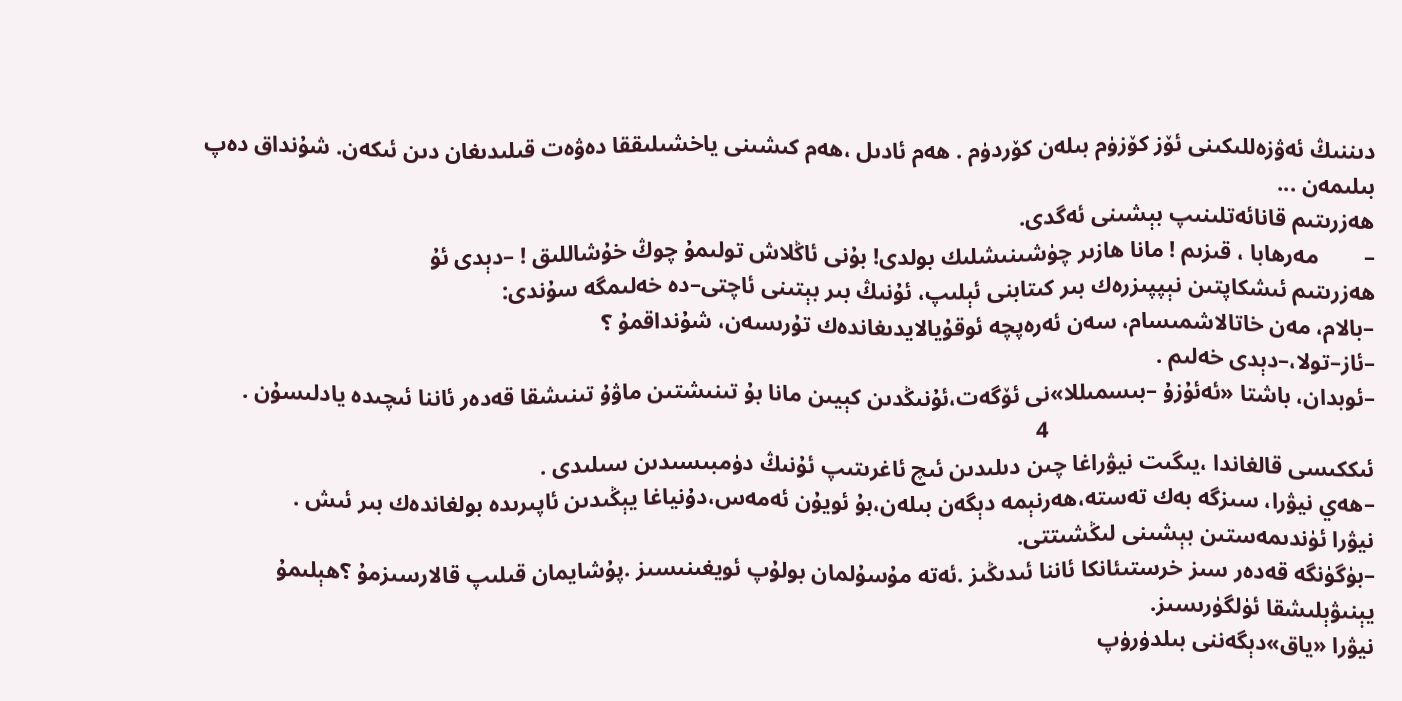دىننىڭ ئەۋزەللىكىنى ئۆز كۆزۈم بىلەن كۆردۈم . ھەم ئادىل ،ھەم كىشىنى ياخشىلىققا دەۋەت قىلىدىغان دىن ئىكەن. شۇنداق دەپ بىلىمەن ...
ھەزرىتىم قانائەتلىنىپ بېشىنى ئەگدى.
–        مەرھابا ، قىزىم ! مانا ھازىر چۈشىنىشلىك بولدى! بۇنى ئاڭلاش تولىمۇ چوڭ خۇشاللىق ! –دېدى ئۇ
ھەزرىتىم ئىشكاپتىن نېپپىزرەك بىر كىتابنى ئېلىپ، ئۇنىڭ بىر بېتىنى ئاچتى–دە خەلىمگە سۇندى:
–بالام، مەن خاتالاشمىسام، سەن ئەرەپچە ئوقۇيالايدىغاندەك تۇرىسەن، شۇنداقمۇ ؟
–ئاز–تولا،–دېدى خەلىم .
–ئوبدان، باشتا «ئەئۇزۇ –بىسمىللا»نى ئۆگەت،ئۇنىڭدىن كېيىن مانا بۇ تىنىشتىن ماۋۇ تىنىشقا قەدەر ئاننا ئىچىدە يادلىسۇن .
                                                         4
ئىككىسى قالغاندا ،يىگىت نيۋراغا چىن دىلىدىن ئىچ ئاغرىتىپ ئۇنىڭ دۈمبىسىدىن سىلىدى .
–ھەي نيۋرا، سىزگە بەك تەستە،ھەرنېمە دېگەن بىلەن،بۇ ئويۇن ئەمەس،دۇنياغا يېڭىدىن ئاپىرىدە بولغاندەك بىر ئىش .
نيۋرا ئۈندىمەستىن بېشىنى لىڭشىتتى.
–بۈگۈنگە قەدەر سىز خرستىئانكا ئاننا ئىدىڭىز .ئەتە مۇسۇلمان بولۇپ ئويغىنىسىز .پۇشايمان قىلىپ قالارسىزمۇ ؟ھېلىمۇ يېنىۋېلىشقا ئۈلگۈرىسىز.
نيۋرا «ياق»دېگەننى بىلدۈرۈپ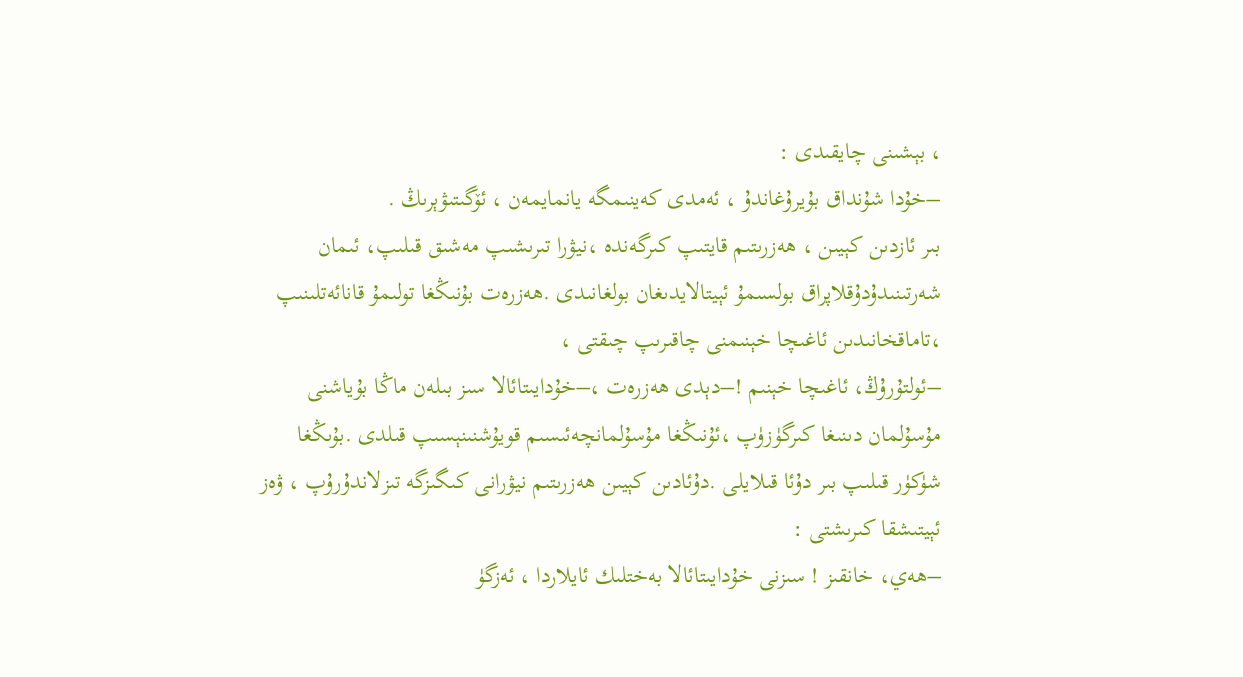، بېشىنى چايقىدى :
–خۇدا شۇنداق بۇيرۇغاندۇ ، ئەمدى كەينىمگە يانمايمەن ، ئۆگىتىۋېرىڭ .
بىر ئازدىن كېيىن ، ھەزرىتىم قايتىپ كىرگەندە ،نيۋرا تىرىشىپ مەشىق قىلىپ، ئىمان شەرتىنىدۇدۇقلاپراق بولسىمۇ ئېيتالايدىغان بولغانىدى .ھەزرەت بۇنىڭغا تولىمۇ قانائەتلىنىپ ،تاماقخانىدىن ئاغىچا خېنىمنى چاقىرىپ چىقتى ،
–ئولتۇرۇڭ، ئاغىچا خېنىم !–دېدى ھەزرەت ،–خۇدايىتائالا سىز بىلەن ماڭا بۇياشنى مۇسۇلمان دىنىغا كىرگۈزۈپ ،ئۇنىڭغا مۇسۇلمانچەئىسىم قويۇشنىنېسىپ قىلدى .بۇىڭغا شۈكۈر قىلىپ بىر دۇئا قىلايلى .دۇئادىن كېيىن ھەزرىتىم نيۋرانى كىگىزگە تىزلاندۇرۇپ ، ۋەز ئېيتىشقا كىرىشتى :
–ھەي، خانقىز ! سىزنى خۇدايىتائالا بەختلىك ئايلاردا ، ئەزگۈ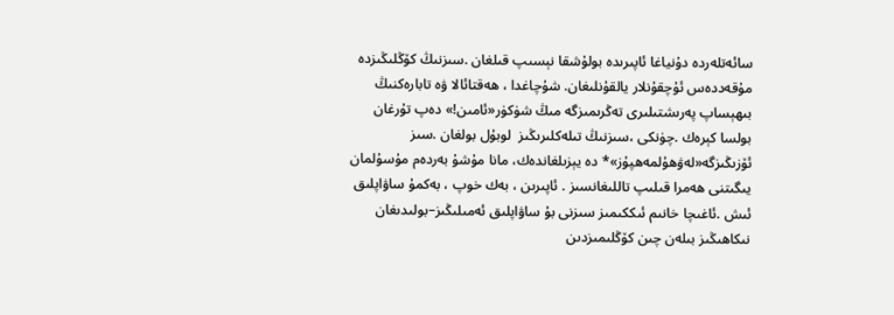سائەتلەردە دۇنياغا ئاپىرىدە بولۇشقا نېسىپ قىلغان .سىزنىڭ كۆڭلىڭىزدە مۇقەددەس ئۇچقۇنلار يالقۇنلىغان. شۇچاغدا ، ھەقتائالا ۋە تابارەكنىڭ بىھېساپ پەرىشتىلىرى تەڭرىمىزگە مىڭ شۈكۈر«ئامىن!» دەپ تۇرغان بولسا كېرەك .چۈنكى ،سىزنىڭ تىلەكلىرىڭىز  لوبۇل بولغان .سىز ئۆزىڭىزگە«لەۋھۇلمەھپۇز»* دە يېزىلغاندەك، مانا مۇشۇ بەردەم مۇسۇلمان يىگىتنى ھەمرا قىلىپ تاللىغانسىز . ئاپىرىن ، بەك خوپ ، بەكمۇ ساۋاپلىق ئىش .ئاغىچا خانىم ئىككىمىز سىزنى بۇ ساۋاپلىق ئەمىلىڭىز–بولىدىغان نىكاھىڭىز بىلەن چىن كۆڭلىمىزدىن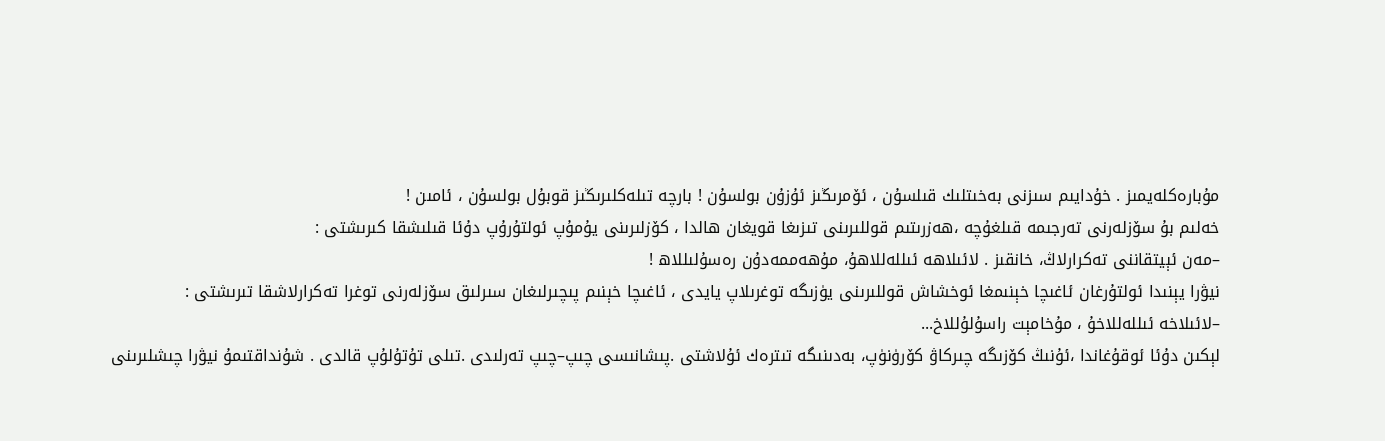مۇبارەكلەيمىز . خۇدايىم سىزنى بەخىتلىك قىلسۇن ، ئۆمرىڭىز ئۇزۇن بولسۇن ! بارچە تىلەكلىرىڭىز قوبۇل بولسۇن ، ئامىن !
خەلىم بۇ سۆزلەرنى تەرجىمە قىلغۇچە ،ھەزرىتىم قوللىرىنى تىزىغا قويغان ھالدا ، كۆزلىرىنى يۇمۇپ ئولتۇرۇپ دۇئا قىلىشقا كىرىشتى :
–مەن ئېيتقاننى تەكرارلاڭ، خانقىز . لائىلاھە ئىللەللاھۇ، مۇھەممەدۇن رەسۇلىللاھ !
نيۋرا يېنىدا ئولتۇرغان ئاغىچا خېنىمغا ئوخشاش قوللىرىنى يۈزىگە توغرىلاپ يايدى ، ئاغىچا خېنىم پىچىرلىغان سىرلىق سۆزلەرنى توغرا تەكرارلاشقا تىرىشتى :
–لائىلاخە ئىللەللاخۇ ، مۇخامېت راسۇلۇللاخ...
لېكىن دۇئا ئوقۇغاندا ،ئۇنىڭ كۆزىگە چىركاۋ كۆرۈنۈپ، بەدىنىگە تىترەك ئۇلاشتى .پىشانىسى چىپ–چىپ تەرلىدى .تىلى تۇتۇلۇپ قالدى . شۇنداقتىمۇ نيۋرا چىشلىرىنى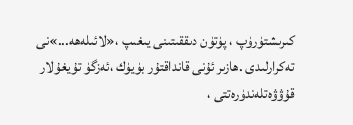كىرىشتۈرۈپ ، پۈتۈن دىققىتىنى يىغىپ ،«لائىلەھە...»نى تەكرارلىدى .ھازىر ئۇنى قانداقتۇر بۈيۈك ،ئەزگۈ تۇيغۇلار قۇۋۋەتلەندۈرەتتى ،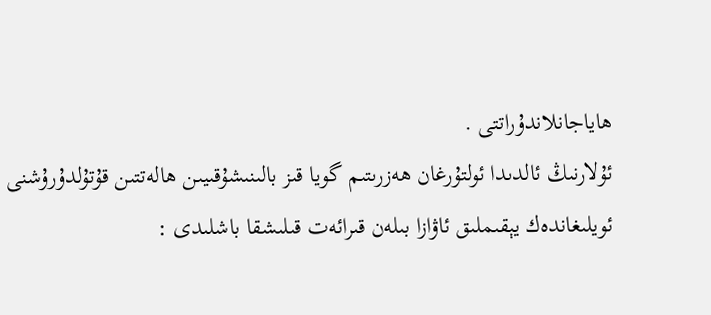ھاياجانلاندۇراتتى .
ئۇلارنىڭ ئالدىدا ئولتۇرغان ھەزرىتىم گويا قىز بالىنىشۇقىيىن ھالەتتىن قۇتۇلدۇرۇشنى ئويلىغاندەك يېقىملىق ئاۋازا بىلەن قىرائەت قىلىشقا باشلىدى :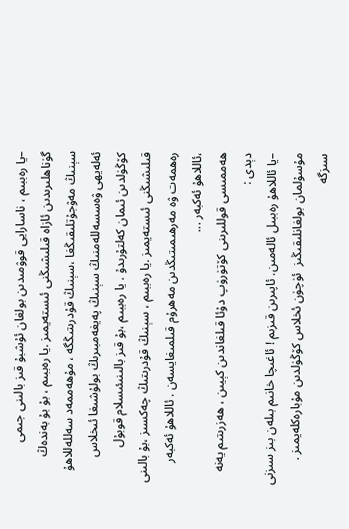–يا رەببىم ، ناسارايى قوۋمىدىن بولغان ئۇشبۇ قىز بالىنى جىمى گۈناھلىرىدىن ئازاە قىلىشىڭنى ئىستەيمىز .يا رەببىم ، بۇ بۇ بەندەڭ سېنىڭ مەۋجۇتلىقىڭغا ،سېنىڭ قۇدرىتىڭگە ، مۇھەممەد سەللەللاھۇ ئەلەيھى ۋەسسەللەمنىڭ سېنىڭ پەيغەمبىرىڭ بولۇشىغا ئىخلاس كۆڭۈلدىن ئىمان كەلتۇرىدۇ . يا رەببىم ،بۇ قىز بالىنىئىسلام قوبۇل قىلىشىڭنى ئىستەيمىز .يا رەببىم ، سېنىڭ قۇدرىتىڭ چەكسىز ،بۇ بالىنى رەھمەت ۋە مەرھىمىتىڭدىن مەھرۇم قىلمىغايسەن . ئاللاھۇ ئەكبەر ،ئاللاھۇ ئەكبەر ...
ھەممىسى قوللىرىنى كۆتۈرۈپ دۇئا قىلغاندىن كېيىن ، ھەزرىتىم يەنە دېدى :
–يا ئاللاھۇ رەببىل ئالەمىن. ئاپىرىن قىزىم ! ئاغىچا خانىم بىلەن بىز سىزنى مۇسۇلمان بولغانلىقىڭىز  ئۈچۈن ئخلاس كۆڭۈلدىن مۇبارەكلەيمىز . سىزگە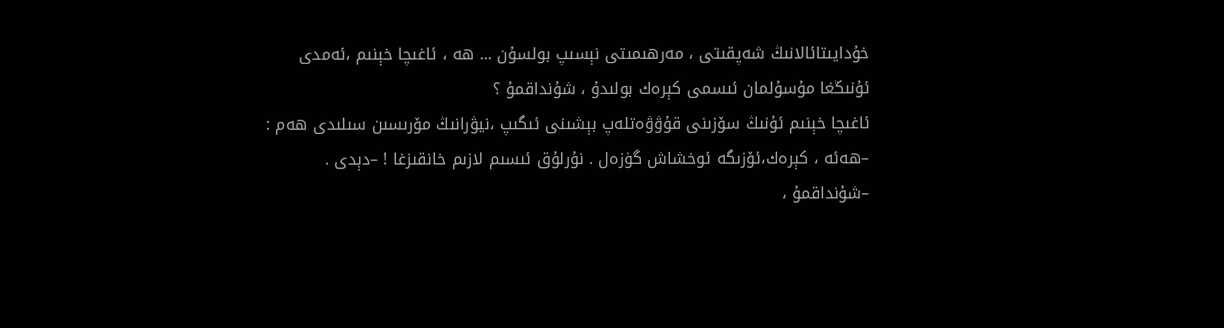خۇدايىتائالانىڭ شەپقىتى ، مەرھىمىتى نېسىپ بولسۇن ... ھە ، ئاغىچا خېنىم ،ئەمدى ئۇنىڭغا مۇسۇلمان ئىسمى كېرەك بولىدۇ ، شۇنداقمۇ ؟
ئاغىچا خېنىم ئۇنىڭ سۆزىنى قۇۋۋەتلەپ بېشىنى ئىگىپ ،نيۋرانىڭ مۆرىسىن سىلىدى ھەم :
–ھەئە ، كېرەك،ئۆزىگە ئوخشاش گۈزەل . نۇرلۇق ئىسىم لازىم خانقىزغا ! –دېدى .
–شۇنداقمۇ ،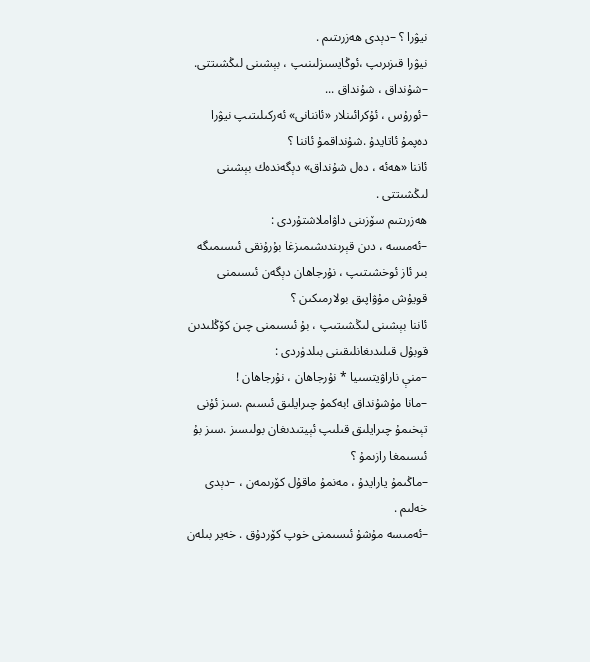نيۋرا ؟ –دېدى ھەزرىتىم .
نيۋرا قىزىرىپ ،ئوڭايسىزلىنىپ ، بېشىنى لىڭشىتتى.
–شۇنداق ، شۇنداق ...
–ئورۇس ، ئۇكرائىنلار «ئاننانى» ئەركىلىتىپ نيۋرا دەپمۇ ئاتايدۇ .شۇنداقمۇ ئاننا ؟
ئاننا «ھەئە ، دەل شۇنداق» دېگەندەك بېشىنى لىڭشىتتى .
ھەزرىتىم سۆزىنى داۋاملاشتۇردى :
–ئەمىسە ، دىن قېرىندىشىمىزغا بۇرۇنقى ئىسىمىگە بىر ئاز ئوخشىتىپ ، نۇرجاھان دېگەن ئىسىمنى قويۇش مۇۋاپىق بولارمىكىن ؟
ئاننا بېشىنى لىڭشىتىپ ، بۇ ئىسىمنى چىن كۆڭلىدىن قوبۇل قىلىدىغانلىقىنى بىلدۈردى :
–منې ناراۋيتسىيا * نۇرجاھان ، نۇرجاھان !
–مانا مۇشۇنداق !بەكمۇ چىرايلىق ئىسىم .سىز ئۇنى تېخىمۇ چىرايلىق قىلىپ ئېيتىدىغان بولىسىز .سىز بۇ ئىسىمغا رازىمۇ ؟
–ماڭىمۇ يارايدۇ ، مەنمۇ ماقۇل كۆرىمەن ، –دېدى خەلىم .
–ئەمىسە مۇشۇ ئىسىمنى خوپ كۆردۇق . خەير بىلەن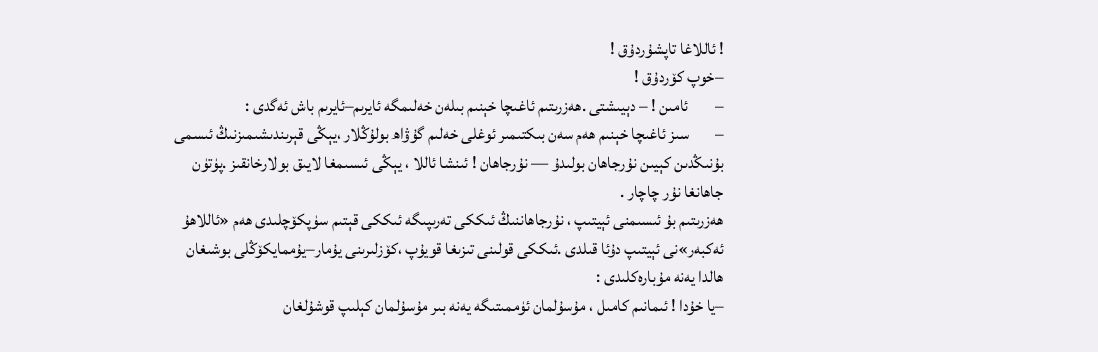! ئاللاغا تاپشۇردۇق !
–خوپ كۆردۇق !
–        ئامىن ! – دېيىشتى .ھەزرىتىم ئاغىچا خېنىم بىلەن خەلىمگە ئايرىم–ئايرىم باش ئەگدى :
–        سىز ئاغىچا خېنىم ھەم سەن بىكتىمىر ئوغلى خەلىم گۇۋاھ بولۇڭلار ،يېڭى قېرىندىشىمىزنىڭ ئىسمى بۇنىڭدىن كېيىن نۇرجاھان بولىدۇ — نۇرجاھان ! ئىنشا ئاللا ، يېڭى ئىسىمغا لايىق بولارخانقىز .پۈتۈن جاھانغا نۇر چاچار .
ھەزرىتىم بۇ ئىسىمنى ئېيتىپ ، نۇرجاھاننىڭ ئىككى تەرىپىگە ئىككى قېتىم سۈپكۆچلىدى ھەم «ئاللاھۇ ئەكبەر»نى ئېيتىپ دۇئا قىلدى .ئىككى قولىنى تىزىغا قويۇپ ،كۆزلىرىنى يۇمار–يۇممايكۆڭلى بوشىغان ھالدا يەنە مۇبارەكلىدى :
–يا خۇدا ! ئىمانىم كامىل ، مۇسۇلمان ئۈممىتىگە يەنە بىر مۇسۇلمان كېلىپ قوشۇلغان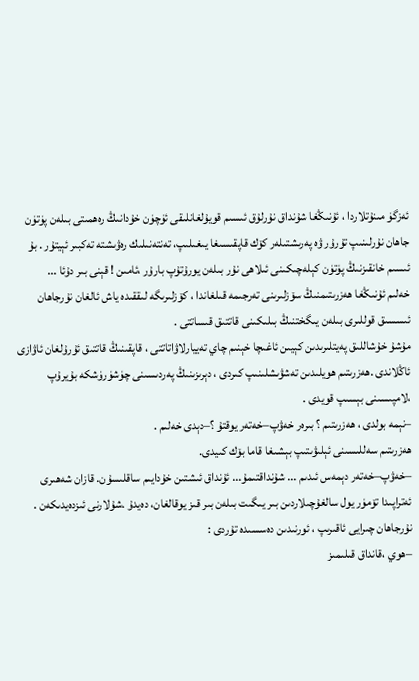ئەزگۈ مىنۇتلاردا ، ئۇنىڭغا شۇنداق نۇرلۇق ئىسىم قويۇلغانلىقى ئۈچۈن خۇدانىڭ رەھمىتى بىلەن پۈتۈن جاھان نۇرلىنىپ تۇرۇر ۋە پەرىشتىلەر كۆك قاپقىسىغا يىغىلىپ، تەنتەنىلىك رەۋىشتە تەكبىر ئېيتۇر . بۇ ئىسىم خانقىزنىڭ پۈتۈن كېلەچىكىنى ئىلاھى نۇر بىلەن يورۇتۇپ بارۇر ،ئامىن ! قېنى بىر دۇئا ...
خەلىم ئۇنىڭغا ھەزرىتىمنىڭ سۆزلىرىنى تەرجىمە قىلغاندا ، كۆزلىرىگە لىققىدە ياش ئالغان نۇرجاھان ئىسسىق قوللىرى بىلەن يىگختنىڭ بىلىكىنى قاتتىق قىساتتى .
مۇشۇ خۇشاللىق پەيتلىرىدىن كېيىن ئاغىچا خېنىم چاي تەييارلاۋاتاتتى ، قاپقىنىڭ قاتتىق ئۇرۇلغان ئاۋازى ئاڭلاندى .ھەزرىتىم ھويلىدىن تەشۋىشلىنىپ كىردى ، دېرىزىنىڭ پەردىسىنى چۈشۈرۈشكە بۇيرۇپ ،لامپىسىنى بېسىپ قويدى .
–نېمە بولدى ، ھەزرىتىم ؟ بىرەر خەۋپ–خەتەر يوقتۇ ؟–دېدى خەلىم .
ھەزرىتىم سەللىسىنى ئېلىۋىتىپ بېشىغا قاما بۆك كىيدى.
–خەۋپ–خەتەر دېمەس ئىدىم ... شۇنداقتىمۇ... ئۇنداق ئىشتىن خۇدايىم ساقلىسۇن. قازان شەھىرى ئەتراپىدا تۆمۈر يول سالغۇچىلاردىن بىر يىگىت بىلەن بىر قىز يوقالغان، دەيدۇ .شۇلارنى ئىزدەيدىكەن .
نۇرجاھان چىرايى ئاقىرىپ ، ئورنىدىن دەسسىدە تۇردى :
–ھوي ،قانداق قىلىمىز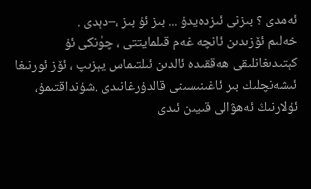ئەمدى ؟ بىزنى ئىزدەيدۇ ... بىز ئۇ بىز ،–دېدى .
خەلىم ئۆزىدىن ئانچە غەم قىلمايتتى ، چۈنكى ئۇ كېتىدىغانلىقى ھەققىدە ئالدىن ئىلتىماس يېزىپ ، ئۆز ئورنىغا ئىشەنچلىك بىر ئاغىنىسىنى قالدۇرغانىدى .شۇنداقتىمۇ، ئۇلارنىڭ ئەھۋالى قىيىن ئىدى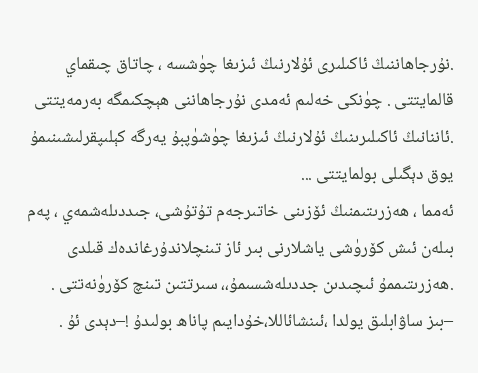.نۇرجاھاننىڭ ئاكىلىرى ئۇلارنىڭ ئىزىغا چۈشسە ، چاتاق چىقماي قالمايتتى . چۈنكى خەلىم ئەمدى نۇرجاھاننى ھېچكىمگە بەرمەيتتى .ئاننانىڭ ئاكىلىرىنىڭ ئۇلارنىڭ ئىزىغا چۈشۈپبۇ يەرگە كېلىپقرلىشىنىمۇ يوق دېگىلى بولمايتتى ...
ئەمما ، ھەزرىتىمنىڭ ئۆزىنى خاتىرجەم تۇتۇشى، جىددىلەشمەي ، پەم بىلەن ئىش كۆرۈشى ياشلارنى بىر ئاز تىنچلاندۇرغاندەك قىلدى .ھەزرىتىممۇ ئىچىدىن جددىلەشسىمۇ،، سىرتتىن تىنچ كۆرۈنەتتى .
–بىز ساۋابلىق يولدا ،ئىنشائاللا،خۇدايىم پاناھ بولىدۇ !–دېدى ئۇ .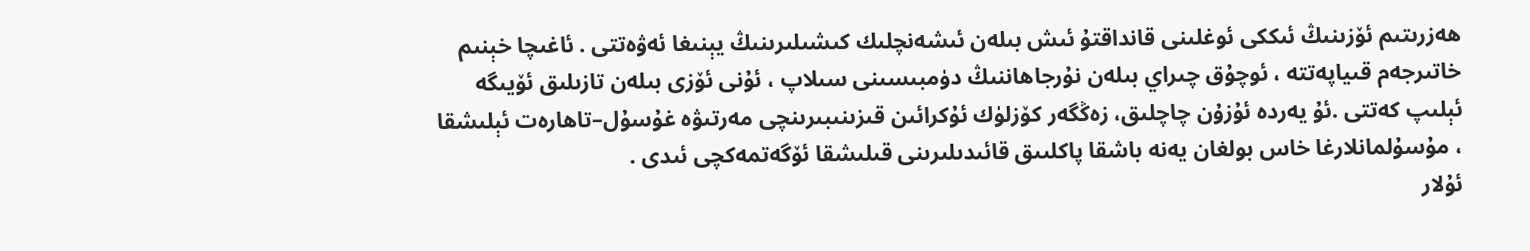ھەزرىتىم ئۆزىنىڭ ئىككى ئوغلىنى قانداقتۇ ئىش بىلەن ئىشەنچلىك كىشىلىرىنىڭ يېنىغا ئەۋەتتى . ئاغىچا خېنىم خاتىرجەم قىياپەتتە ، ئوچۇق چىراي بىلەن نۇرجاھاننىڭ دۈمبىسىنى سىلاپ ، ئۇنى ئۆزى بىلەن تازىلىق ئۆيىگە ئېلىپ كەتتى .ئۇ يەردە ئۇزۇن چاچلىق، زەڭگەر كۆزلۈك ئۇكرائىن قىزىنىبىرىنچى مەرتىۋە غۇسۇل–تاھارەت ئېلىشقا ، مۇسۇلمانلارغا خاس بولغان يەنە باشقا پاكلىىق قائىدىلىرىنى قىلىشقا ئۆگەتمەكچى ئىدى .
ئۇلار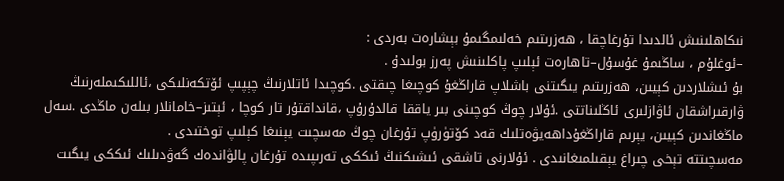نىكاھلىنىش ئالدىدا تۇرغاچقا ، ھەزرىتىم خەلىمگىمۇ بېشارەت بەردى :
–ئوغلۇم ، ساڭىمۇ غۇسۇل–تاھارەت ئېلىپ پاكلىنىش پەرز بولىدۇ .
بۇ ئىشلاردىن كېيىن، ھەزرىتىم يىگىتنى باشلاپ قاراڭغۇ كوچىغا چىقتى .كوچىدا ئاتلارنىڭ چېپىپ ئۆتكەنلىكى ،ئاللىكىملەرنىڭ ۋارقىراشقان ئاۋازلىرى ئاڭلىناتتى .ئۇلار چوڭ كوچىنى بىر ياققا قالدۇرۇپ ،قانداقتۇر تار كوچا ، ئېتىز–خامانلار بىلەن ماڭدى .سەل ماڭغاندىن كېيىن، يېرىم قاراڭغۇداھەيۋەتلىك قەد كۆتۈرۈپ تۇرغان چوڭ مەسچىت يېنىغا كېلىپ توختىدى .
مەسچىتتە تېخى چىراغ يېقىلمىغانىدى . ئۇلارنى تاشقى ئىشىكنىڭ ئىككى تەرىپىدە تۇرغان پالۋاندەك گەۋدىلىك ئىككى يىگىت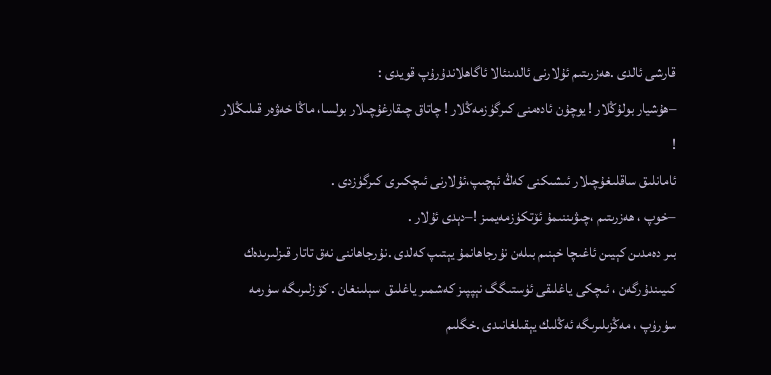قارشى ئالدى .ھەزرىتىم ئۇلارنى ئالدىنئالا ئاگاھلاندۇرۇپ قويدى :
–ھۇشيار بولۇڭلار ! يوچۇن ئادەمنى كىرگۈزمەڭلار ! چاتاق چىقارغۇچىلار بولسا، ماڭا خەۋەر قىلىڭلار !
ئامانلىق ساقلىغۇچىلار ئىشىكنى كەڭ ئېچىپ،ئۇلارنى ئىچكىرى كىرگۈزدى .
–خوپ ، ھەزرىتىم ،چىۋىننىمۇ ئۆتكۈزمەيمىز !–دېدى ئۇلار .
بىر دەمدىن كېيىن ئاغىچا خېنىم بىلەن نۇرجاھانمۇ يېتىپ كەلدى .نۇرجاھاننى نەق تاتار قىزلىرىدەك كىيىندۇرگەن ، ئىچكى ياغلىقى ئۈستىگگ نېپپىز كەشمىر ياغلىق  سېلىنغان . كۆزلىرىگە سۈرمە سۈرۈپ ، مەڭزىلىرىگە ئەڭلىك يېقىلغانىدى .خگلىم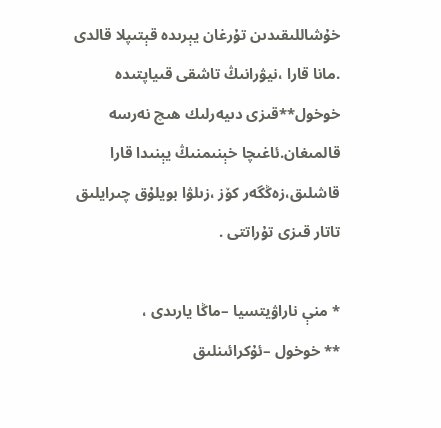خۇشاللىقىدىن تۇرغان يېرىدە قېتىپلا قالدى .مانا قارا ،نيۋرانىڭ تاشقى قىياپتىدە خوخول**قىزى دىيەرلىك ھىچ نەرسە قالمىغان.ئاغىچا خېنىمنىڭ يېنىدا قارا
قاشلىق،زەڭگەر كۆز ،زىلۋا بويلۇق چىرايلىق تاتار قىزى تۇراتتى .

* منې ناراۋيتسيا –ماڭا يارىدى ،
** خوخول –ئۇكرائىنلىق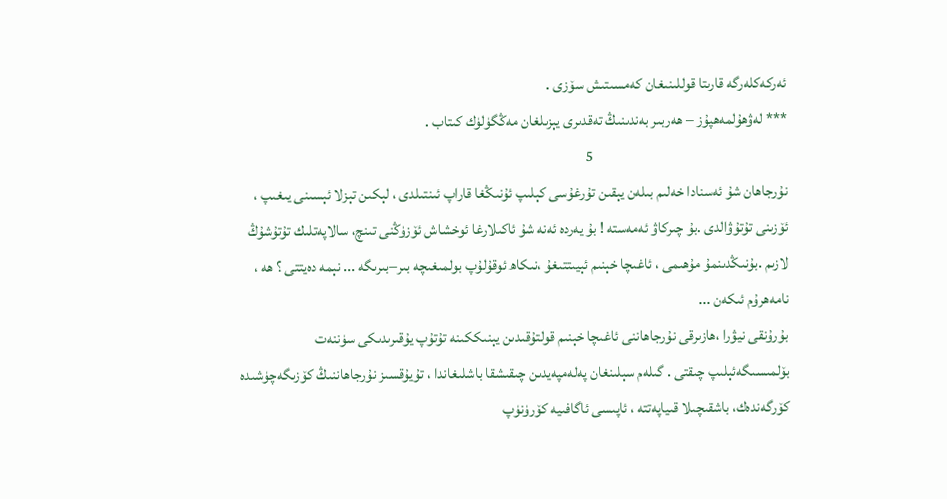ئەركەكلەرگە قارىتا قوللىنىغان كەمسىتىش سۆزى .
*** لەۋھۇلمەھپۇز – ھەربىر بەندىنىڭ تەقدىرى يېزىلغان مەڭگۈلۈك كىتاب .
                                                                5
نۇرجاھان شۇ ئەسنادا خەلىم بىلەن يېقىن تۇرغۇسى كېلىپ ئۇنىڭغا قاراپ ئىنتىلدى ، لېكىن تېزلا ئېسىنى يىغىپ ، ئۆزىنى تۇتۇۋالدى .بۇ چىركاۋ ئەمەستە ! بۇ يەردە ئەنە شۇ ئاكىلارغا ئوخشاش ئۆزۈڭنى تىنچ، سالاپەتلىك تۇتۇشۇڭ لازىم .بۇنىڭدىنمۇ مۇھىمى ، ئاغىچا خېنىم ئېيىتتىغۇ ،نىكاھ ئوقۇلۇپ بولمىغىچە بىر–بىرىگە ... نېمە دەيتتى ؟ ھە ، نامەھرۇم ئىكەن ...
بۇرۇنقى نيۋرا ،ھازىرقى نۇرجاھاننى ئاغىچا خېنىم قولتۇقىدىن يېنىككىنە تۇتۇپ يۇقىرىدىكى سۈننەت بۆلمىسىگەئېلىپ چىقتى . گىلەم سېلىنغان پەلەمپەيدىن چىقىشقا باشلىغاندا ، تۇيۇقسىز نۇرجاھاننىڭ كۆزىگەچۈشىدە كۆرگەندەك، باشقىچىلا قىياپەتتە ، ئاپىسى ئاگافىيە كۆرۈنۈپ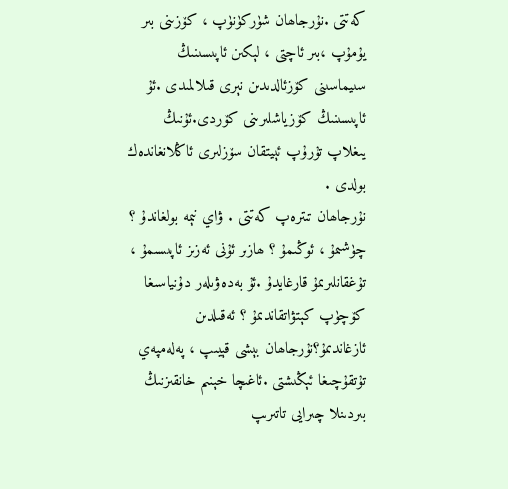كەتتى .نۇرجاھان شۈركۈنۈپ ، كۆزىنى بىر يۇمۇپ ،بىر ئاچتى ، لېكىن ئاپىسىنىڭ سىيماسىنى كۆزئالدىدىن نېرى قىلالمىدى .ئۇ ئاپىسىنىڭ كۆزياشلىرىنى كۆردى.ئۇنىڭ يىغلاپ تۇرۇپ ئېيتقان سۆزلىرى ئاڭلانغاندەك بولدى .
نۇرجاھان تىترەپ كەتتى . ۋاي نېمە بولغاندۇ ؟ چۈشىمۇ ، ئوڭىمۇ ؟ ھازىر ئۇنى ئەزىز ئاپىسىمۇ ، تۇغقانلىرىمۇ قارغايدۇ .ئۇ بەدەۋىلەر دۇنياسىغا كۆچۈپ كېتۋاتقاندىمۇ ؟ ئەقىلدىن ئازغاندىمۇ؟نۇرجاھان بېشى قېيىپ ، پەلەمپەي تۇتقۇچىغا ئېڭىشتى .ئاغىچا خېنىم خانقىزنىڭ بىردىنلا چىرايى تاتىرىپ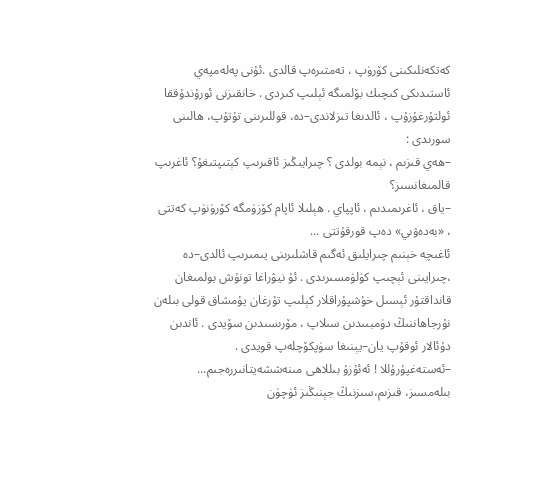كەتكەنلىكىنى كۆرۈپ ، تەمتىرەپ قالدى .ئۇنى پەلەمپەي ئاستىدىكى كىچىك بۆلمىگە ئېلىپ كىردى . خانقىزنى ئورۇندۇققا ئولتۇرغۇزۇپ ، ئالدىغا تىزلاندى–دە، قوللىرىنى تۇتۇپ، ھالىنى سورىدى :
–ھەي قىزىم ، نېمە بولدى ؟ چىرايىڭىز ئاقىرىپ كېتىپتىغۇ؟ ئاغرىپ قالمىغانسىز؟
–ياق ، ئاغرىمىدىم ، ئاپپاي . ھېلىلا ئاپام كۆزۈمگە كۆرۈنۈپ كەتتى ، «بەدەۋىي» دەپ قورقۇتتى ...
ئاغىچە خېنىم چىرايلىق ئەگىم قاشلىرىنى يىمىرىپ ئالدى–دە ،چىرايىنى ئېچىپ كۈلۈمسىرىدى . ئۇ نيۋراغا تونۇش بولمىغان قانداقتۇر ئېسىل خۇشپۇراقلار كېلىپ تۇرغان يۇمشاق قولى بىلەن نۇرجاھاننىڭ دۈمبىىدىن سىلاپ ، مۆرىسىدىن سۆيدى . ئاندىن دۇئالار ئوقۇپ يان–يېنىغا سۈپكۆچلەپ قويدى .
–ئەستەغپۇرۇللا ! ئەئۇزۇ بىللاھى مىنەششەيتانىررەجىم... بىلەمسىز، قىزىم،سىزنىڭ جېنىڭىز ئۈچۈن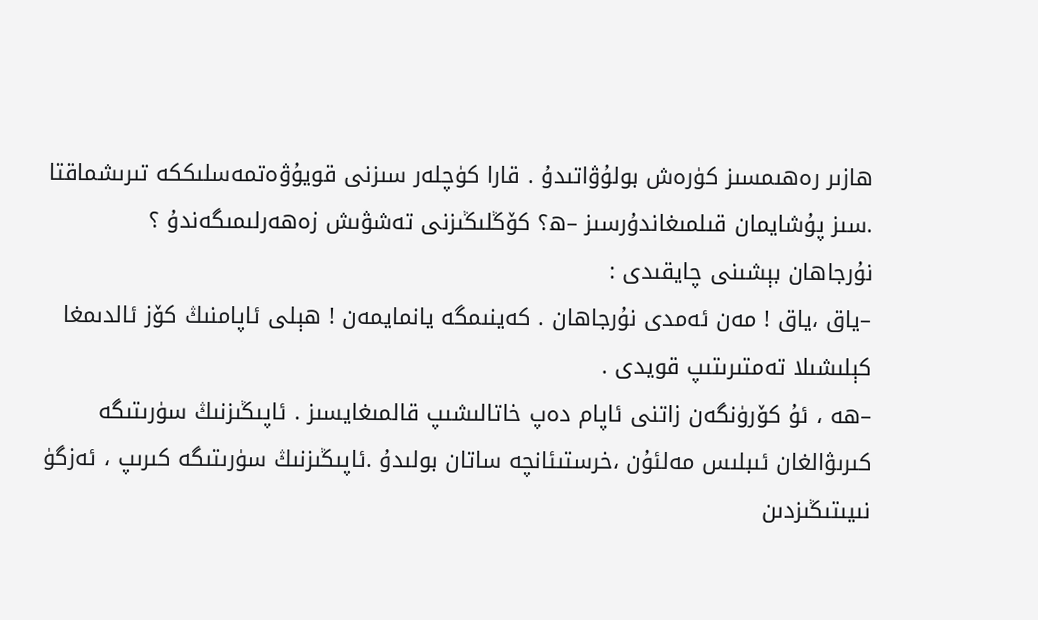ھازىر رەھىمسىز كۈرەش بولۇۋاتىدۇ . قارا كۈچلەر سىزنى قويۇۋەتمەسلىككە تىرىشماقتا .سىز پۇشايمان قىلمىغاندۇرسىز –ھ؟ كۆڭلىڭىزنى تەشۋىش زەھەرلىمىگەندۇ ؟
نۇرجاھان بېشىنى چايقىدى :
–ياق ،ياق ! مەن ئەمدى نۇرجاھان . كەينىمگە يانمايمەن ! ھېلى ئاپامنىڭ كۆز ئالدىمغا كېلىشىلا تەمتىرىتىپ قويدى .
–ھە ، ئۇ كۆرۈنگەن زاتنى ئاپام دەپ خاتالىشىپ قالمىغايسىز . ئاپىڭىزنىڭ سۈرىتىگە كىرىۋالغان ئىبلىس مەلئۇن ،خرستىئانچە ساتان بولىدۇ .ئاپىڭىزنىڭ سۈرىتىگە كىرىپ ، ئەزگۈ نىيىتىڭىزدىن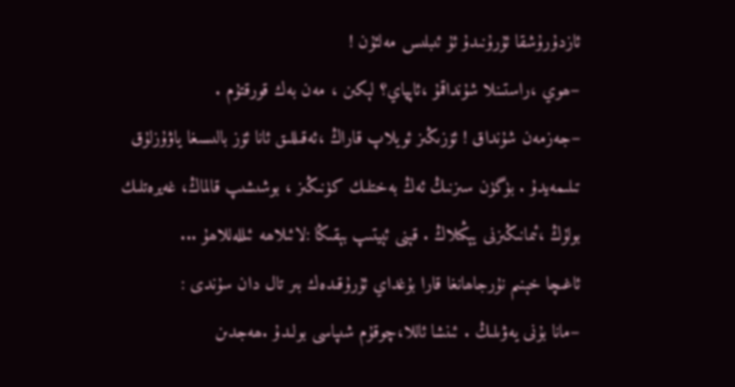ئازدۇرۇشقا ئۇرۇنىدۇ ئۇ ئىبلىس مەلئۇن !
–ھوي ،راستىنلا شۇنداقمۇ ،ئاپپاي؟ لېكىن ، مەن بەك قورقتۇم .
–جەزمەن شۇنداق ! ئۆزىڭىز ئويلاپ قاراڭ ،ئەقىللىق ئانا ئۆز بالىسىغا ياۋۇزلۇق تىلىمەيدۇ . بۈگۈن سىزنىڭ ئەڭ بەختلىك كۈنىڭىز ، بوشىشىپ قالماڭ، غەيرەتلىك بولۇڭ ،ئىمانىڭىزنى يېڭىلاڭ . قېنى ئېيتىپ بېقىڭا :لائىلاھە ئىللەللاھۇ ...
ئاغىچا خېنىم نۇرجاھانغا قارا بۇغداي ئۇرۇقىدەك بىر تال دان سۇندى :
–مانا بۇنى يەۋىلىڭ . ئىنشا ئاللا،چوقۇم شىپاسى بولىدۇ .ھەجدىن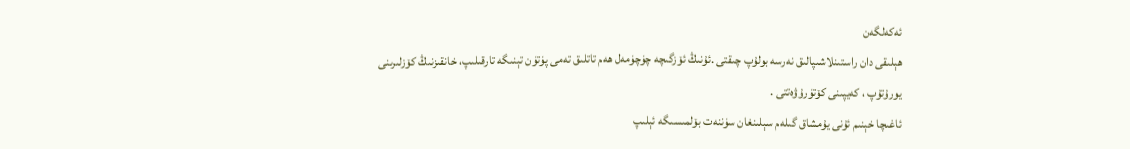ئەكەلگەن
ھېلىقى دان راستىنلاشىپالىق نەرسە بولۇپ چىقتى .ئۇنىڭ ئۆزگىچە چۈچۈمەل ھەم تاتلىق تەمى پۈتۈن تېنىگە تارقىلىپ، خانقىزنىڭ كۆزلىرىنى يورۇتۇپ ، كەيپىنى كۆتۈرۇۋەتتى .
ئاغىچا خېنىم ئۇنى يۇمشاق گىلەم سېلىنغان سۈننەت بۆلمىسىگە ئېلىپ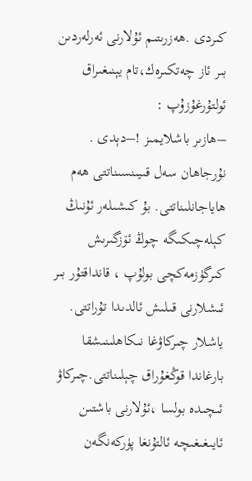كىردى .ھەزرىتىم ئۇلارنى ئەرلەردىن بىر ئاز چەتكىرەك،تام يېنىغىراق ئولتۇرغۇزۇپ :
–ھازىر باشلايمىز !–دېدى .
نۇرجاھان سەل قىيىنسىناتتى ھەم ھاياجانلىناتتى. بۇ كىشىلەر ئۇنىڭ كېلەچىكىگە چوڭ ئۆزگىرىش كىرگۈزمەكچى بولۇپ ، قانداقتۇر بىر ئىشلارنى قىلىش ئالدىدا تۇراتتى. ياشلار چىركاۋغا نىكاھلىنىشقا بارغاندا قوڭغۇراق چېلىناتتى.چىركاۋ ئىچىدە بولسا ،ئۇلارنى باشتىن ئايىغىغىچە ئالتۇنغا پۈركەنگەن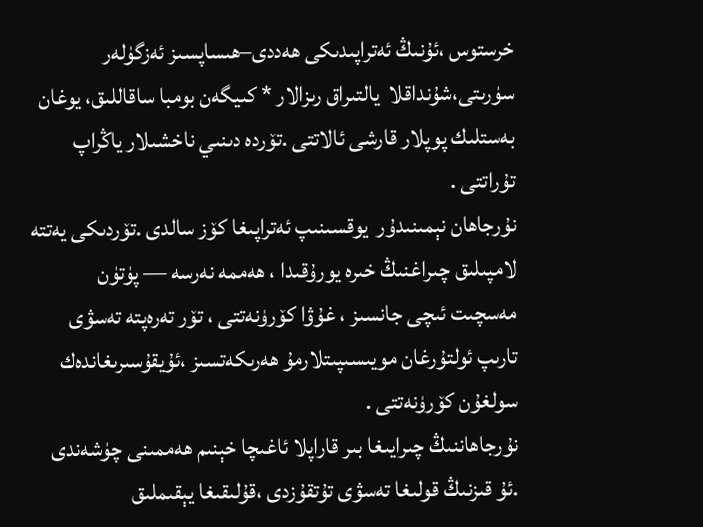خرستوس ،ئۇنىڭ ئەتراپىدىكى ھەددى–ھىساپسىز ئەزگۈلەر سۈرىتى،شۇنداقلا  يالتىراق رىزالار * كىيگەن بومبا ساقاللىق، يوغان بەستلىك پوپلار قارشى ئالاتتى .تۆردە دىنىي ناخشىلار ياڭراپ تۇراتتى .
نۇرجاھان نېمىنىدۇر  يوقسىنىپ ئەتراپىغا كۆز سالدى .تۆردىكى يەتتە لامپىلىق چىراغنىڭ خىرە يورۇقىدا ، ھەممە نەرسە — پۈتۈن مەسچىت ئىچى جانسىز ، غۇۋا كۆرۈنەتتى ، تۆر تەرەپتە تەسۋى تارىپ ئولتۇرغان مويىسىپىتلارمۇ ھەرىكەتسىز ،ئۇيقۇسىرىغاندەك سولغۇن كۆرۈنەتتى .
نۇرجاھاننىڭ چىرايىغا بىر قاراپلا ئاغىچا خېنىم ھەممىنى چۈشەندى .ئۇ قىزنىڭ قولىغا تەسۋى تۇتقۇزدى ،قۇلىقىغا يېقىملىق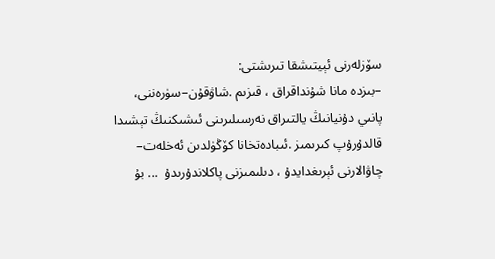سۆزلەرنى ئېيتىشقا تىرىشتى:
–بىزدە مانا شۇنداقراق ، قىزىم .شاۋقۇن–سۈرەننى، پانىي دۇنيانىڭ يالتىراق نەرسىلىرىنى ئىشىكنىڭ تېشىدا قالدۇرۇپ كىرىمىز .ئىبادەتخانا كۆڭۈلدىن ئەخلەت– چاۋالارنى ئېرىغدايدۇ ، دىلىمىزنى پاكلاندۇرىدۇ  ... بۇ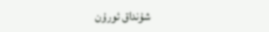شۇنداق ئورۇن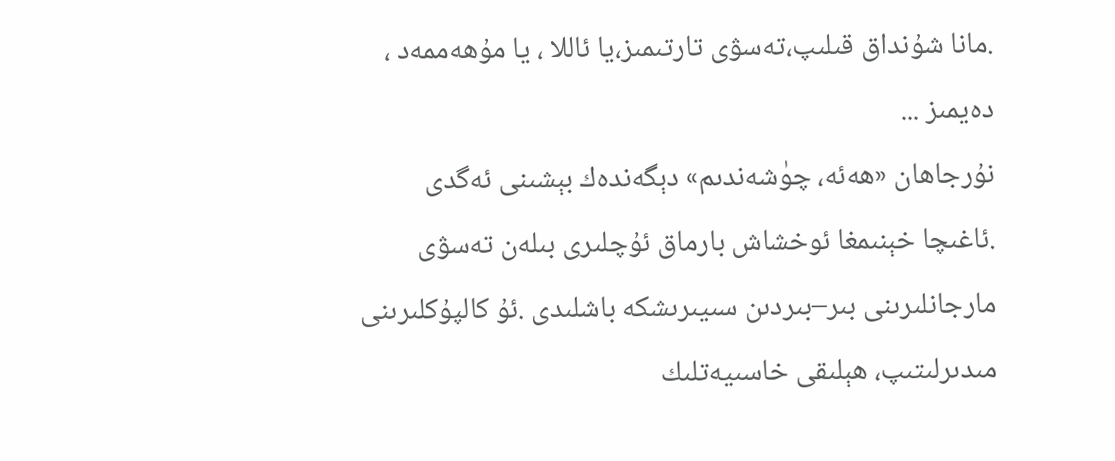.مانا شۇنداق قىلىپ،تەسۋى تارتىمىز،يا ئاللا ، يا مۇھەممەد ، دەيمىز ...
نۇرجاھان «ھەئە، چۈشەندىم» دېگەندەك بېشىنى ئەگدى .ئاغىچا خېنىمغا ئوخشاش بارماق ئۇچلىرى بىلەن تەسۋى مارجانلىرىنى بىر–بىردىن سىيىرىشكە باشلىدى .ئۇ كالپۇكلىرىنى مىدىرلىتىپ، ھېلىقى خاسىيەتلىك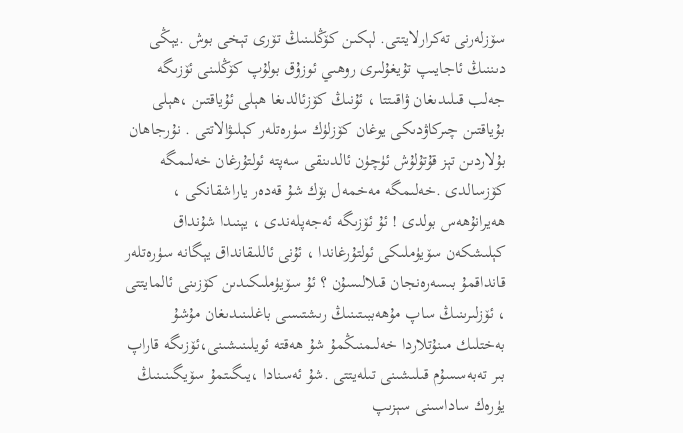سۆزلەرنى تەكرارلايتتى. لېكىن كۆڭلىنىڭ تۆرى تېخى بوش .يېڭى دىننىڭ ئاجايىپ تۇيغۇلىرى روھىي ئوزۇق بولۇپ كۆڭلىنى ئۆزىگە جەلب قىلىدىغان ۋاقىتتا ، ئۇنىڭ كۆزئالدىغا ھېلى ئۇياقتىن ،ھېلى بۇياقتىن چىركاۋدىكى يوغان كۆزلۈك سۈرەتلەر كېلىۋالاتتى . نۇرجاھان بۇلاردىن تېز قۇتۇلۇش ئۈچۈن ئالدىنقى سەپتە ئولتۇرغان خەلىمگە كۆزسالدى .خەلىمگە مەخمەل بۆك شۇ قەدەر ياراشقانكى ، ھەيرانۇھەس بولدى ! ئۇ ئۆزىگە ئەجەپلەندى ، يېنىدا شۇنداق كېلىشكەن سۆيۈملىكى ئولتۇرغاندا ، ئۇنى ئاللىقانداق يېگانە سۈرەتلەر قانداقمۇ بىسەرەنجان قىلالىسۇن ؟ ئۇ سۆيۈملىكىدىن كۆزىنى ئالمايتتى ، ئۆزلىرىنىڭ ساپ مۇھەببىتىنىڭ رىشتىسى باغلىنىدىغان مۇشۇ بەختلىك مىنۇتلاردا خەلىمنىڭمۇ شۇ ھەقتە ئويلىنىشىنى،ئۆزىگە قاراپ بىر تەبەسسۇم قىلىشىنى تىلەيتتى .شۇ ئەسنادا ،يىگىتمۇ سۆيگىنىنىڭ يۈرەك ساداسىنى سېزىپ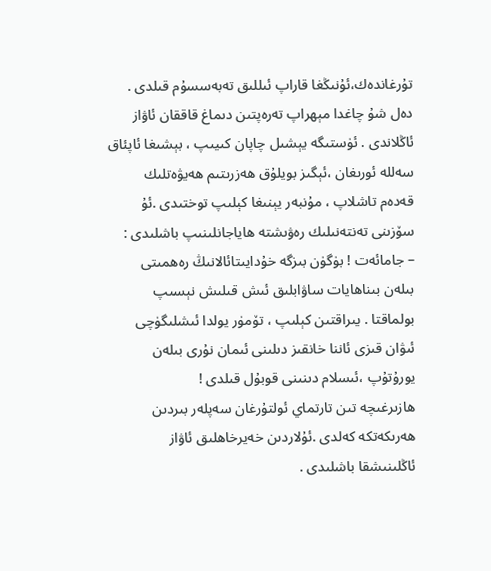تۇرغاندەك،ئۇنىڭغا قاراپ ئىللىق تەبەسسۇم قىلدى .
دەل شۇ چاغدا مېھراپ تەرەپتىن دىماغ قاققان ئاۋاز ئاڭلاندى . ئۈستىگە يېشىل چاپان كىيىپ ، بېشىغا ئاپئاق سەللە ئورىغان ،ئېگىز بويلۇق ھەزرىتىم ھەيۋەتلىك قەدەم تاشلاپ ، مۇنبەر يېنىغا كېلىپ توختىدى .ئۇ سۆزىنى تەنتەنىلىك رەۋىشتە ھاياجانلىنىپ باشلىدى :
– جامائەت ! بۈگۈن بىزگە خۇدايىتائالانىڭ رەھمىتى بىلەن بىناھايات ساۋابلىق ئىش قىلىش نېسىپ بولماقتا . يىراقتىن كېلىپ ، تۆمۈر يولدا ئىشلىگۈچى ئىۋان قىزى ئاننا خانقىز دىلىنى ئىمان نۇرى بىلەن يورۇتۇپ ،ئىسلام دىنىنى قوبۇل قىلدى !
ھازىرغىچە تىن تارتماي ئولتۇرغان سەپلەر بىردىن ھەرىكەتكە كەلدى .ئۇلاردىن خەيرخاھلىق ئاۋاز ئاڭلىنىشقا باشلىدى .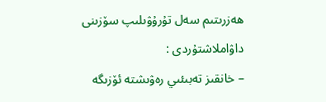ھەزرىتىم سەل تۇرۇۋىلىپ سۆزىنى داۋاملاشتۇردى :
– خانقىز تەبىئىي رەۋىشتە ئۆزىگە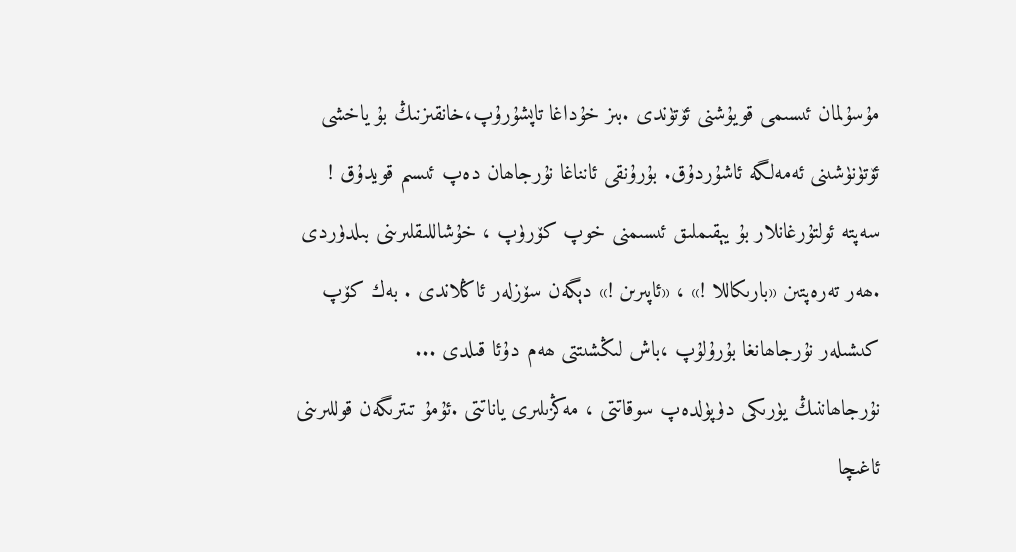مۇسۇلمان ئىسىمى قويۇشنى ئۆتۈندى .بىز خۇداغا تاپشۇرۇپ،خانقىزنىڭ بۇ ياخشى ئۆتۈنۈشىنى ئەمەلگە ئاشۇردۇق. بۇرۇنقى ئانناغا نۇرجاھان دەپ ئىسىم قويدۇق !
سەپتە ئولتۇرغانلار بۇ يېقىملىق ئىسىمنى خوپ كۆرۈپ ، خۇشاللىقلىرىنى بىلدۈردى .ھەر تەرەپتىن «بارىكاللا !» ، «ئاپىرىن !» دېگەن سۆزلەر ئاڭلاندى . بەك كۆپ كىشىلەر نۇرجاھانغا بۇرۇلۇپ ،باش لىڭشىتتى ھەم دۇئا قىلدى ...
نۇرجاھاننىڭ يۈرىكى دۈپۈلدەپ سوقاتتى ، مەڭزىلىرى ياناتتى .ئۇمۇ تىترىگەن قوللىرىنى ئاغىچا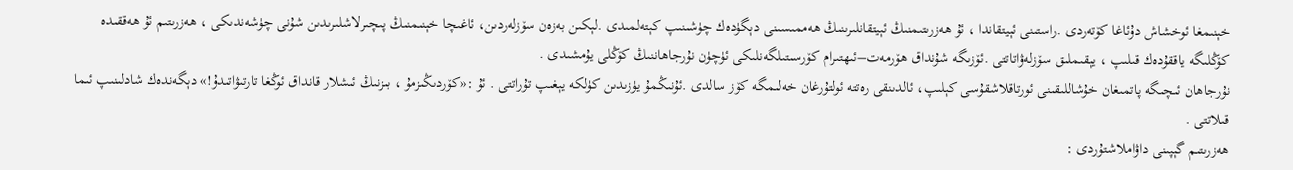خېنىمغا ئوخشاش دۇئاغا كۆتەردى .راستىنى ئېيتقاندا ، ئۇ ھەزرىتىمنىڭ ئېيتقانلىرىنىڭ ھەممىسىنى دېگۈدەك چۈشىنىپ كېتەلمىدى .لېكىن بەزەن سۆزلەردىن، ئاغىچا خېنىمنىڭ پىچىرلاشلىرىدىن شۇنى چۈشەندىكى ، ھەزرىتىم ئۇ ھەققىدە كۆڭلىگە ياققۇدەك قىلىپ ، يېقىملىق سۆزلەۋاتاتتى .ئۆزىگە شۇنداق ھۆرمەت–ئىھتىرام كۆرسىتىلگەنلىكى ئۈچۈن نۇرجاھاننىڭ كۆڭلى يۇمشىدى .
نۇرجاھان ئىچىگە پاتمىغان خۇشاللىقىنى ئورتاقلاشقۇسى كېلىپ، ئالدىنقى رەتتە ئولتۇرغان خەلىمگە كۆز سالدى .ئۇنىڭمۇ يۈزىدىن كۈلكە يېغىپ تۇراتتى . ئۇ :«كۆردىڭىزمۇ ، بىزنىڭ ئىشلار قانداق ئوڭغا تارتىۋاتىدۇ!» دېگەندەك شادلىنىپ ئىما قىلاتتى .
ھەزرىتىم گېپىنى داۋاملاشتۇردى :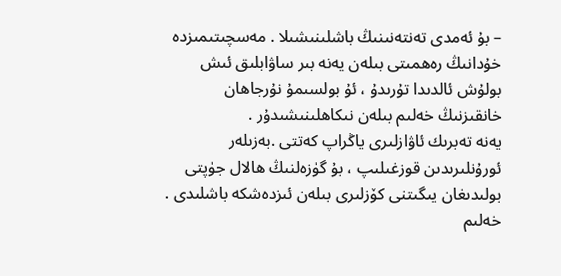– بۇ ئەمدى تەنتەنىنىڭ باشلىنىشىلا . مەسچىتىمىزدە خۇدانىڭ رەھمىتى بىلەن يەنە بىر ساۋابلىق ئىش بولۇش ئالدىدا تۇرىدۇ ، ئۇ بولسىمۇ نۇرجاھان خانقىزنىڭ خەلىم بىلەن نىكاھلىنىشىدۇر .
يەنە تەبرىك ئاۋازلىرى ياڭراپ كەتتى .بەزىلەر ئورۇنلىرىدىن قوزغىلىپ ، بۇ گۈزەلنىڭ ھالال جۈپتى بولىدىغان يىگىتنى كۆزلىرى بىلەن ئىزدەشكە باشلىدى . خەلىم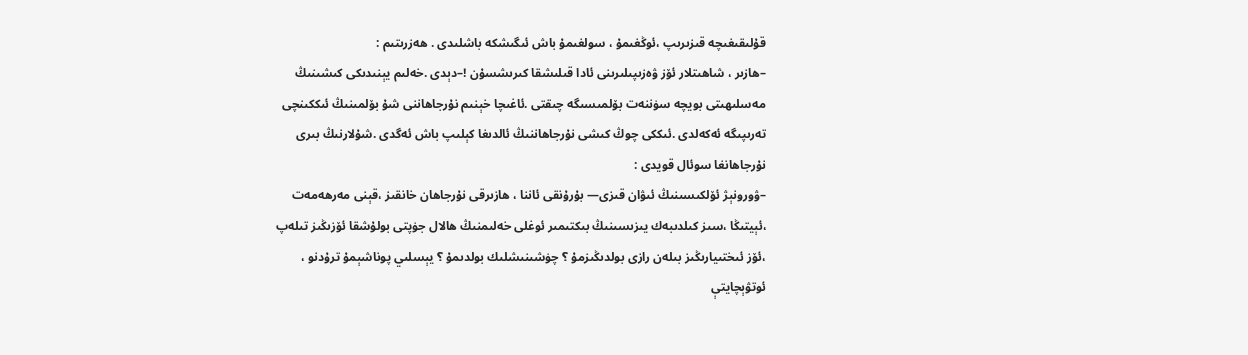قۇلىقىغىچە قىزىرىپ ،ئوڭغىمۇ ، سولغىمۇ باش ئىگىشكە باشلىدى . ھەزرىتىم :
–ھازىر ، شاھىتلار ئۆز ۋەزىپىلىرىنى ئادا قىلىشقا كىرىشسۇن !–دېدى .خەلىم يېنىدىكى كىشىنىڭ مەسلىھىتى بويچە سۈننەت بۆلمىسىگە چىقتى .ئاغىچا خېنىم نۇرجاھاننى شۇ بۆلمىنىڭ ئىككىنچى تەرىپىگە ئەكەلدى .ئىككى چوڭ كىشى نۇرجاھاننىڭ ئالدىغا كېلىپ باش ئەگدى .شۇلارنىڭ بىرى نۇرجاھانغا سوئال قويدى :
–ۋورونېژ ئۆلكىسىنىڭ ئىۋان قىزى— بۇرۇنقى ئاننا ، ھازىرقى نۇرجاھان خانقىز ،قېنى مەرھەمەت ،ئېيتىڭا ،سىز كىلدىبەك يىزىسىنىڭ بىكتىمىر ئوغلى خەلىمنىڭ ھالال جۈپتى بولۇشقا ئۆزىڭىز تىلەپ ،ئۆز ئىختىيارىڭىز بىلەن رازى بولدىڭىزمۇ ؟ چۈشىنىشلىك بولدىمۇ ؟ يېسلىي پوناشېمۇ ترۇدنو ، ئوتۋېچايتې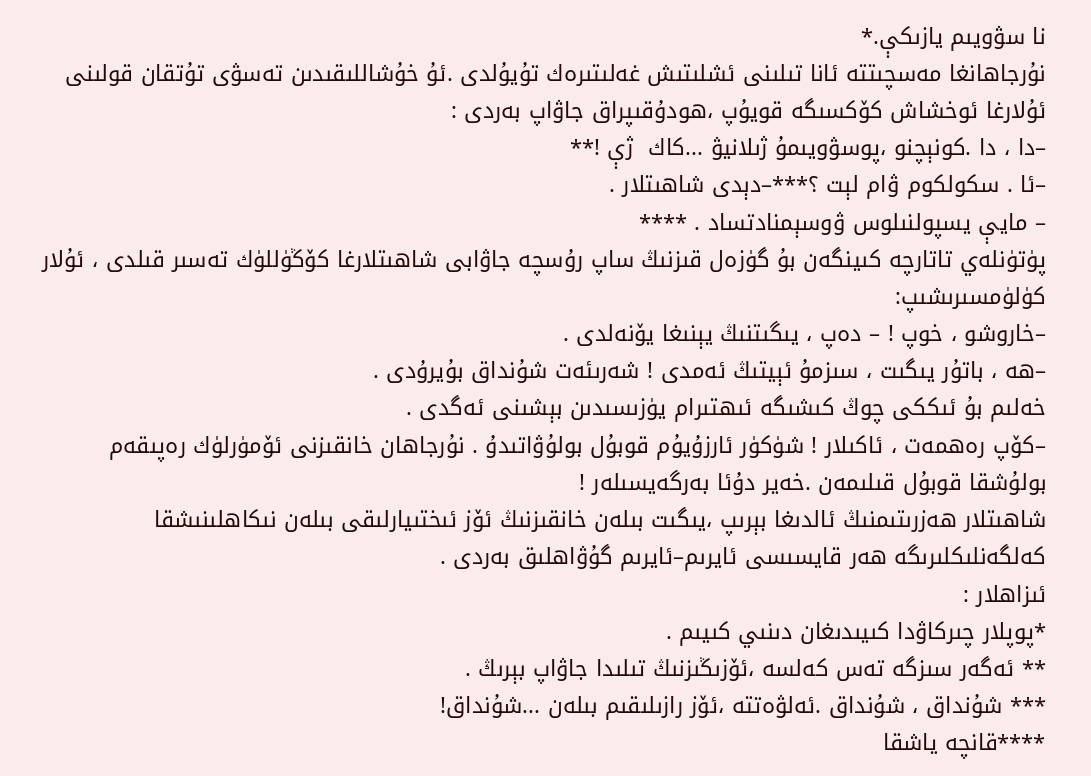نا سۋويىم يازىكې.*
نۇرجاھانغا مەسچىتتە ئانا تىلىنى ئشلىتىش غەلىتىرەك تۇيۇلدى .ئۇ خۇشاللىقىدىن تەسۋى تۇتقان قولىنى ئۇلارغا ئوخشاش كۆكسىگە قويۇپ ،ھودۇقىپراق جاۋاپ بەردى :
–دا ، دا .كونېچنو ،پوسۋويىمۇ ژىلانيۋ ...كاك  ژې !**
–ئا . سكولكوم ۋام لېت ؟***–دېدى شاھىتلار .
– مايې يسپولنىلوس ۋوسېمنادتساد . ****
پۈتۈنلەي تاتارچە كىينگەن بۇ گۈزەل قىزنىڭ ساپ رۇسچە جاۋابى شاھىتلارغا كۆڭۈللۈك تەسىر قىلدى ، ئۇلار كۈلۈمسىرىشىپ:
–خاروشو ، خوپ ! – دەپ ، يىگىتنىڭ يېنىغا يۆنەلدى .
–ھە ، باتۇر يىگىت ، سىزمۇ ئېيتىڭ ئەمدى ! شەرىئەت شۇنداق بۇيرۇدى .
خەلىم بۇ ئىككى چوڭ كىشىگە ئىھتىرام يۈزىسىدىن بېشىنى ئەگدى .
–كۆپ رەھمەت ، ئاكىلار ! شۈكۈر ئارزۇيۇم قوبۇل بولۇۋاتىدۇ . نۇرجاھان خانقىزنى ئۆمۈرلۈك رەپىقەم بولۇشقا قوبۇل قىلىمەن .خەير دۇئا بەرگەيسىلەر !
شاھىتلار ھەزرىتىمنىڭ ئالدىغا بېرىپ ،يىگىت بىلەن خانقىزنىڭ ئۆز ئىختىيارلىقى بىلەن نىكاھلىنىشقا كەلگەنلىكلىرىگە ھەر قايسىسى ئايرىم–ئايرىم گۇۋاھلىق بەردى .
ئىزاھلار :
*پوپلار چىركاۋدا كىيىدىغان دىنىي كىيىم .
** ئەگەر سىزگە تەس كەلسە ،ئۆزىڭىزنىڭ تىلىدا جاۋاپ بېرىڭ .
*** شۇنداق ، شۇنداق .ئەلۋەتتە ،ئۆز رازىلىقىم بىلەن ...شۇنداق!
****قانچە ياشقا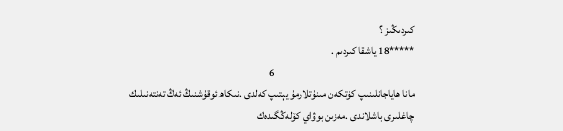كىردىڭىز ؟
*****18 ياشقا كىردىم .
                                                                  6
مانا ھاياجانلىنىپ كۈتكەن مىنۇتلارمۇ يېتىپ كەلدى .نىكاھ ئوقۇشنىڭ ئەڭ تەنتەنىلىك چاغلىرى باشلاندى .مەزىن بوۋاي كۆلەڭگىدەك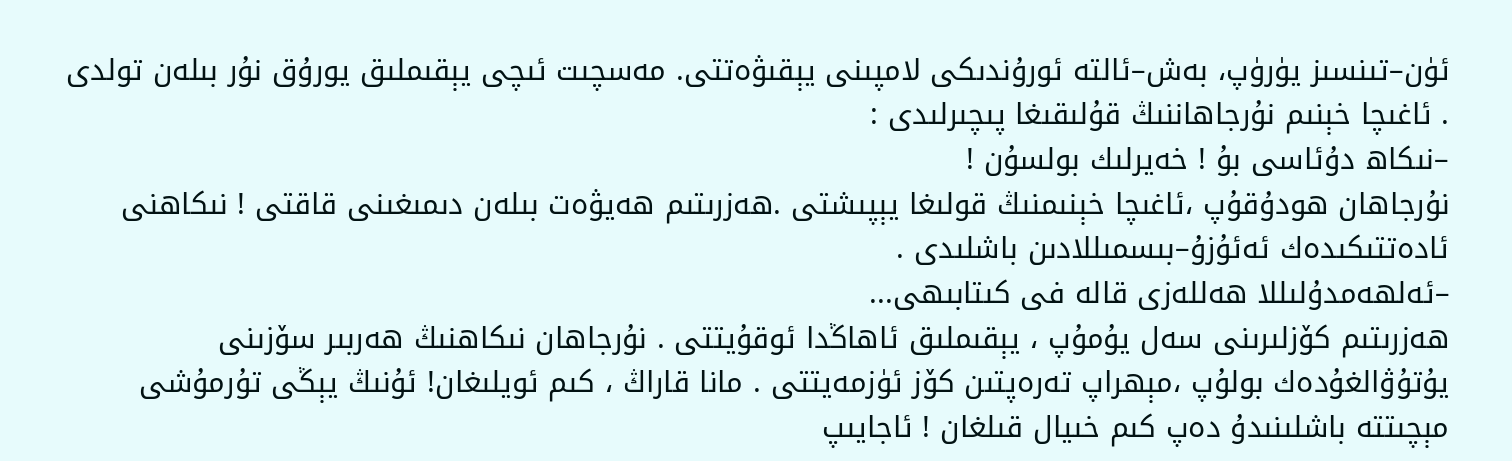ئۈن–تىنسىز يۈرۈپ، بەش–ئالتە ئورۇندىكى لامپىنى يېقىۋەتتى. مەسچىت ئىچى يېقىملىق يورۇق نۇر بىلەن تولدى . ئاغىچا خېنىم نۇرجاھاننىڭ قۇلىقىغا پىچىرلىدى :
–نىكاھ دۇئاسى بۇ ! خەيرلىك بولسۇن !
نۇرجاھان ھودۇقۇپ ،ئاغىچا خېنىمنىڭ قولىغا يېپىشتى .ھەزرىتىم ھەيۋەت بىلەن دىمىغىنى قاقتى ! نىكاھنى ئادەتتىكىدەك ئەئۇزۇ–بىسمىللادىن باشلىدى .
–ئەلھەمدۇلىللا ھەللەزى قالە فى كىتابىھى...
ھەزرىتىم كۆزلىرىنى سەل يۇمۇپ ، يېقىملىق ئاھاڭدا ئوقۇيتتى . نۇرجاھان نىكاھنىڭ ھەربىر سۆزىنى يۇتۇۋالغۇدەك بولۇپ ،مېھراپ تەرەپتىن كۆز ئۈزمەيتتى . مانا قاراڭ ، كىم ئويلىغان! ئۇنىڭ يېڭى تۇرمۇشى مېچىتتە باشلىنىدۇ دەپ كىم خىيال قىلغان ! ئاجايىپ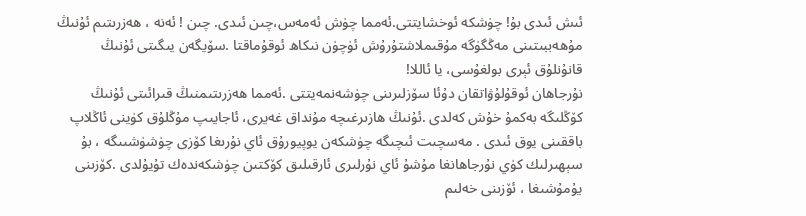ئىش ئىدى بۇ! چۈشكە ئوخشايتتى.ئەمما چۈش ئەمەس،چىن ئىدى. چىن ! ئەنە ، ھەزرىتىم ئۇنىڭ مۇھەببىتىنى مەڭگۈگە مۇقىملاشتۇرۇش ئۈچۈن نىكاھ ئوقۇماقتا .سۆيگەن يىگىتى ئۇنىڭ قانۇنلۇق ئېرى بولغۇسى، يا ئاللا!
نۇرجاھان ئوقۇلۇۋاتقان دۇئا سۆزلىرىنى چۈشەنمەيتتى .ئەمما ھەزرىتىمنىڭ قىرائىتى ئۇنىڭ كۆڭلىگە بەكمۇ خۇش كەلدى .ئۇنىڭ ھازىرغىچە مۇنداق غەيرى، ئاجايىپ مۇڭلۇق كۈينى ئاڭلاپ باققىنى يوق ئىدى . مەسچىت ئىچىگە چۈشكەن يوپيورۇق ئاي نۇرىغا كۆزى چۈشۈشىىگە ، بۇ سېھىرلىك كۈي نۇرجاھانغا مۇشۇ ئاي نۇرلىرى ئارقىلىق كۆكتىن چۈشكەندەك تۇيۇلدى .كۆزىنى يۇمۇشىغا ، ئۆزىنى خەلىم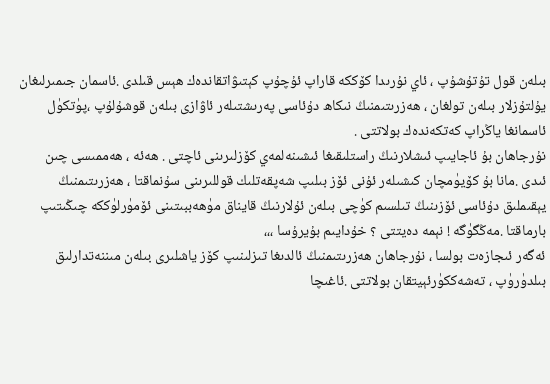بىلەن قول تۇتۇشۇپ ، ئاي نۇرىدا كۆككە قاراپ ئۇچۇپ كېتىۋاتقاندەك ھېس قىلدى .ئاسمان جىمىرلىغان يۇلتۇزلار بىلەن تولغان ، ھەزرىتىمنىڭ نىكاھ دۇئاسى پەرىشتىلەر ئاۋازى بىلەن قوشۇلۇپ ،پۈتكۈل ئاسمانغا ياڭراپ كەتكەندەك بولاتتى .
نۇرجاھان بۇ ئاجايىپ ئىشلارنىڭ راستلىقىغا ئىشىنەلمەي كۆزلىرىنى ئاچتى . ھەئە ، ھەممىسى چىن  ئىدى .مانا بۇ كۆيۈمچان كىشىلەر ئۇنى ئۆز بىلىپ شەپقەتلىك قوللىرىنى سۇنماقتا ، ھەزرىتىمنىڭ يېقىملىق دۇئاسى ئۆزىنىڭ تىلسىم كۈچى بىلەن ئۇلارنىڭ قايناق مۈھەببىتىنى ئۆمۈرلۈككە چىڭىتىپ بارماقتا .مەڭگۈگە ! نېمە دەيتتى ؟ خۇدايىم بۇيرۇسا ،،،
ئەگەر ئىجازەت بولسا ، نۇرجاھان ھەزرىتىمنىڭ ئالدىغا تىزلىنىپ كۆز ياشلىرى بىلەن مىننەتدارلىق بىلدۈرۈپ ، تەشەككۈرئېيتقان بولاتتى .ئاغىچا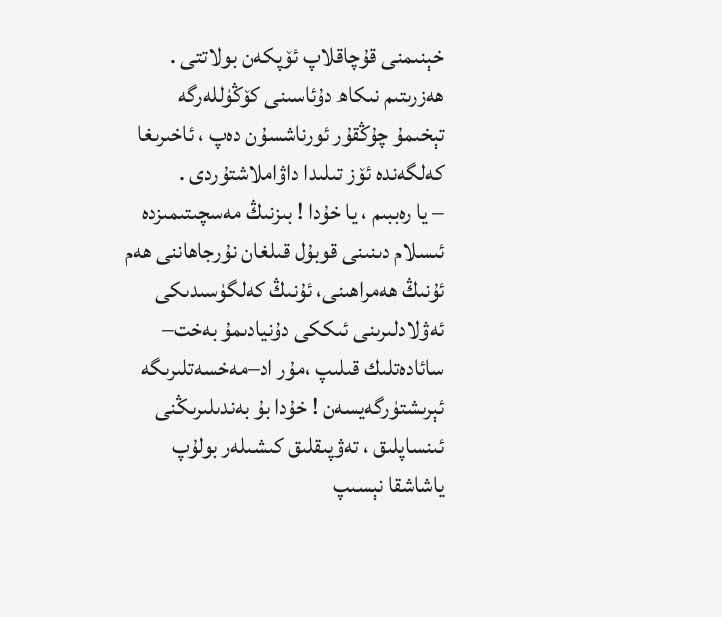خېنىمنى قۇچاقلاپ ئۆپكەن بولاتتى .
ھەزرىتىم نىكاھ دۇئاسىنى كۆڭۈللەرگە تېخىمۇ چۇڭقۇر ئورناشسۇن دەپ ، ئاخىرىغا كەلگەندە ئۆز تىلىدا داۋاملاشتۇردى .
– يا رەببىم ، يا خۇدا ! بىزنىڭ مەسچىتىمىزدە ئىسلام دىنىنى قوبۇل قىلغان نۇرجاھاننى ھەم ئۇنىڭ ھەمراھىنى، ئۇنىڭ كەلگۈسىدىكى ئەۋلادلىرىنى ئىككى دۇنيادىمۇ بەخت– سائادەتلىك قىلىپ ،مۇر اد–مەخسەتلىرىگە ئېرىشتۈرگەيسەن ! خۇدا بۇ بەندىلىرىڭنى ئىنساپلىق ، تەۋپىقلىق كىشىلەر بولۇپ ياشاشقا نېسىپ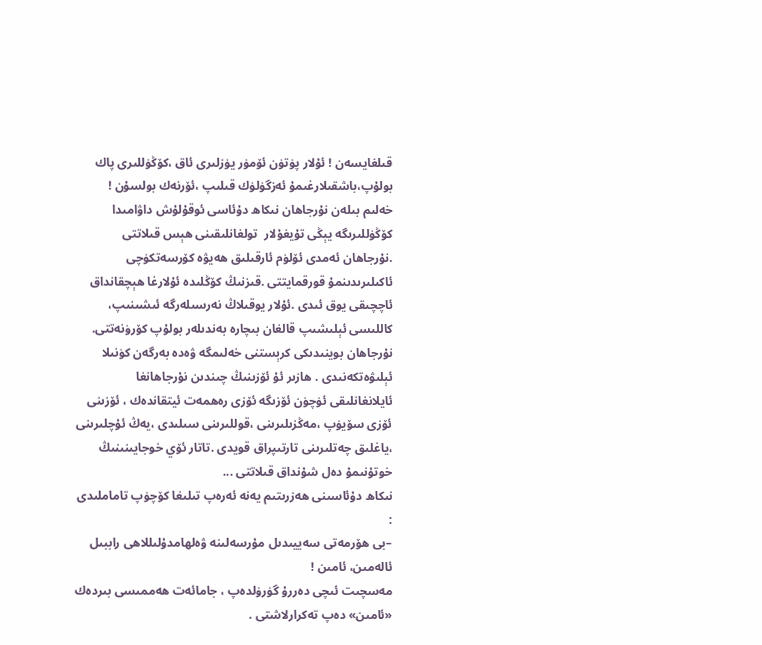قىلغايسەن ! ئۇلار پۈتۈن ئۆمۈر يۈزلىرى ئاق ،كۆڭۈللىرى پاك بولۇپ،باشقىلارغىمۇ ئەزگۈلۈك قىلىپ ،ئۆرنەك بولسۇن !
خەلىم بىلەن نۇرجاھان نىكاھ دۇئاسى ئوقۇلۇش داۋامىدا كۆڭۈللىرىگە يېڭى تۇيغۇلار  تولغانلىقىنى ھېس قىلاتتى .نۇرجاھان ئەمدى ئۆلۈم ئارقىلىق ھەيۋە كۆرسەتكۈچى ئاكىلىرىدىنمۇ قورقمايتتى .قىزنىڭ كۆڭلىدە ئۇلارغا ھېچقانداق ئاچچىقى يوق ئىدى .ئۇلار يوقىلاڭ نەرسىلەرگە ئىشىنىپ، كاللىسى ئېلىشىپ قالغان بىچارە بەندىلەر بولۇپ كۆرۈنەتتى.
نۇرجاھان بوينىدىكى كرېستنى خەلىمگە ۋەدە بەرگەن كۈنىلا ئېلىۋەتكەنىدى . ھازىر ئۇ ئۆزىنىڭ چىندىن نۇرجاھانغا ئايلانغانلىقى ئۈچۈن ئۆزىگە ئۆزى رەھمەت ئيتقاندەك ، ئۆزىنى ئۆزى سۆيۈپ ،مەڭزىلىرىنى ،قوللىرىنى سىلىدى ،يەڭ ئۇچلىرىنى ،ياغلىق چەتلىرىنى تارتىپراق قويدى .تاتار ئۆي خوجايىنىنىڭ خوتۇنىمۇ دەل شۇنداق قىلاتتى ...
نىكاھ دۇئاسىنى ھەزرىتىم يەنە ئەرەپ تىلىغا كۆچۈپ تاماملىدى :
–بى ھۆرمەتى سەييىدىل مۇرسەلىنە ۋەلھامدۇلىللاھى راببىل ئالەمىن، ئامىن !
مەسچىت ئىچى دەررۇ گۈرۈلدەپ ، جامائەت ھەممىسى بىردەك «ئامىن» دەپ تەكرارلاشتى .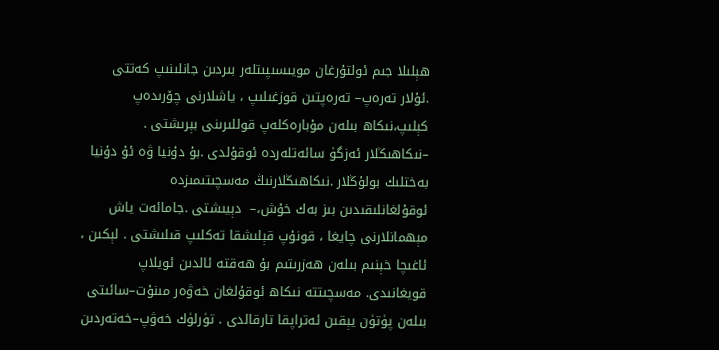ھېلىلا جىم ئولتۇرغان مويىسىپىتلەر بىردىن جانلىنىپ كەتتى .ئۇلار تەرەپ– تەرەپتىن قوزغىلىپ ، ياشلارنى چۆرىدەپ كېلىپ،نىكاھ بىلەن مۇبارەكلەپ قوللىرىنى بېرىشتى .
–نىكاھىڭلار ئەزگۈ سائەتلەردە ئوقۇلدى .بۇ دۇنيا ۋە ئۇ دۇنيا بەختلىك بولۇڭلار .نىكاھىڭلارنىڭ مەسچىتىمىزدە ئوقۇلغانلىقىدىن بىز بەك خۇش،–  دېيىشتى .جامائەت ياش مېھمانلارنى چايغا ، قونۇپ قېلىشقا تەكلىپ قىلىشتى . لېكىن ، ئاغىچا خېنىم بىلەن ھەزرىتىم بۇ ھەقتە ئالدىن ئويلاپ قويغانىدى. مەسچىتتە نىكاھ ئوقۇلغان خەۋەر مىنۇت–سائىتى بىلەن پۈتۈن يېقىن ئەتراپقا تارقالدى . تۈرلۈك خەۋپ–خەتەردىن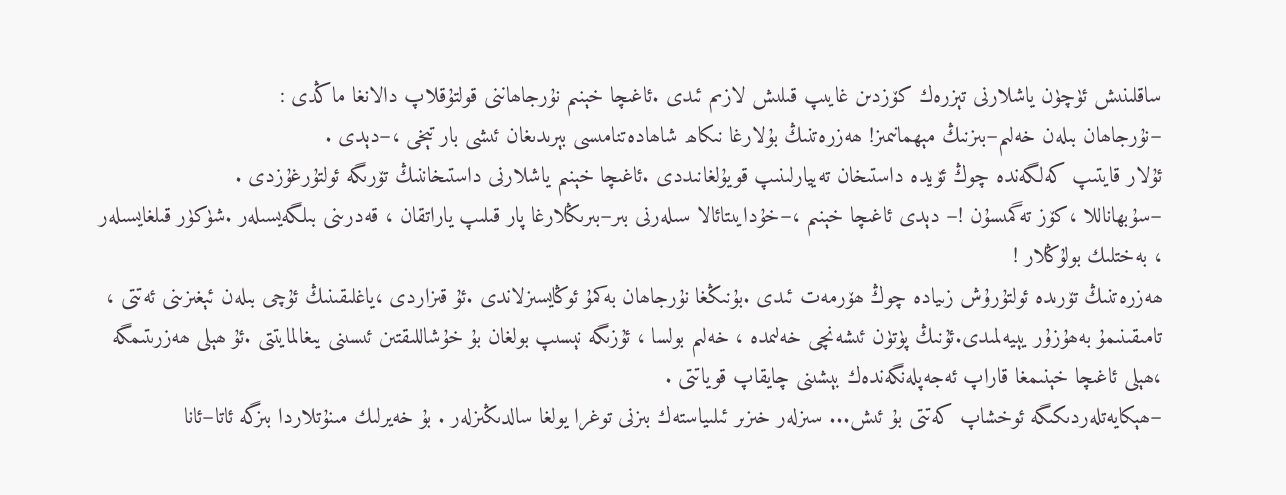ساقلىنىش ئۈچۈن ياشلارنى تېزرەك كۆزدىن غايىپ قىلىش لازىم ئىدى .ئاغىچا خېنىم نۇرجاھاننى قولتۇقلاپ دالانغا ماڭدى :
–نۇرجاھان بىلەن خەلىم–بىزنىڭ مېھمانىمىز! ھەزرەتنىڭ بۇلارغا نىكاھ شاھادەتنامىسى بېرىدىغان ئىشى بار تېخى ،–دېدى .
ئۇلار قايتىپ كەلگەندە چوڭ ئۆيدە داستىخان تەييارلىنىپ قويۇلغانىددى .ئاغىچا خېنىم ياشلارنى داستىخاننىڭ تۆرىگە ئولتۇرغۇزدى .
–سۇبھاناللا ،كۆز تەگمىسۇن !– دېدى ئاغىچا خېنىم ،–خۇدايىتائالا سىلەرنى بىر–بىرىڭلارغا پار قىلىپ ياراتقان ، قەدرىنى بىلگەيسىلەر .شۈكۈر قىلغايسىلەر ، بەختلىك بولۇڭلار !
ھەزرەتنىڭ تۆرىدە ئولتۇرۇش زىيادە چوڭ ھۆرمەت ئىدى .بۇنىڭغا نۇرجاھان بەكمۇ ئوڭايسىزلاندى .ئۇ قىزاردى ،ياغلىقىنىڭ ئۇچى بىلەن ئېغىزىنى ئەتتى ، تامىقىنىمۇ بەھۇزۇر يېيەلمىدى.ئۇنىڭ پۈتۈن ئىشەنچى خەلىمدە ، خەلىم بولسا ، ئۇزىگە نېسىپ بولغان بۇ خۇشاللىقتىن ئىسىنى يىغالمايتتى .ئۇ ھېلى ھەزرىتىمگە ،ھېلى ئاغىچا خېنىمغا قاراپ ئەجەپلەنگەندەك بېشىنى چايقاپ قوياتتى .
–ھېكايەتلەردىكىگە ئوخشاپ كەتتى بۇ ئىش... سىزلەر خىزىر ئىلىياستەك بىزنى توغرا يولغا سالدىڭىزلەر . بۇ خەيرلىك مىنۇتلاردا بىزگە ئاتا–ئانا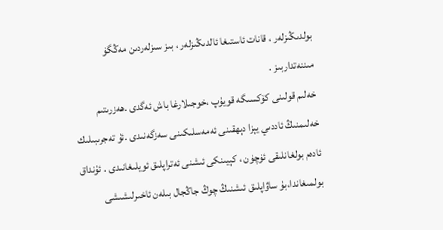بولدىڭىزلەر ، قانات ئاستىغا ئالدىڭىزلەر ، بىز سىزلەردىن مەڭگۈ مىننەتداربىز .
خەلىم قولىنى كۆكسىگە قويۇپ ،خوجىلارغا باش ئەگدى .ھەزرىتىم خەلىمنىڭ ئاددىي يېزا دېھقىنى ئەمەسلىكىنى سەزگەنىدى .ئۇ تەجرىبىلىك ئادەم بولغانلىقى ئۈچۈن ، كېيىنكى ئىشنى ئەتراپلىق ئويلىغانىدى . ئۇنداق بولمىغاندا،بۇ ساۋاپلىق ئىشنىڭ چوڭ جاڭجال بىلەن ئاخىرلىشىشى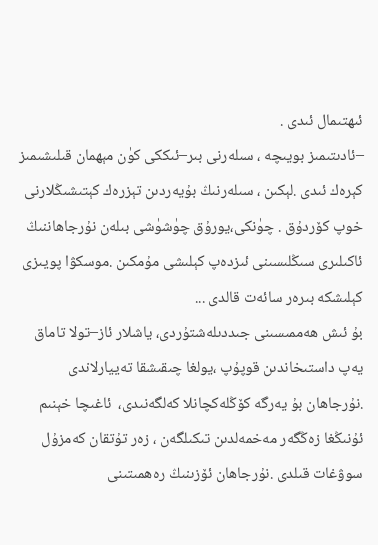ئىھتىمال ئىدى .
–ئادىتىمىز بويىچە ، سىلەرنى بىر–ئىككى كۈن مېھمان قىلىشىمىز كېرەك ئىدى .لېكىن ، سىلەرنىڭ بۇيەردىن تېزرەك كېتىشىڭلارنى خوپ كۆردۇق . چۈنكى،يورۇق چۈشۈشى بىلەن نۇرجاھاننىڭ ئاكىلىرى سىڭلىسىنى ئىزدەپ كېلىشى مۇمكىن .موسكۋا پويىزى كېلىشكە بىرەر سائەت قالدى ...
بۇ ئىش ھەممىسىنى جىددىلەشتۇردى، ياشلار ئاز–تولا تاماق يەپ داستىخاندىن قوپۇپ ،يولغا چىقىشقا تەييارلاندى .نۇرجاھان بۇ يەرگە كۆڭلەكچانلا كەلگەنىدى،  ئاغىچا خېنىم ئۇنىڭغا زەڭگەر مەخمەلدىن تىكىلگەن ، زەر تۇتقان كەمزۇل سوۋغات قىلدى .نۇرجاھان ئۆزىنىڭ رەھمىتىنى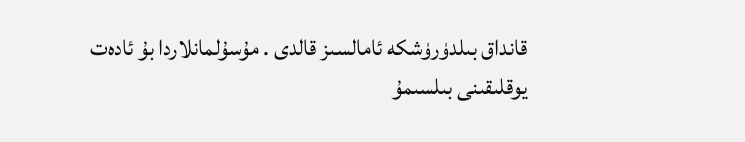قانداق بىلدۈرۈشكە ئامالسىز قالدى . مۇسۇلمانلاردا بۇ ئادەت يوقلىقىنى بىلسىمۇ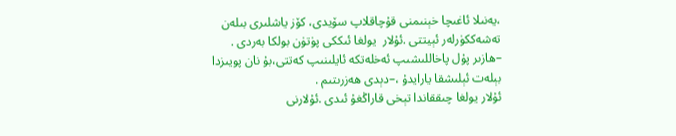،يەنىلا ئاغىچا خېنىمنى قۇچاقلاپ سۆيدى، كۆز ياشلىرى بىلەن تەشەككۈرلەر ئېيتتى .ئۇلار  يولغا ئىككى پۈتۈن بولكا بەردى .
–ھازىر پۇل پاخاللىشىپ ئەخلەتكە ئايلىنىپ كەتتى،بۇ نان پويىزدا بېلەت ئېلىشقا يارايدۇ ،–دېدى ھەزرىتىم .
ئۇلار يولغا چىققاندا تېخى قاراڭغۇ ئىدى .ئۇلارنى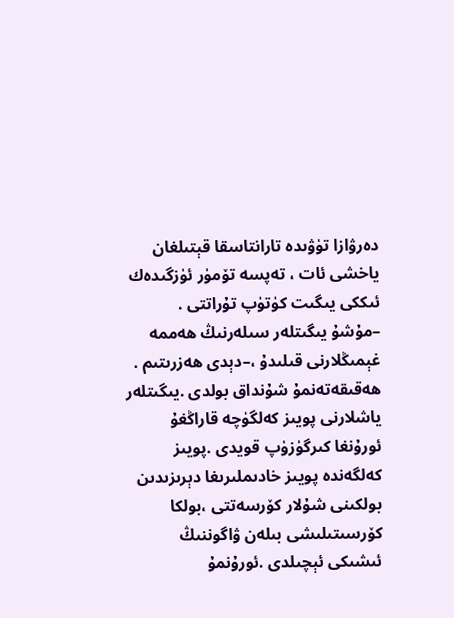دەرۋازا تۈۋىدە تارانتاسقا قېتىلغان ياخشى ئات ، تەپسە تۆمۈر ئۈزگىدەك ئىككى يىگىت كۈتۈپ تۇراتتى .
–مۇشۇ يىگىتلەر سىلەرنىڭ ھەممە غېمىڭلارنى قىلىدۇ ،–دېدى ھەزرىتىم .
ھەقىقەتەنمۇ شۇنداق بولدى .يىگىتلەر ياشلارنى پويىز كەلگۈچە قاراڭغۇ ئورۇنغا كىرگۈزۈپ قويدى .پويىز كەلگەندە پويىز خادىملىرىغا دېرىزىدىن بولكىنى شۇلار كۆرسەتتى ،بولكا كۆرسىتىلىشى بىلەن ۋاگوننىڭ ئىشىكى ئېچىلدى .ئورۇنمۇ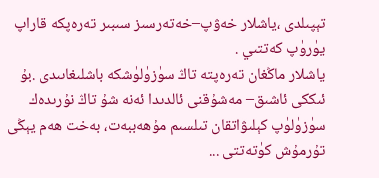تېپىلدى ،ياشلار خەۋپ–خەتەرسىز سىبىر تەرەپكە قاراپ يۈرۈپ كەتتىي .
ياشلار ماڭغان تەرەپتە تاڭ سۈزۈلۈشكە باشلىغاىىدى .بۇ ئىككى ئاشىق– مەشۇقنى ئالدىدا ئەنە شۇ تاڭ نۇرىدەك سۈزۈلۈپ كېلىۋاتقان تىلسىم مۇھەببەت، بەخت ھەم يېڭى تۇرمۇش كۈتەتتى ...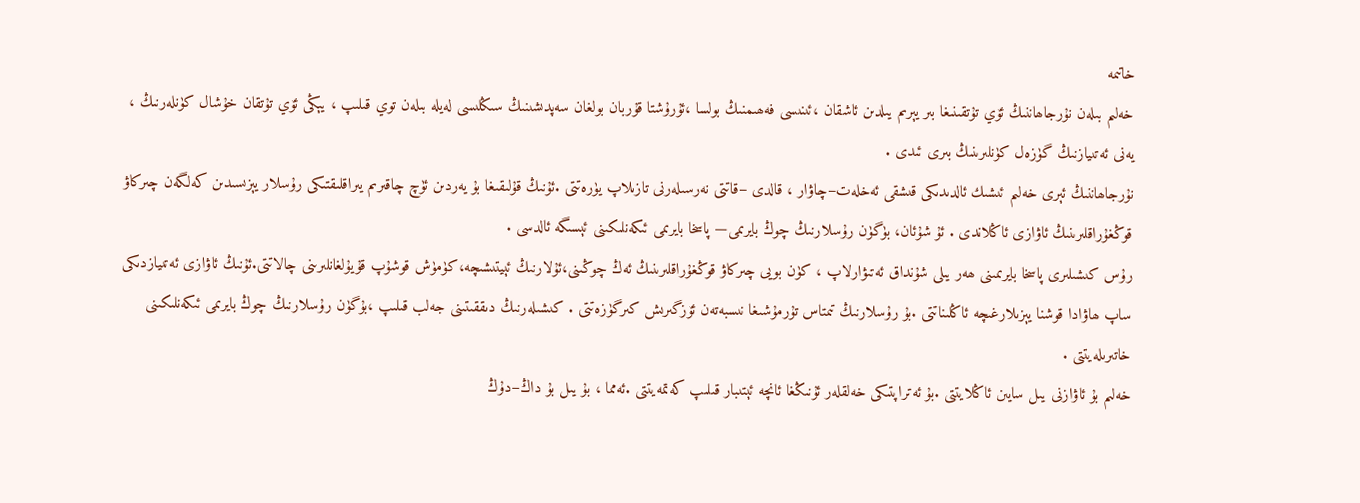خاتىمە
خەلىم بىلەن نۇرجاھاننىڭ ئۆي تۇتقىنىغا بىر يېرىم يىلدىن ئاشقان ،ئىنىسى فەھىمنىڭ بولسا ،ئۇرۇشتا قۇربان بولغان سەپدىشىنىڭ سىڭلىسى لەيلە بىلەن توي قىلىپ ، يېڭى ئۆي تۇتقان خۇشال كۈنلەرنىڭ ، يەنى ئەتىيازنىڭ گۈزەل كۈنلىرىنىڭ بىرى ئىدى .
نۇرجاھاننىڭ ئېرى خەلىم ئىشىك ئالدىدىكى قىشقى ئەخلەت–چاۋار ، قالدى –قاتتى نەرسىلەرنى تازىلاپ يۈرەتتى .ئۇنىڭ قۇلىقىغا بۇ يەردىن ئۈچ چاقىرىم يىراقلىقتىكى رۇسلار يېزىسىدىن كەلگەن چىركاۋ قوڭغۇراقلىرىنىڭ ئاۋازى ئاڭلاندى . ئۇ شۇئان، بۈگۈن رۇسلارنىڭ چوڭ بايرىمى— پاسخا بايرىمى ئىكەنلىكىنى ئېسىگە ئالدسى .
رۇس كىشىلىرى پاسخا بايرىمىنى ھەر يىلى شۇنداق ئەتىۋارلاپ ، كۈن بويى چىركاۋ قوڭغۇراقلىرىنىڭ ئەڭ چوڭىنى،ئۇلارنىڭ ئېيتىشىچە،كۈمۈش قوشۇپ قۇيۇلغانلىرىنى چالاتتى.ئۇنىڭ ئاۋازى ئەتىيازدىكى ساپ ھاۋادا قوشنا يېزىلارغىچە ئاڭلىناتتى .بۇ رۇسلارنىڭ تىمتاس تۇرمۇشىغا نىسبەتەن ئۆزگىرىش كىرگۈزەتتى . كىشىلەرنىڭ دىققىتىنى جەلب قىلىپ ،بۇگۈن رۇسلارنىڭ چوڭ بايرىمى ئىكەنلىكىنى خاتىرىلەيتتى .
خەلىم بۇ ئاۋازنى يىل سايىن ئاڭلايتتى .بۇ ئەتراپتىكى خەلقلەر ئۇنىڭغا ئانچە ئېتىبار قىلىپ كەتمەيتتى .ئەمما ، بۇ يىل بۇ داڭ–دۇڭ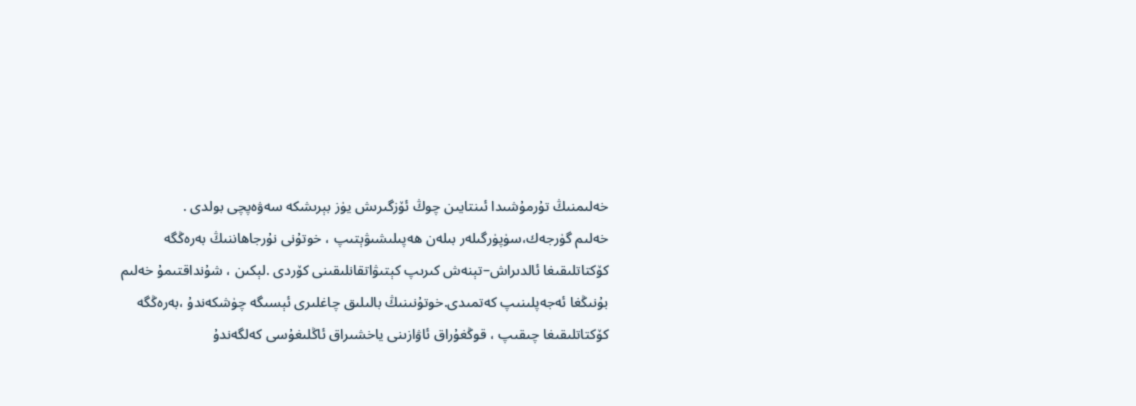خەلىمنىڭ تۇرمۇشىدا ئىنتايىن چوڭ ئۆزگىرىش يۈز بېرىشكە سەۋەپچى بولدى .
خەلىم گۈرجەك،سۈپۈرگىلەر بىلەن ھەپىلىشىۋېتىپ ، خوتۇنى نۇرجاھاننىڭ بەرەڭگە كۆكتاتلىقىغا ئالدىراش–تېنەش كىرىپ كېتىۋاتقانلىقىنى كۆردى .لېكىن ، شۇنداقتىمۇ خەلىم بۇنىڭغا ئەجەپلىنىپ كەتمىدى.خوتۇنىنىڭ بالىلىق چاغلىرى ئېسىگە چۈشكەندۇ ،بەرەڭگە كۆكتاتلىقىغا چىقىپ ، قوڭغۇراق ئاۋازىنى ياخشىراق ئاڭلىغۇسى كەلگەندۇ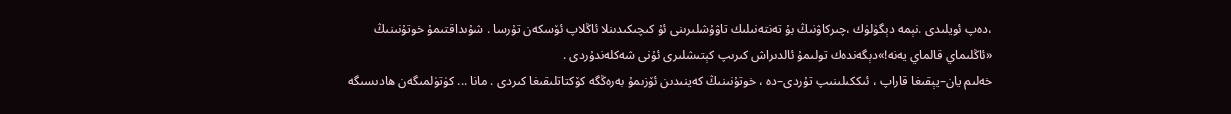،دەپ ئويلىدى .نېمە دېگۈلۈك ،چىركاۋنىڭ بۇ تەنتەنىلىك تاۋۇشلىرىنى ئۇ كىچىكىدىنلا ئاڭلاپ ئۆسكەن تۇرسا . شۇىداقتىمۇ خوتۇنىنىڭ «ئاڭلىماي قالماي يەنە!»دېگەندەك تولىمۇ ئالدىراش كىرىپ كېتىشلىرى ئۇنى شەكلەندۇردى .
خەلىم يان–يېقىغا قاراپ ، ئىككىلىنىپ تۇردى–دە ، خوتۇنىنىڭ كەينىدىن ئۆزىمۇ بەرەڭگە كۆكتاتلىقىغا كىردى . مانا ... كۈتۈلمىگەن ھادىسىگە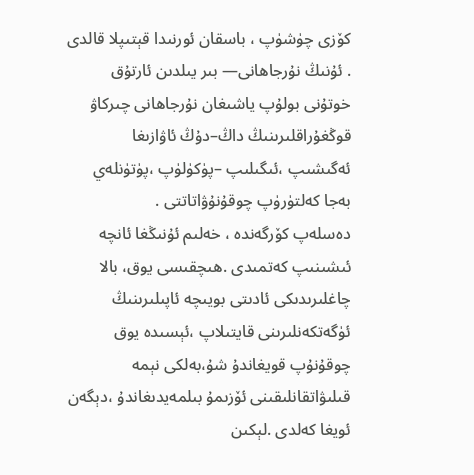كۆزى چۈشۈپ ، باسقان ئورنىدا قېتىپلا قالدى . ئۇنىڭ نۇرجاھانى— بىر يىلدىن ئارتۇق خوتۇنى بولۇپ ياشىغان نۇرجاھانى چىركاۋ قوڭغۇراقلىرىنىڭ داڭ–دۇڭ ئاۋازىغا ئەگىشىپ ،ئىگىلىپ –پۈكۈلۈپ ،پۈتۈنلەي بەجا كەلتۈرۈپ چوقۇنۇۋاتاتتى .
دەسلەپ كۆرگەندە ، خەلىم ئۇنىڭغا ئانچە ئىشىنىپ كەتمىدى .ھىچقىسى يوق، بالا چاغلىرىدىكى ئادىتى بويىچە ئاپىلىرىنىڭ ئۈگەتكەنلىرىنى قايتىلاپ ،ئېسىدە يوق چوقۇنۇپ قويغاندۇ شۇ،بەلكى نېمە قىلىۋاتقانلىقىنى ئۆزىمۇ بىلمەيدىغاندۇ ،دېگەن ئويغا كەلدى .لېكىن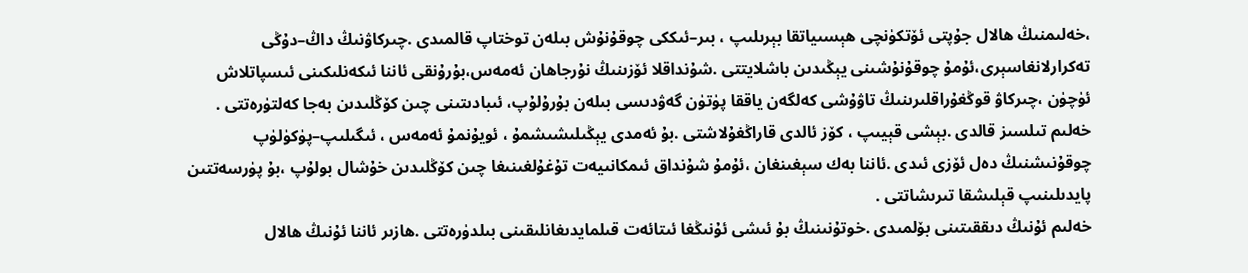،خەلىمنىڭ ھالال جۇپتى ئۆتكۈنچى ھېسىياتقا بېرىلىپ ، بىر–ئىككى چوقۇنۇش بىلەن توختاپ قالمىدى .چىركاۋنىڭ داڭ–دۇڭى تەكرارلانغاسېرى،ئۇمۇ چوقۇنۇشىنى يېڭىدىن باشلايتتى .شۇنداقلا ئۆزىنىڭ نۇرجاھان ئەمەس،بۇرۇنقى ئاننا ئىكەنلىكىنى ئىسپاتلاش ئۈچۈن ،چىركاۋ قوڭغۇراقلىرىنىڭ تاۋۇشى كەلگەن ياققا پۈتۈن گەۋدىسى بىلەن بۇرۇلۇپ، ئىبادىتىنى چىن كۆڭلىدىن بەجا كەلتۈرەتتى .
خەلىم تىلسىز قالدى .بېشى قېيىپ ، كۆز ئالدى قاراڭغۇلاشتى .بۇ ئەمدى يېڭىلىشىشمۇ ، ئويۇنمۇ ئەمەس ، ئىگىلىپ–پۈكۈلۈپ چوقۇنىشنىڭ دەل ئۆزى ئىدى .ئاننا بەك سېغىنغان ،ئۇمۇ شۇنداق ئىمكانىيەت تۇغۇلغىنىغا چىن كۆڭلىدىن خۇشال بولۇپ ،بۇ پۈرسەتتىن پايدىلىنىپ قېلىشقا تىرىشاتتى .
خەلىم ئۇنىڭ دىققىتىنى بۆلمىدى .خوتۇنىنىڭ بۇ ئىشى ئۇنىڭغا ئىتائەت قىلمايدىغانلىقىنى بىلدۈرەتتى .ھازىر ئاننا ئۇنىڭ ھالال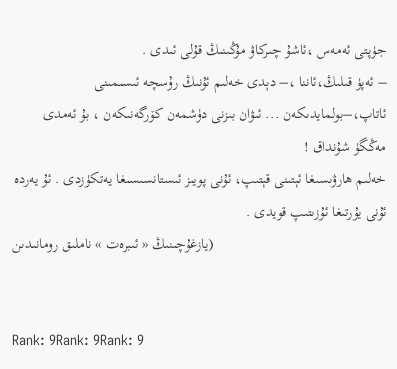جۈپتى ئەمەس ،ئاشۇ چىركاۋ مۇڭىنىڭ قۇلى ئىدى .
– ئەپۈ قىلىڭ،ئاننا ،– دېدى خەلىم ئۇنىڭ رۇسچە ئىسىمىنى ئاتاپ،–بولمايدىكەن ... ئىۋان بىزنى دۈشمەن كۆرگەنىكەن ، بۇ ئەمدى مەڭگۈ شۇنداق !
خەلىم ھارۋىسىغا ئېتىنى قېتىپ، ئۇنى پويىز ئىستانسىسىغا يەتكۈزدى . ئۇ يەردە ئۇنى يۇرتىغا ئۇزىتىپ قويدى .
                                              (يازغۇچىنىڭ « ئىبرەت » ناملىق رومانىدىن


Rank: 9Rank: 9Rank: 9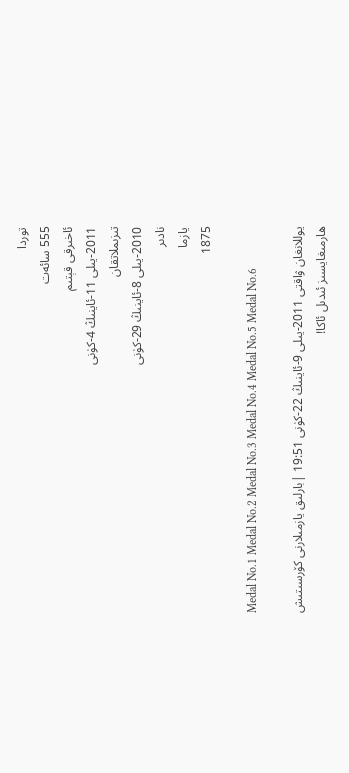توردا
555 سائەت
ئاخىرقى قېتىم
2011-يىلى 11-ئاينىڭ 4-كۈنى
تىزىملاتقان
2010-يىلى 8-ئاينىڭ 29-كۈنى
نادىر
يازما
1875

Medal No.1 Medal No.2 Medal No.3 Medal No.4 Medal No.5 Medal No.6

يوللانغان ۋاقتى 2011-يىلى 9-ئاينىڭ 22-كۈنى 19:51 |بارلىق يازمىلارنى كۆرسىتىش
ھارمىغايسىز ئىدىل ئاكا!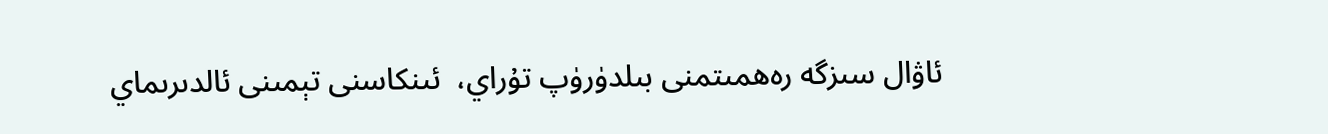ئاۋال سىزگە رەھمىتمنى بىلدۈرۈپ تۇراي،  ئىنكاسنى تېمىنى ئالدىرىماي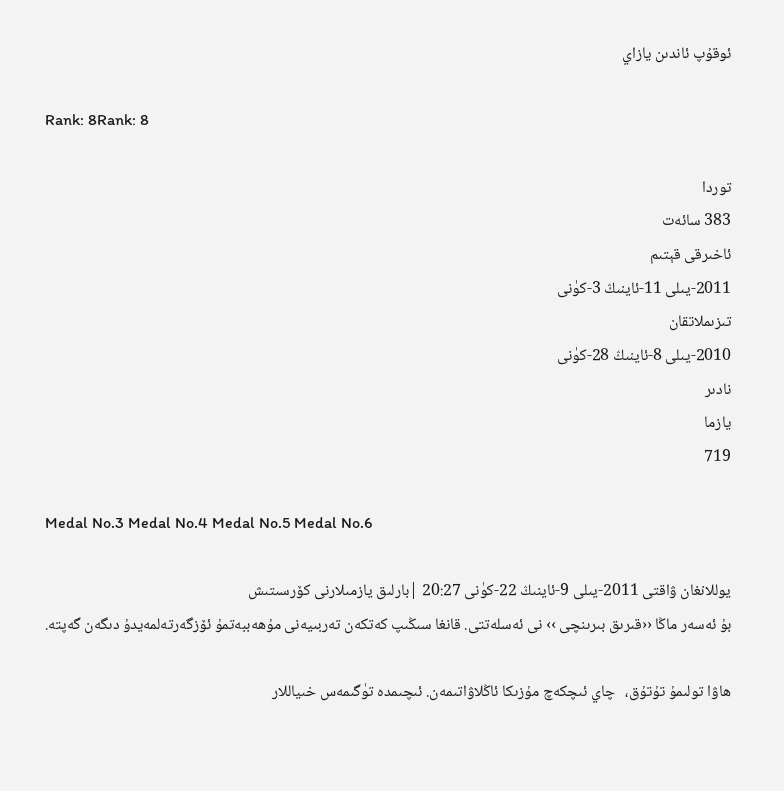ئوقۇپ ئاندىن يازاي

Rank: 8Rank: 8

توردا
383 سائەت
ئاخىرقى قېتىم
2011-يىلى 11-ئاينىڭ 3-كۈنى
تىزىملاتقان
2010-يىلى 8-ئاينىڭ 28-كۈنى
نادىر
يازما
719

Medal No.3 Medal No.4 Medal No.5 Medal No.6

يوللانغان ۋاقتى 2011-يىلى 9-ئاينىڭ 22-كۈنى 20:27 |بارلىق يازمىلارنى كۆرسىتىش
بۇ ئەسەر ماڭا ‹‹قىرىق بىرىنچى ›› نى ئەسلەتتى. قانغا سىڭىپ كەتكەن تەربىيەنى مۇھەببەتمۇ ئۆزگەرتەلمەيدۇ دىگەن گەپتە.

ھاۋا تولىمۇ تۇتۇق،   چاي ئىچكەچ مۇزىكا ئاڭلاۋاتىمەن. ئىچىمدە تۈگىمەس خىياللار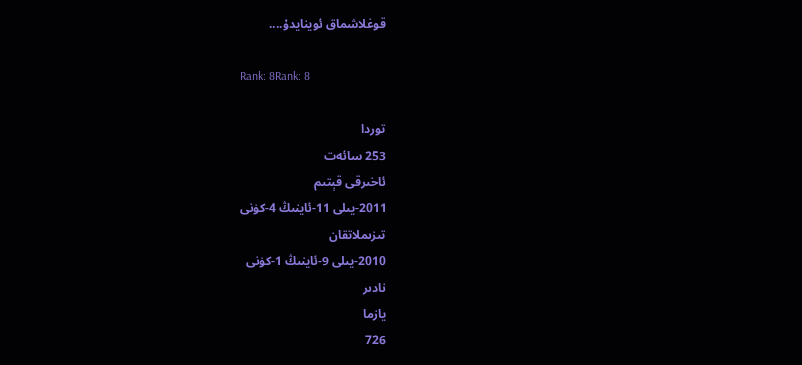قوغلاشماق ئوينايدۇ....

Rank: 8Rank: 8

توردا
253 سائەت
ئاخىرقى قېتىم
2011-يىلى 11-ئاينىڭ 4-كۈنى
تىزىملاتقان
2010-يىلى 9-ئاينىڭ 1-كۈنى
نادىر
يازما
726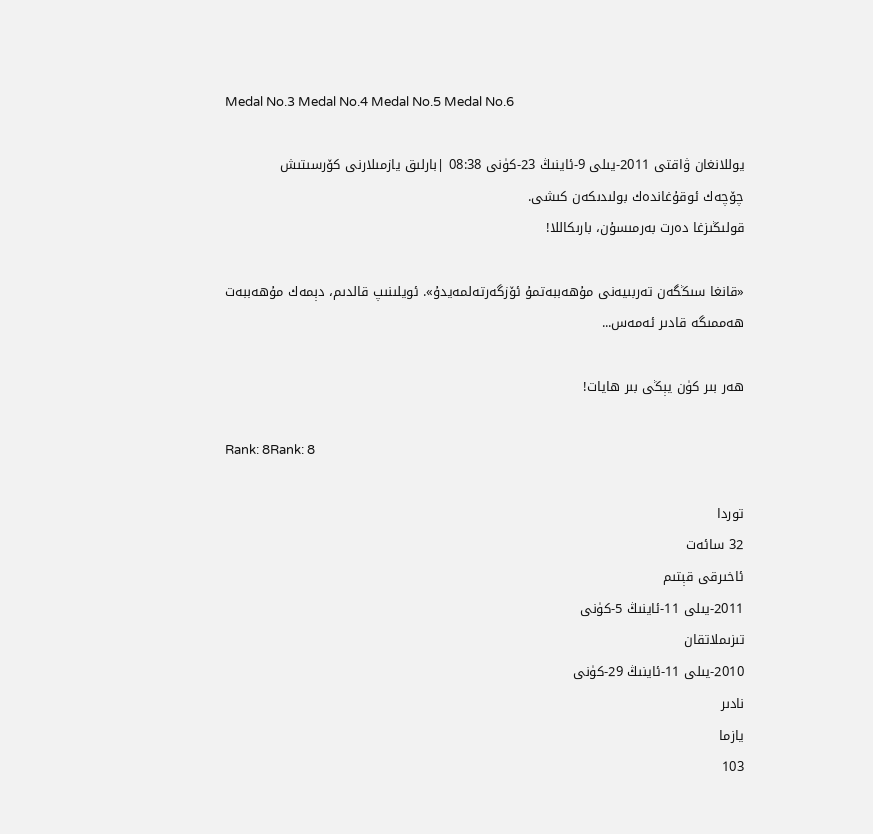Medal No.3 Medal No.4 Medal No.5 Medal No.6

يوللانغان ۋاقتى 2011-يىلى 9-ئاينىڭ 23-كۈنى 08:38 |بارلىق يازمىلارنى كۆرسىتىش
چۆچەك ئوقۇغاندەك بولىدىكەن كىشى.
قولىڭىزغا دەرت بەرمىسۇن، بارىكاللا!

«قانغا سىڭگەن تەربىيەنى مۇھەببەتمۇ ئۆزگەرتەلمەيدۇ». ئويلىنىپ قالدىم، دېمەك مۇھەببەت ھەممىگە قادىر ئەمەس...

ھەر بىر كۈن يېڭى بىر ھايات!

Rank: 8Rank: 8

توردا
32 سائەت
ئاخىرقى قېتىم
2011-يىلى 11-ئاينىڭ 5-كۈنى
تىزىملاتقان
2010-يىلى 11-ئاينىڭ 29-كۈنى
نادىر
يازما
103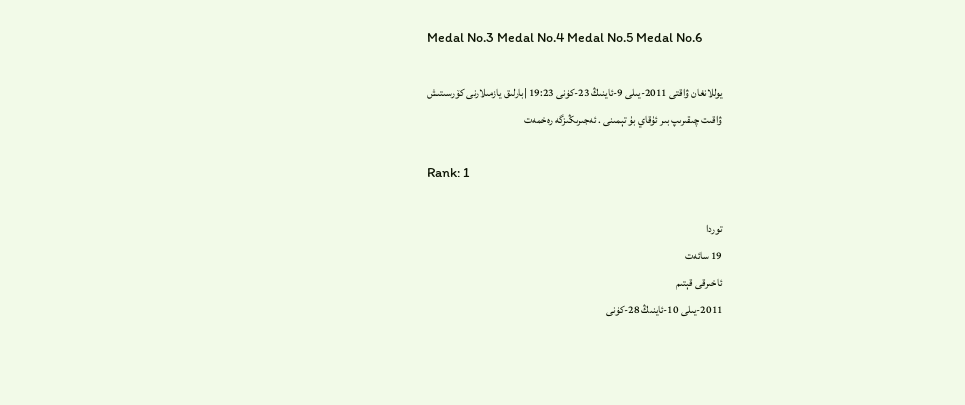Medal No.3 Medal No.4 Medal No.5 Medal No.6

يوللانغان ۋاقتى 2011-يىلى 9-ئاينىڭ 23-كۈنى 19:23 |بارلىق يازمىلارنى كۆرسىتىش
ۋاقىت چىقىرىپ بىر ئۇقاي بۇ تېمىنى . ئەجىرىڭىزگە رەخمەت

Rank: 1

توردا
19 سائەت
ئاخىرقى قېتىم
2011-يىلى 10-ئاينىڭ 28-كۈنى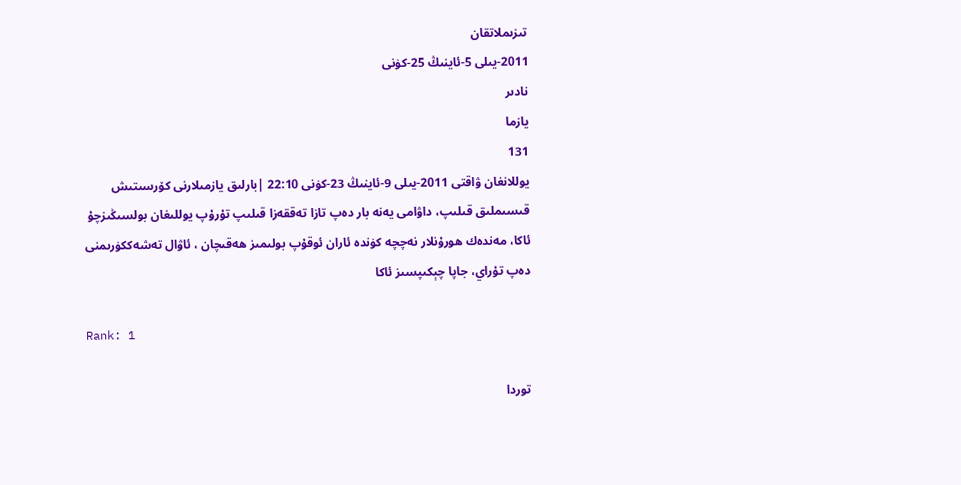تىزىملاتقان
2011-يىلى 5-ئاينىڭ 25-كۈنى
نادىر
يازما
131
يوللانغان ۋاقتى 2011-يىلى 9-ئاينىڭ 23-كۈنى 22:10 |بارلىق يازمىلارنى كۆرسىتىش
قىسىملىق قىلىپ، داۋامى يەنە بار دەپ تازا تەققەزا قىلىپ تۇرۇپ يوللىغان بولسىڭىزچۇ ئاكا، مەندەك ھورۇنلار نەچچە كۈندە ئاران ئوقۇپ بولىمىز ھەقىچان ، ئاۋال تەشەككۈرىمنى دەپ تۇراي، جاپا چېكىپسىز ئاكا

Rank: 1

توردا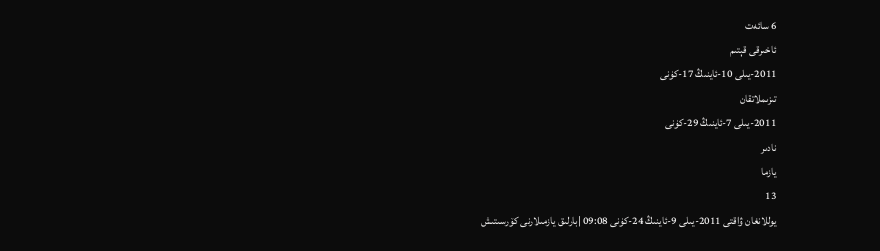6 سائەت
ئاخىرقى قېتىم
2011-يىلى 10-ئاينىڭ 17-كۈنى
تىزىملاتقان
2011-يىلى 7-ئاينىڭ 29-كۈنى
نادىر
يازما
13
يوللانغان ۋاقتى 2011-يىلى 9-ئاينىڭ 24-كۈنى 09:08 |بارلىق يازمىلارنى كۆرسىتىش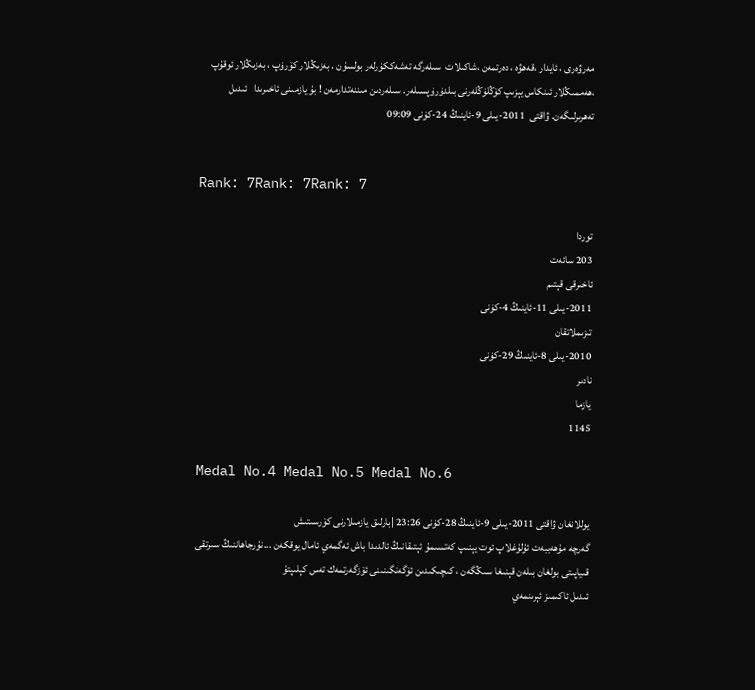مەرۋەرى ، ئايدار ،قەھۋە ، دەرتمەن ،شاكىلات  سىلەرگە تەشەككۈرلەر بولسۇن . بەزىڭلار كۆرۈپ ، بەزىڭلار ئوقۇپ ،ھەممىڭلار ئىنكاس يېزىپ كۆڭلۈڭلەرنى بىلدۈرۈپسىلەر. سىلەردىن مىننەتدارمەن ! بۇ يازمىنى ئاخىرىدا   ئىدىل تەھرىرلىگەن. ۋاقتى  2011-يىلى 9-ئاينىڭ 24-كۈنى 09:09


Rank: 7Rank: 7Rank: 7

توردا
203 سائەت
ئاخىرقى قېتىم
2011-يىلى 11-ئاينىڭ 4-كۈنى
تىزىملاتقان
2010-يىلى 8-ئاينىڭ 29-كۈنى
نادىر
يازما
1145

Medal No.4 Medal No.5 Medal No.6

يوللانغان ۋاقتى 2011-يىلى 9-ئاينىڭ 28-كۈنى 23:26 |بارلىق يازمىلارنى كۆرسىتىش
گەرچە مۇھەببەت ئۇلۇغلاپ ئوت يېنىپ كەتسىمۇ ئېتىقانىڭ ئالدىدا باش ئەگمەي ئامال يوقكەن ...نۇرجاھاننىڭ سىرتقى قىياپىتى بولغان بىلەن قېنىغا سىڭگەن ، كىچىكىدىن ئۆگەنگىنىنى ئۆزگەرتمەك تەس كېلىپتۇ
ئىدىل ئاكىمىز ئېرىنمەي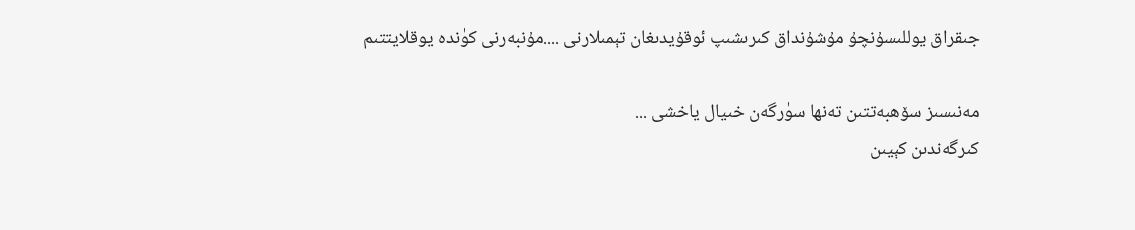جىقراق يوللىسۇنچۇ مۇشۇنداق كىرىشىپ ئوقۇيدىغان تېمىلارنى ....مۇنبەرنى كۈندە يوقلايتتىم

مەنىسىز سۆھبەتتىن تەنھا سۈرگەن خىيال ياخشى ...
كىرگەندىن كېيىن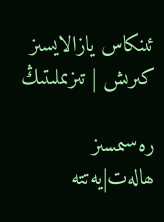ئىنكاس يازالايسىز كىرىش | تىزىملىتىڭ

رەسىمسىز ھالەت|يەتتە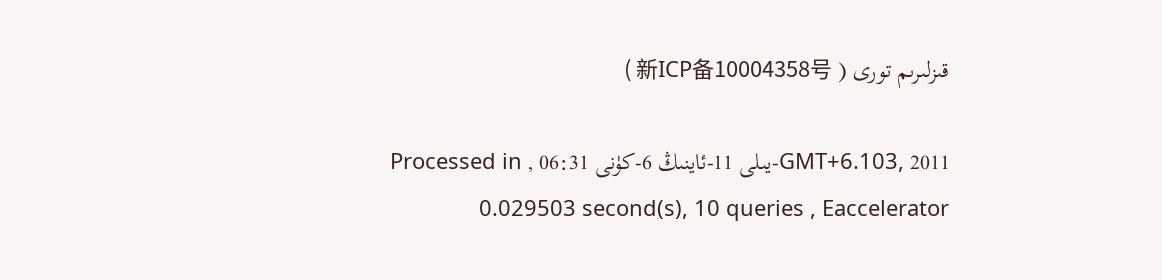قىزلىرىم تورى ( 新ICP备10004358号 )

GMT+6.103, 2011-يىلى 11-ئاينىڭ 6-كۈنى 06:31 , Processed in 0.029503 second(s), 10 queries , Eaccelerator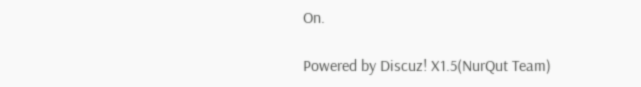On.

Powered by Discuz! X1.5(NurQut Team)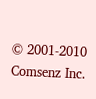© 2001-2010 Comsenz Inc.